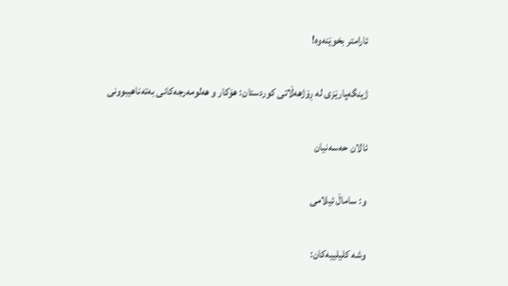ئارامتر بخوێنەوە!

ژینگەپارێزی لە ڕۆژهەڵاتی کوردستان: هۆکار و هەلومەرجەکانی بەتەناهیبوونی

ئالان حەسەنیان

و: ساماڵ ئیلامی

وشە کلیلییەکان: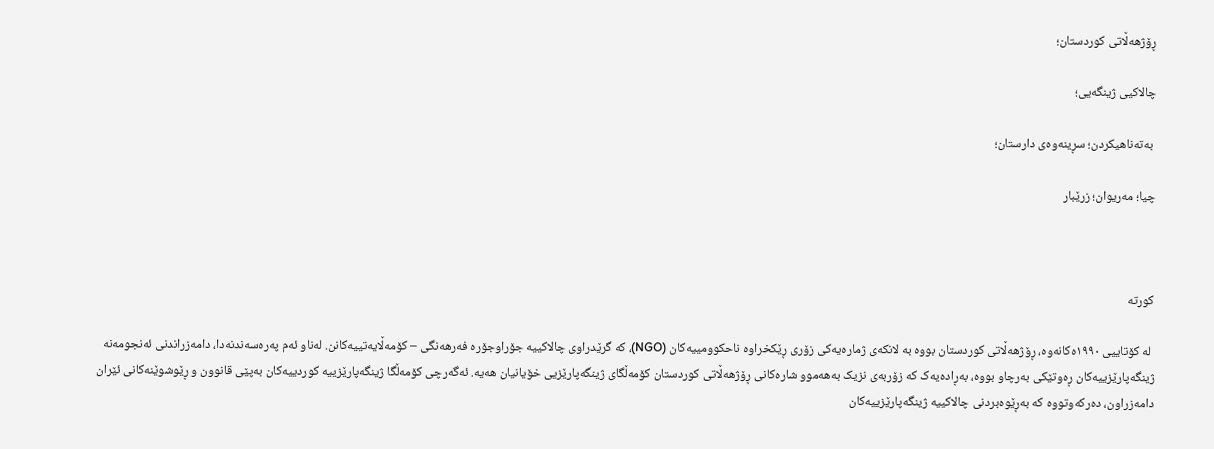ڕۆژهەڵاتی کوردستان؛

چالاکیی ژینگەیی؛

 بەتەناهیکردن؛ سڕینەوەی دارستان؛

چیا؛ مەریوان؛ زرێبار



کورتە

 لە کۆتاییی ١٩٩٠ەکانەوە، ڕۆژهەڵاتی کوردستان بووە بە لانکەی ژمارەیەکی زۆری ڕێکخراوە ناحکوومییەکان (NGO)، کە گرێدراوی چالاکییە جۆراوجۆرە فەرهەنگی – کۆمەڵایەتییەکانن. لەناو ئەم پەرەسەندنەدا، دامەزراندنی ئەنجومەنە ژینگەپارێزییەکان ڕەوتێکی بەرچاو بووە، بەڕادەیەک کە زۆربەی نزیک بەهەموو شارەکانی ڕۆژهەڵاتی کوردستان کۆمەڵگای ژینگەپارێزیی خۆیانیان هەیە. ئەگەرچی کۆمەڵگا ژینگەپارێزییە کوردییەکان بەپێی قانوون و ڕێوشوێنەکانی ئێران دامەزراون، دەرکەوتووە کە بەڕێوەبردنی چالاکییە ژینگەپارێزییەکان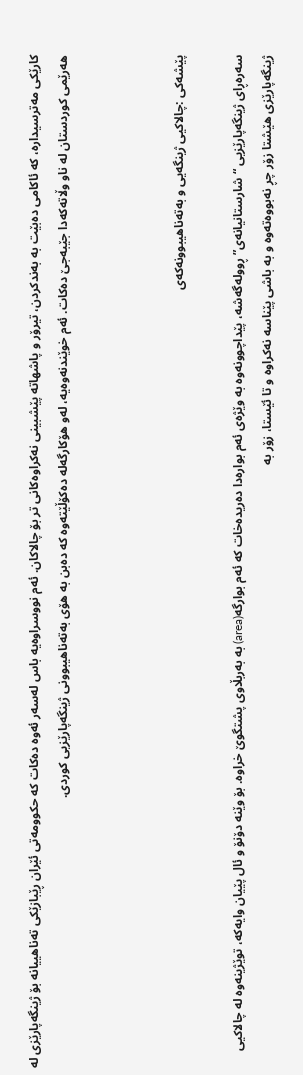کارێکی مەترسیدارە، کە ئاکامی دەبێت بە بەندکردن، تیرۆر و پاشهاتە پێشبینی نەکراوەکانی تر بۆ چالاکان. ئەم نووسراوەیە باس لەسەر ئەوە دەکات کە حکوومەتی ئێران ڕێبازێکی تەناهییانە بۆ ژینگەپارێزی لە هەرێمی کوردستان لە ناو وڵاتەکەدا جێبەجێ دەکات. ئەم خوێندنەوەیە، لەو هۆکارگەلە دەکۆڵێتەوە کە دەبن بە هۆی بەتەناهیبوونی ژینگەپارێزیی کوردی.



پێشەکی :چالاکیی ژینگەیی و بەتەناهیبوونەکەی

سەرەڕای ژینگەپارێزیی “شارستانیانەی” ڕوولەگەشە، پێداچوونەوە بە وێژەی ئەم بوارەدا دەریدەخات کە ئەم بوارگە(area) بە بەربڵاوی پشتگوێ خراوە. بۆ وێنە دۆنۆ و ئال پێیان وایەکە، توێژینەوە لە چالاکیی ژینگەپارێزی هێشتا زۆر چڕ نەبووەتەوە و بە باشی پێناسە نەکراوە و تا ئێستا، زۆر بە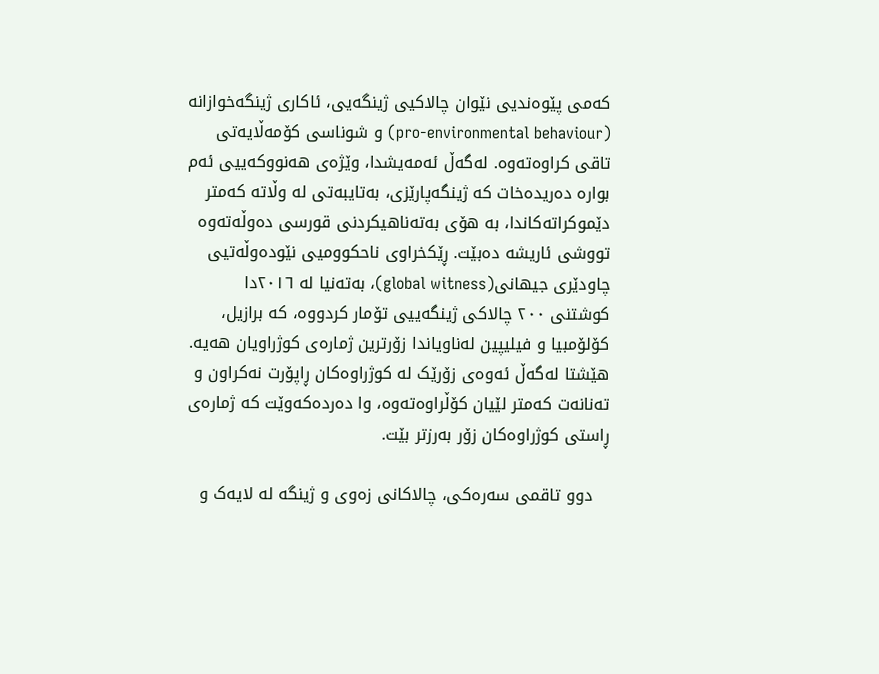کەمی پێوەندیی نێوان چالاکیی ژینگەیی، ئاکاری ژینگەخوازانە (pro-environmental behaviour) و شوناسی کۆمەڵایەتی تاقی کراوەتەوە. لەگەڵ ئەمەیشدا، وێژەی هەنووکەییی ئەم بوارە دەریدەخات کە ژینگەپارێزی، بەتایبەتی لە وڵاتە کەمتر دێموکراتەکاندا، بە هۆی بەتەناهیکردنی قورسی دەوڵەتەوە تووشی ئاریشە دەبێت. ڕێکخراوی ناحکوومیی نێودەوڵەتیی چاودێری جیهانی(global witness)، بەتەنیا لە ٢٠١٦دا کوشتنی ٢٠٠ چالاکی ژینگەییی تۆمار کردووە، کە برازیل، کۆلۆمبیا و فیلیپین لەناویاندا زۆرترین ژمارەی کوژراویان هەیە. هێشتا لەگەڵ ئەوەی زۆرێک لە کوژراوەکان ڕاپۆرت نەکراون و تەنانەت کەمتر لێیان کۆڵراوەتەوە، وا دەردەکەوێت کە ژمارەی ڕاستی کوژراوەکان زۆر بەرزتر بێت.

   دوو تاقمی سەرەکی، چالاکانی زەوی و ژینگە لە لایەک و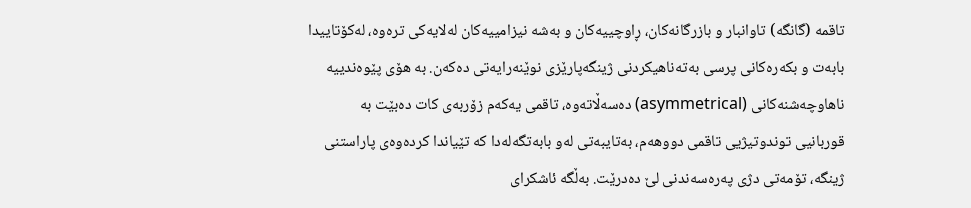تاقمە (گانگە) تاوانبار و بازرگانەکان، ڕاوچییەکان و بەشە نیزامییەکان لەلایەکی ترەوە، لەکۆتاییدا بابەت و بکەرەکانی پرسی بەتەناهیکردنی ژینگەپارێزی نوێنەرایەتی دەکەن. بە هۆی پێوەندییە ناهاوچەشنەکانی (asymmetrical) دەسەڵاتەوە، تاقمی یەکەم زۆربەی کات دەبێت بە قوربانیی توندوتیژیی تاقمی دووهەم، بەتایبەتی لەو بابەتگەلەدا کە تێیاندا کردەوەی پاراستنی ژینگە، تۆمەتی دژی پەرەسەندنی لێ دەدرێت. بەڵگە ئاشکرای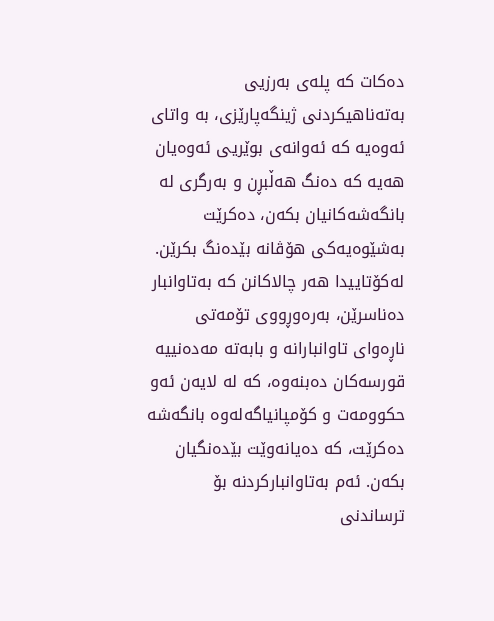دەکات کە پلەی بەرزیی بەتەناهیکردنی ژینگەپارێزی، بە واتای ئەوەیە کە ئەوانەی بوێریی ئەوەیان هەیە کە دەنگ هەڵبڕن و بەرگری لە بانگەشەکانیان بکەن، دەکرێت بەشێوەیەکی هۆڤانە بێدەنگ بکرێن. لەکۆتاییدا هەر چالاکانن کە بەتاوانبار دەناسرێن، بەرەوڕووی تۆمەتی ناڕەوای تاوانبارانە و بابەتە مەدەنییە قورسەکان دەبنەوە، کە لە لایەن ئەو حکوومەت و کۆمپانیاگەلەوە بانگەشە دەکرێت، کە دەیانەوێت بێدەنگیان بکەن. ئەم بەتاوانبارکردنە بۆ ترساندنی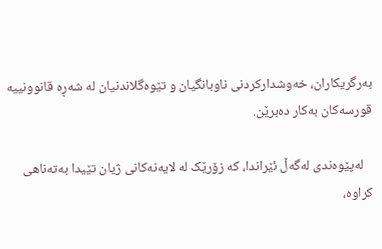بەرگریکاران، خەوشدارکردنی ناوبانگیان و تێوەگلاندنیان لە شەڕە قانوونییە قورسەکان بەکار دەبرێن.

   لەپێوەندی لەگەڵ ئێراندا، کە زۆرێک لە لایەنەکانی ژیان تێیدا بەتەناهی کراوە،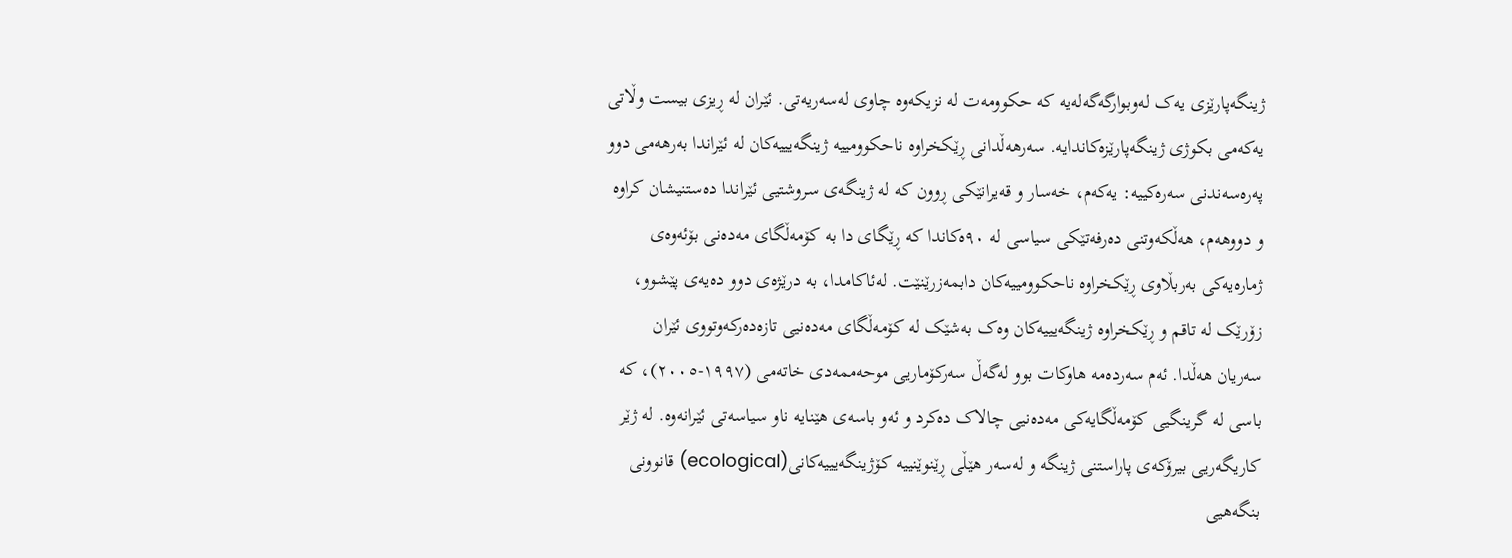ژینگەپارێزی یەک لەوبوارگەگەلەیە کە حکوومەت لە نزیکەوە چاوی لەسەریەتی. ئێران لە ڕیزی بیست وڵاتی یەکەمی بکوژی ژینگەپارێزەکاندایە. سەرهەڵدانی ڕێکخراوە ناحکوومییە ژینگەیییەکان لە ئێراندا بەرهەمی دوو پەرەسەندنی سەرەکییە: یەکەم، خەسار و قەیرانێکی ڕوون کە لە ژینگەی سروشتیی ئێراندا دەستنیشان کراوە و دووهەم، هەڵکەوتنی دەرفەتێکی سیاسی لە ٩٠ەکاندا کە ڕێگای دا بە کۆمەڵگای مەدەنی بۆئەوەی ژمارەیەکی بەربڵاوی ڕێکخراوە ناحکوومییەکان دابمەزرێنێت. لەئاکامدا، بە درێژەی دوو دەیەی پێشوو، زۆرێک لە تاقم و ڕێکخراوە ژینگەیییەکان وەک بەشێک لە کۆمەڵگای مەدەنیی تازەدەرکەوتووی ئێران سەریان هەڵدا. ئەم سەردەمە هاوکات بوو لەگەڵ سەرکۆماریی موحەممەدی خاتەمی (١٩٩٧-٢٠٠٥)، کە باسی لە گرینگیی کۆمەڵگایەکی مەدەنیی چالاک دەکرد و ئەو باسەی هێنایە ناو سیاسەتی ئێرانەوە. لە ژێر کاریگەریی بیرۆکەی پاراستنی ژینگە و لەسەر هێڵی ڕێنوێنییە کۆژینگەیییەکانی(ecological) قانوونی بنگەهیی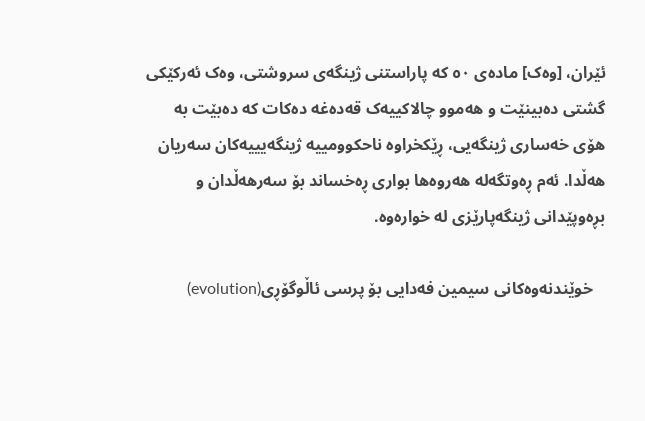ئێران، [وەک] مادەی ٥٠ کە پاراستنی ژینگەی سروشتی، وەک ئەرکێکی گشتی دەبینێت و هەموو چالاکییەک قەدەغە دەکات کە دەبێت بە هۆی خەساری ژینگەیی، ڕێکخراوە ناحکوومییە ژینگەیییەکان سەریان هەڵدا. ئەم ڕەوتگەلە هەروەها بواری ڕەخساند بۆ سەرهەڵدان و بڕەوپێدانی ژینگەپارێزی لە خوارەوە.

   خوێندنەوەکانی سیمین فەدایی بۆ پرسی ئاڵوگۆڕی(evolution)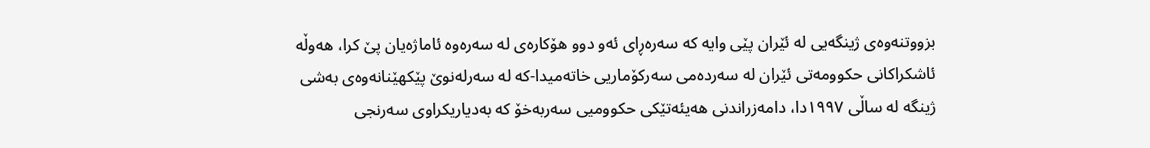بزووتنەوەی ژینگەیی لە ئێران پێی وایە کە سەرەڕای ئەو دوو هۆکارەی لە سەرەوە ئاماژەیان پێ کرا، هەوڵە ئاشکراکانی حکوومەتی ئێران لە سەردەمی سەرکۆماریی خاتەمیدا-کە لە سەرلەنوێ پێکهێنانەوەی بەشی ژینگە لە ساڵی ١٩٩٧دا، دامەزراندنی هەیئەتێکی حکوومیی سەربەخۆ کە بەدیاریکراوی سەرنجی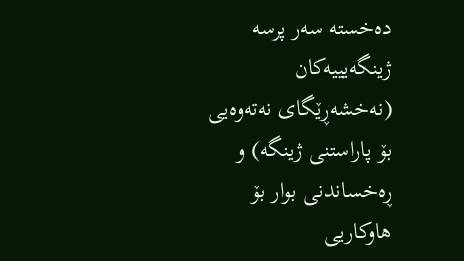دەخستە سەر پرسە ژینگەیییەکان (نەخشەڕێگای نەتەوەیی بۆ پاراستنی ژینگە) و ڕەخساندنی بوار بۆ هاوکاریی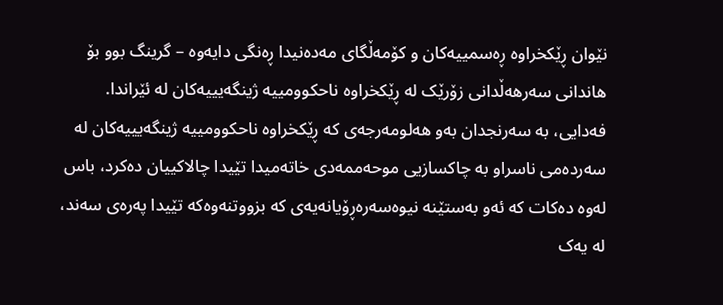نێوان ڕێکخراوە ڕەسمییەکان و کۆمەڵگای مەدەنیدا ڕەنگی دایەوە – گرینگ بوو بۆ هاندانی سەرهەڵدانی زۆرێک لە ڕێکخراوە ناحکوومییە ژینگەیییەکان لە ئێراندا. فەدایی، بە سەرنجدان بەو هەلومەرجەی کە ڕێکخراوە ناحکوومییە ژینگەیییەکان لە سەردەمی ناسراو بە چاکسازیی موحەممەدی خاتەمیدا تێیدا چالاکییان دەکرد، باس لەوە دەکات کە ئەو بەستێنە نیوەسەرەڕۆیانەیەی کە بزووتنەوەکە تێیدا پەرەی سەند، لە یەک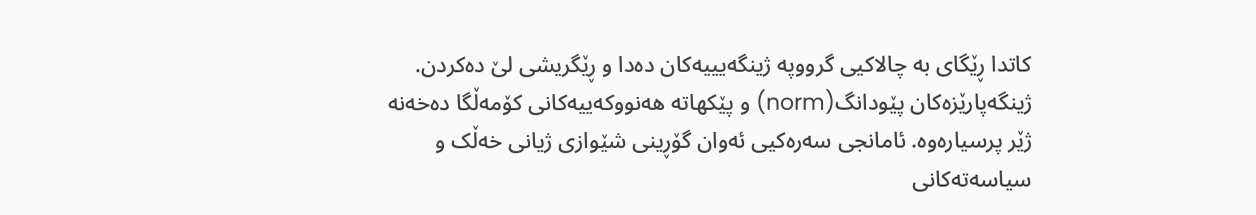کاتدا ڕێگای بە چالاکیی گرووپە ژینگەیییەکان دەدا و ڕێگریشی لێ دەکردن. ژینگەپارێزەکان پێودانگ(norm) و پێکهاتە هەنووکەییەکانی کۆمەڵگا دەخەنە ژێر پرسیارەوە. ئامانجی سەرەکیی ئەوان گۆڕینی شێوازی ژیانی خەڵک و سیاسەتەکانی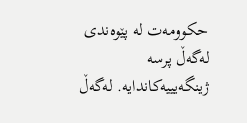حکوومەت لە پێوەندی لەگەڵ پرسە ژینگەیییەکاندایە. لەگەڵ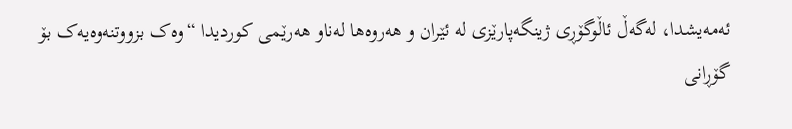ئەمەیشدا، لەگەڵ ئاڵوگۆڕی ژینگەپارێزی لە ئێران و هەروەها لەناو هەرێمی کوردیدا “وەک بزووتنەوەیەک بۆ گۆڕانی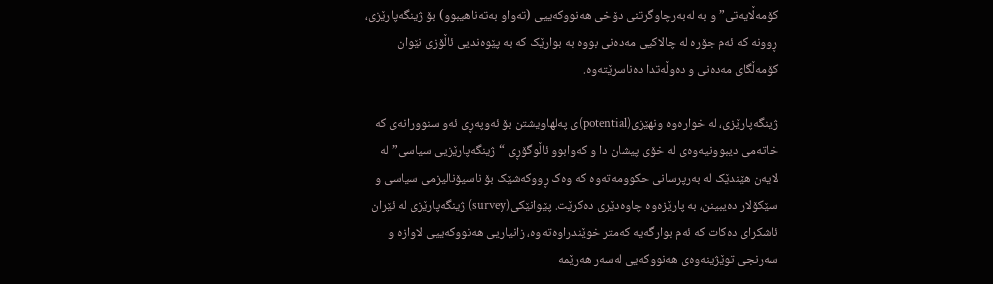کۆمەڵایەتی” و بە لەبەرچاوگرتنی دۆخی هەنووکەییی (تەواو بەتەناهیبوو) بۆ ژینگەپارێزی، ڕوونە کە ئەم جۆرە لە چالاکیی مەدەنی بووە بە بوارێک کە بە پێوەندیی ئاڵۆزی نێوان کۆمەڵگای مەدەنی و دەوڵەتدا دەناسرێتەوە.

ژینگەپارێزی، لە خوارەوە ونهێزی(potential)ی پەلهاویشتن بۆ ئەوپەڕی ئەو سنوورانەی کە خاتەمی دیبوونیەوەی لە خۆی پیشان دا و کەوابوو ئاڵوگۆڕی “ژینگەپارێزیی سیاسی” لە لایەن هێندێک لە بەرپرسانی حکوومەتەوە کە وەک ڕووکەشێک بۆ ناسیۆنالیزمی سیاسی و سێکۆلار دەیبینن، بە پارێزەوە چاوەدێری دەکرێت. پێوانێکی(survey) ژینگەپارێزی لە ئێران ئاشکرای دەکات کە ئەم بوارگەیە کەمتر خوێندراوەتەوە، زانیاریی هەنووکەییی لاوازە و سەرنجی توێژینەوەی هەنووکەیی لەسەر هەرێمە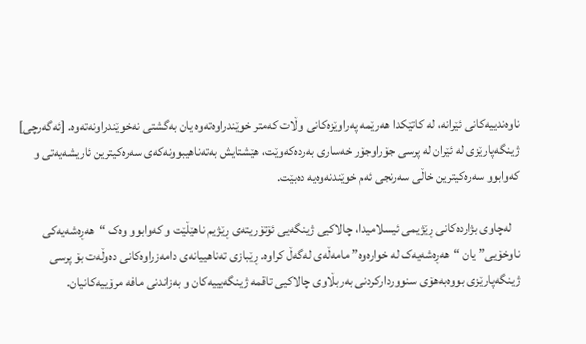ناوەندییەکانی ئێرانە، لە کاتێکدا هەرێمە پەراوێزەکانی وڵات کەمتر خوێندراوەتەوە یان بەگشتی نەخوێندراونەتەوە. [ئەگەرچی] ژینگەپارێزی لە ئێران لە پرسی جۆراوجۆر خەساری بەردەکەوێت، هێشتایش بەتەناهیبوونەکەی سەرەکیترین ئاریشەیەتی و کەوابوو سەرەکیترین خاڵی سەرنجی ئەم خوێندنەوەیە دەبێت.

   لەچاوی بژاردەکانی ڕێژیمی ئیسلامیدا، چالاکیی ژینگەیی ئۆتۆریتەی ڕێژیم ناهێڵێت و کەوابوو وەک “هەڕەشەیەکی ناوخۆیی” یان “هەڕەشەیەک لە خوارەوە” مامەڵەی لەگەڵ کراوە. ڕێبازی تەناهییانەی دامەزراوەکانی دەوڵەت بۆ پرسی ژینگەپارێزی بووەبەهۆی سنووردارکردنی بەربڵاوی چالاکیی تاقمە ژینگەیییەکان و بەزاندنی مافە مرۆییەکانیان.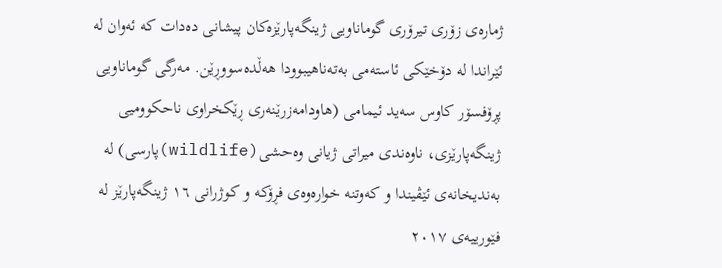ژمارەی زۆری تیرۆری گوماناویی ژینگەپارێزەکان پیشانی دەدات کە ئەوان لە ئێراندا لە دۆخێکی ئاستەمی بەتەناهیبوودا هەڵدەسووڕێن. مەرگی گوماناویی پڕۆفسۆر کاوس سەید ئیمامی (هاودامەزرێنەری ڕێکخراوی ناحکوومیی ژینگەپارێزی، ناوەندی میراتی ژیانی وەحشی(wildlife)پارسی) لە بەندیخانەی ئێڤیندا و کەوتنە خوارەوەی فڕۆکە و کوژرانی ١٦ ژینگەپارێز لە فێورییەی ٢٠١٧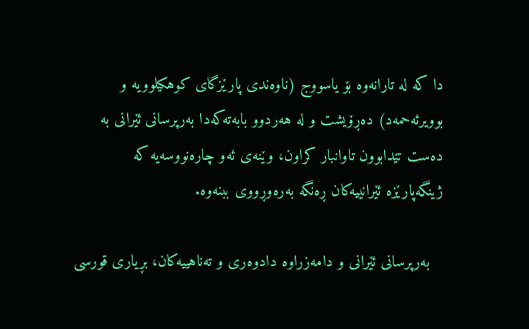دا کە لە تارانەوە بۆ یاسووج (ناوەندی پارێزگای کوهکیلوویە و بوویرئەحمەد) دەڕۆیشت و لە هەردوو بابەتەکەدا بەرپرسانی ئێرانی بە دەست تێدابوون تاوانبار کراون، وێنەی ئەو چارەنووسەیە کە ژینگەپارێزە ئێرانییەکان ڕەنگە بەرەوڕووی ببنەوە.

   بەرپرسانی ئێرانی و دامەزراوە دادوەری و تەناهییەکان، بڕیاری قورسی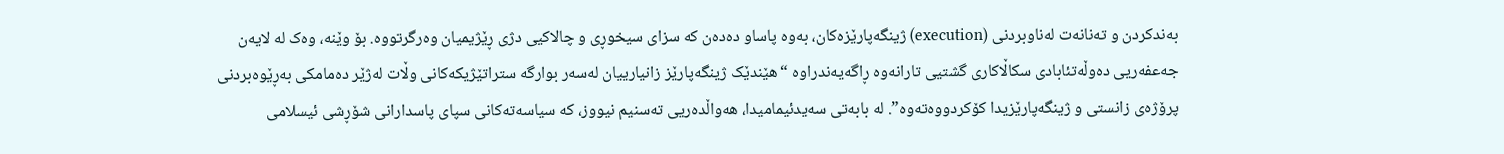بەندکردن و تەنانەت لەناوبردنی (execution) ژینگەپارێزەکان، بەوە پاساو دەدەن کە سزای سیخوڕی و چالاکیی دژی ڕێژیمیان وەرگرتووە. بۆ وێنە، وەک لە لایەن جەعفەریی دەوڵەتئابادی سکاڵاکاری گشتیی تارانەوە ڕاگەیەندراوە “هێندێک ژینگەپارێز زانیارییان لەسەر بوارگە ستراتێژیکەکانی وڵات لەژێر دەمامکی بەڕێوەبردنی پرۆژەی زانستی و ژینگەپارێزیدا کۆکردووەتەوە”. لە بابەتی سەیدئیمامیدا، هەواڵدەریی تەسنیم نیووز، کە سیاسەتەکانی سپای پاسدارانی شۆڕشی ئیسلامی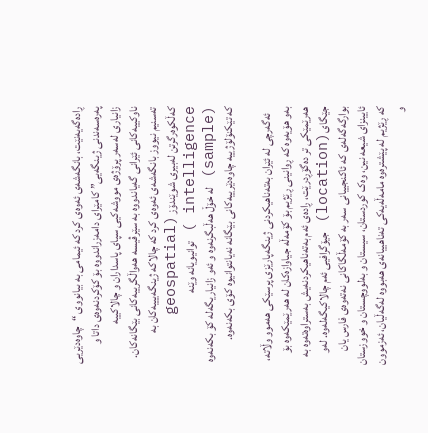ڕادەگەیەنێت، بانگەشەی ئەوەی کرد کە ئیمامی بە بیانووی “چاوەدێریی پەرەسەندنی ژینگەیی” کامێرای دامەزراندووە بۆ کۆکردنەوەی داتا و زانیاری لەسەر پرۆژەی مووشەکیی سپای پاسداران و چالاکییە ناوکییەکانی ئێرانی گەیاندووە بە سێرڤیسە هەواڵگرییەکانی بێگانەکان. تەسنیم نیووز بانگەشەی ئەوەی کرد کە چالاکە ژینگەیییەکان بە کەڵکوەرگرتن لەبیری شوێندۆز (geospatial intelligence ) توانیویانە وێنە (sample) لە خۆڵ هەڵبگرنەوە و ئەو زانیاریگەلە کۆ بکەنەوە کە تێکنۆلۆژییە چاوەدێرییەکانی بێگانە نەیانتوانیوە کۆی بکەنەوە.

   ئەگەرچی لە ئێران بەتەناهیکردنی ژینگەپارێزی پرسێکی هەموو وڵاتە، بەو هۆیەوە کە ڕوانینی ڕێژیم بۆ کۆمەڵە جیاوازەکان لە هەرێمێکەوە بۆ هەرێمێکی تر دەگۆڕدرێت، ڕادەی ئەم بەتەناهیکردنەیش بەستراوەتەوە بە جێگای(location) جیۆگرافیی ئەم چالاکیگەلەوە. لەو بوارگەگەلەی کە ئاکنجییانی سەر بە کۆمەڵگاکانی نەتەوەی فارس یان ئایینزای شیعە نین، وەک کوردستان، سیستان و بەلووچستان و خووزستان کە ڕێژیم لە پێشترەوە مامەڵەیەکی تەناهییانەی هەبووە لەگەڵیان، ئەزموون و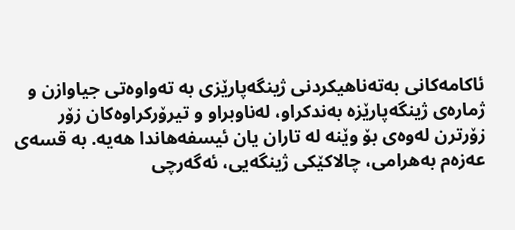ئاکامەکانی بەتەناهیکردنی ژینگەپارێزی بە تەواوەتی جیاوازن و ژمارەی ژینگەپارێزە بەندکراو، لەناوبراو و تیرۆرکراوەکان زۆر زۆرترن لەوەی بۆ وێنە لە تاران یان ئیسفەهاندا هەیە. بە قسەی عەزەم بەهرامی، چالاکێکی ژینگەیی، ئەگەرچی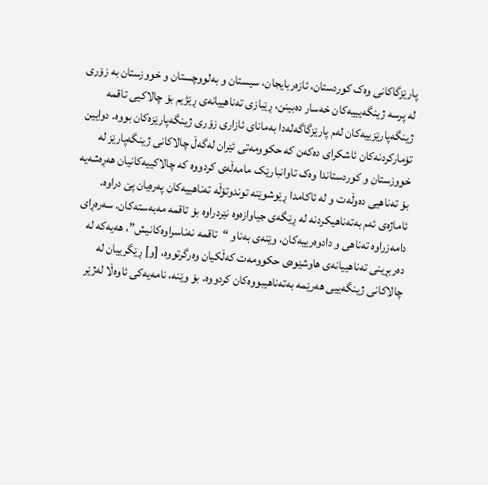پارێزگاکانی وەک کوردستان، ئازەربایجان، سیستان و بەلووچستان و خووزستان بە زۆری لە پرسە ژینگەیییەکان خەسار دەبینن، ڕێبازی تەناهییانەی ڕێژیم بۆ چالاکیی تاقمە ژینگەپارێزییەکان لەم پارێزگاگەلەدا بەمانای ئازاری زۆری ژینگەپارێزەکان بووە. دوایین تۆمارکردنەکان ئاشکرای دەکەن کە حکوومەتی ئێران لەگەڵ چالاکانی ژینگەپارێز لە خووزستان و کوردستاندا وەک تاوانبارێک مامەڵەی کردووە کە چالاکییەکانیان هەڕەشەیە بۆ تەناهیی دەوڵەت و لە ئاکامدا ڕێوشوێنە توندوتۆڵە تەناهییەکان پەرەیان پێ دراوە. ئاماژەی ئەم بەتەناهیکردنە لە ڕێگەی جیاوازەوە نێردراوە بۆ تاقمە مەبەستەکان. سەرەڕای دامەزراوە تەناهی و دادوەرییەکان، وێنەی بەناو “تاقمە نەناسراوەکانیش”، هەیەکە لە دەربڕینی تەناهییانەی هاوشێوەی حکوومەت کەڵکیان وەرگرتووە، [و] ڕێگرییان لە چالاکانی ژینگەییی هەرێمە بەتەناهیبووەکان کردووە. بۆ وێنە، نامەیەکی ئاوەڵا لەژێر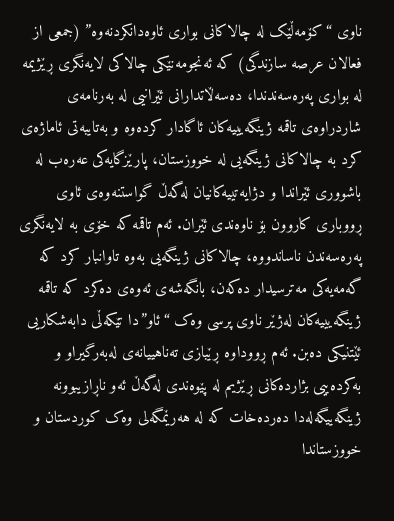ناوی “کۆمەڵێک لە چالاکانی بواری ئاوەدانکردنەوە” (جمعی از فعالان عرصە سازندگی) کە ئەنجومەنێکی چالاکی لایەنگری ڕێژیمە لە بواری پەرەسەندندا، دەسەڵاتدارانی ئێرانیی لە بەرنامەی شاردراوەی تاقمە ژینگەیییەکان ئاگادار کردەوە و بەتایبەتی ئاماژەی کرد بە چالاکانی ژینگەیی لە خووزستان، پارێزگایەکی عەرەب لە باشووری ئێراندا و دژایەتییەکانیان لەگەڵ گواستنەوەی ئاوی ڕووباری کاروون بۆ ناوەندی ئێران. ئەم تاقمە کە خۆی بە لایەنگری پەرەسەندن ناساندووە، چالاکانی ژینگەیی بەوە تاوانبار کرد کە گەمەیەکی مەترسیدار دەکەن، بانگەشەی ئەوەی دەکرد کە تاقمە ژینگەیییەکان لەژێر ناوی پرسی وەک “ئاو”دا تێکەڵی دابەشکاریی ئێتنیکی دەبن. ئەم ڕووداوە ڕێبازی تەناهییانەی لەبەرگیراو و بەکردەییی بژاردەکانی ڕێژیم لە پێوەندی لەگەڵ ئەو ناڕازیبوونە ژینگەییگەلەدا دەردەخات کە لە هەرێمگەلی وەک کوردستان و خووزستاندا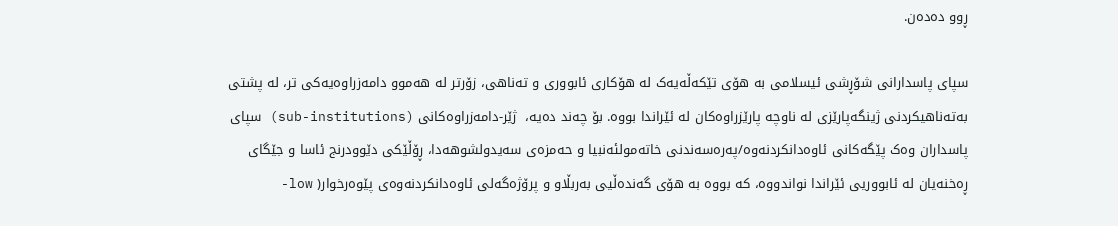ڕوو دەدەن.

سپای پاسدارانی شۆڕشی ئیسلامی بە هۆی تێکەڵەیەک لە هۆکاری ئابووری و تەناهی، زۆرتر لە هەموو دامەزراوەیەکی تر، لە پشتی بەتەناهیکردنی ژینگەپارێزی لە ناوچە پارێزراوەکان لە ئێراندا بووە. بۆ چەند دەیە،  ژێر-دامەزراوەکانی (sub-institutions) سپای پاسداران وەک پێگەکانی ئاوەدانکردنەوە/پەرەسەندنی خاتەمولئەنبیا و حەمزەی سەیدولشوهەدا، ڕۆڵێکی دێوودرنج ئاسا و جێگای ڕەخنەیان لە ئابووریی ئێراندا نواندووە، کە بووە بە هۆی گەندەڵیی بەربڵاو و پرۆژەگەلی ئاوەدانکردنەوەی پێوەرخوار( low-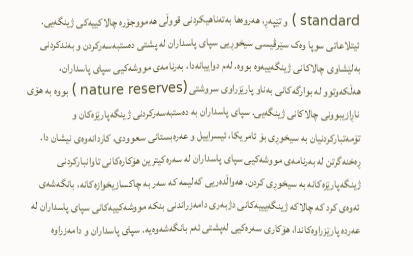standard ) و تێپەڕ، هەروەها بەتەناهیکردنی قووڵی هەمووجۆرە چالاکییەکی ژینگەیی. ئیتلاعاتی سوپا وەک سێرڤیسی سیخوڕیی سپای پاسداران لە پشتی دەستبەسەرکردن و بەندکردنی بەلێشاوی چالاکانی ژینگەییەوە بووە. لەم دواییانەدا، بەرنامەی مووشەکیی سپای پاسداران، هەڵکەوتوو لە بوارگەکانی بەناو پارێزراوی سروشتی (nature reserves ) بووە بە هۆی ناڕازیبوونی چالاکانی ژینگەیی. سپای پاسداران بە دەستبەسەرکردنی ژینگەپارێزەکان و تۆمەتبارکردنیان بە سیخوڕی بۆ ئامریکا، ئیسراییل و عەرەبستانی سعوودی، کاردانەوەی نیشان دا. ڕەخنەگرتن لە بەرنامەی مووشەکیی سپای پاسداران لە سەرەکیترین هۆکارەکانی تاوانبارکردنی ژینگەپارێزەکانە بە سیخوڕی کردن. هەواڵدەریی کەلیمە کە سەر بە چاکسازیخوازەکانە، بانگەشەی ئەوەی کرد کە چالاکە ژینگەیییەکانی دژبەری دامەزراندنی بنکە مووشەکییەکانی سپای پاسداران لە عەردە پارێزراوەکاندا، هۆکاری سەرەکیی لەپشتی ئەم بانگەشەوەیە. سپای پاسداران و دامەزراوە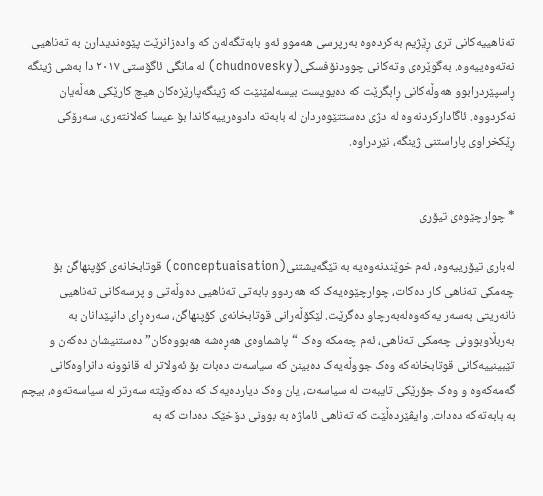تەناهییەکانی تری ڕێژیم بەکردەوە بەرپرسی هەموو ئەو بابەتگەلەن کە وادەزانرێت پێوەندیدارن بە تەناهیی نەتەوەییەوە. بەگوێرەی وتەکانی چوودنۆفسکی(chudnovesky) لە مانگی ئاگۆستی ٢٠١٧ دا بەشی ژینگە ڕاسپێردرابوو هەوڵەکانی ڕابگرێت کە دەیویست بیسەلمێنێت کە ژینگەپارێزەکان هیچ کارێکی هەڵەیان نەکردووە. ئاگادارکردنەوە لە دژی دەستتێوەردان لە بابەتە دادوەرییەکاندا بۆ عیسا کەلانتەری، سەرۆکی ڕێکخراوی پاراستنی ژینگە، نێردراوە.


* چوارچێوەی تیۆری

لەباری تیۆرییەوە، ئەم خوێندنەوەیە بە تێگەیشتنی(conceptuaisation) قوتابخانەی کۆپنهاگن بۆ چەمکی تەناهی کار دەکات، چوارچێوەیەک کە هەردوو بابەتی تەناهیی دەوڵەتی و پرسەکانی تەناهیی نانەریتی بەسەر یەکەوەلەبەرچاو دەگرێت. لێکۆڵەرانی قوتابخانەی کۆپنهاگن، سەرەڕای دانپێدانان بە بەربڵاوبوونی چەمکی تەناهی، ئەم چەمکە وەک “پاشماوەی هەڕەشە هەبووەکان” دەستنیشان دەکەن و تێبینییەکانی قوتابخانەکە وەک جووڵەیەک دەبینن کە سیاسەت دەبات بۆ ئەولاتر لە قانوونە دانراوەکانی گەمەکەوە و وەک جۆرێکی تایبەت لە سیاسەت، یان وەک دیاردەیەک کە دەکەوێتە سەرتر لە سیاسەتەوە، بیچم بە بابەتەکە دەدات. وایڤێردەڵێت کە تەناهی ئاماژە بە بوونی دۆخێک دەدات کە بە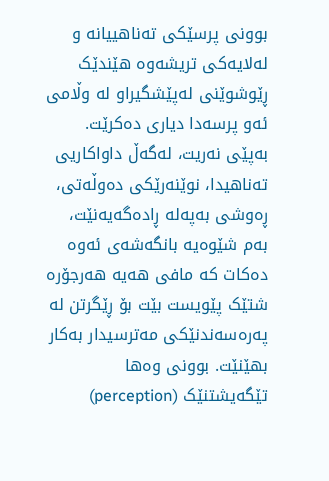بوونی پرسێکی تەناهییانە و لەلایەکی تریشەوە هێندێک ڕێوشوێنی لەپێشگیراو لە وڵامی ئەو پرسەدا دیاری دەکرێت. بەپێی نەریت، لەگەڵ داواکاریی تەناهیدا، نوێنەرێکی دەوڵەتی، ڕەوشی بەپەلە ڕادەگەیەنێت، بەم شێوەیە بانگەشەی ئەوە دەکات کە مافی هەیە هەرجۆرە شتێک پێویست بێت بۆ ڕێگرتن لە پەرەسەندنێکی مەترسیدار بەکار بهێنێت. بوونی وەها تێگەیشتنێک (perception)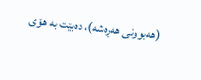(هەبوونی هەڕەشە)، دەبێت بە هۆی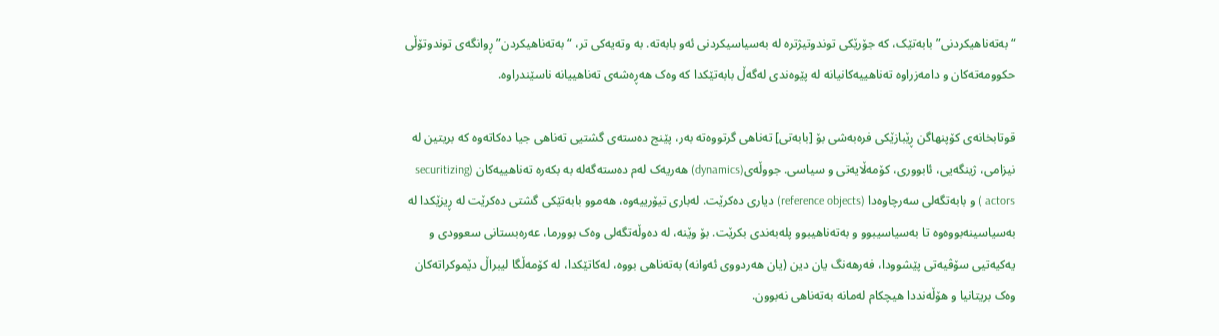“بەتەناهیکردنی” بابەتێک، کە جۆرێکی توندوتیژترە لە بەسیاسیکردنی ئەو بابەتە. بە وتەیەکی تر، “بەتەناهیکردن” ڕوانگەی توندوتۆڵی حکوومەتەکان و دامەزراوە تەناهییەکانیانە لە پێوەندی لەگەڵ بابەتێکدا کە وەک هەڕەشەی تەناهییانە ناسێندراوە.

قوتابخانەی کۆپنهاگن ڕێبازێکی فرەبەشی بۆ [بابەتی] تەناهی گرتووەتە بەر، پێنج دەستەی گشتیی تەناهی جیا دەکاتەوە کە بریتین لە نیزامی، ژینگەیی، ئابووری، کۆمەڵایەتی و سیاسی. جووڵەی(dynamics) هەریەک لەم دەستەگەلە بە بکەرە تەناهییەکان (securitizing actors ) و بابەتگەلی سەرچاوەدا (reference objects) دیاری دەکرێت. لەباری تیۆرییەوە، هەموو بابەتێکی گشتی دەکرێت لە ڕیزێکدا لە بەسیاسینەبووەوە تا بەسیاسیبوو و بەتەناهیبوو پلەبەندی بکرێت. بۆ وێنە، لە دەوڵەتگەلی وەک بوورما، عەرەبستانی سعوودی و یەکیەتیی سۆڤیەتی پێشوودا، فەرهەنگ یان دین (یان هەردووی ئەوانە) بەتەناهی بووە، لەکاتێکدا، لە کۆمەڵگا لیبراڵ دێموکراتەکان وەک بریتانیا و هۆڵەنددا هیچکام لەمانە بەتەناهی نەبوون.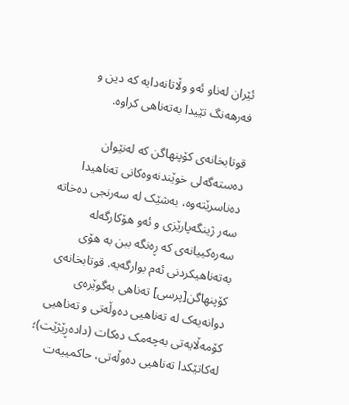ئێران لەناو ئەو وڵاتانەدایە کە دین و فەرهەنگ تێیدا بەتەناهی کراوە.

قوتابخانەی کۆپنهاگن کە لەنێوان دەستەگەلی خوێندنەوەکانی تەناهیدا دەناسرێتەوە، بەشێک لە سەرنجی دەخاتە سەر ژینگەپارێزی و ئەو هۆکارگەلە سەرەکییانەی کە ڕەنگە ببن بە هۆی بەتەناهیکردنی ئەم بوارگەیە. قوتابخانەی کۆپنهاگن[پرسی] تەناهی بەگوێرەی دوانەیەک لە تەناهیی دەوڵەتی و تەناهیی کۆمەڵایەتی بەچەمک دەکات (دادەڕێژێت)؛ لەکاتێکدا تەناهیی دەوڵەتی، حاکمییەت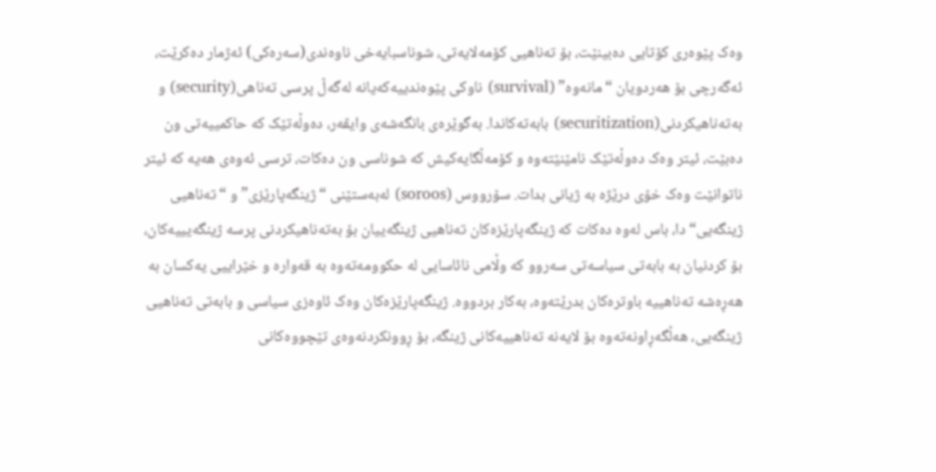وەک پێوەری کۆتایی دەبینێت، بۆ تەناهیی کۆمەلایەتی، شوناسبایەخی ناوەندی(سەرەکی) ئەژمار دەکرێت، ئەگەرچی بۆ هەردویان “مانەوە” (survival) ناوکی پێوەندییەکەیانە لەگەڵ پرسی تەناهی(security) و بەتەناهیکردنی(securitization) بابەتەکاندا. بەگوێرەی بانگەشەی وایڤەر، دەوڵەتێک کە حاکمییەتی ون دەبێت، ئیتر وەک دەوڵەتێک نامێنێتەوە و کۆمەڵگایەکیش کە شوناسی ون دەکات، ترسی ئەوەی هەیە کە ئیتر ناتوانێت وەک خۆی درێژە بە ژیانی بدات. سۆرووس (soroos) لەبەستێنی “ژینگەپارێزی” و “تەناهیی ژینگەیی“دا، باس لەوە دەکات کە ژینگەپارێزەکان تەناهیی ژینگەییان بۆ بەتەناهیکردنی پرسە ژینگەیییەکان، بۆ کردنیان بە بابەتی سیاسەتی سەروو کە وڵامی نائاسایی لە حکوومەتەوە بە قەوارە و خێراییی یەکسان بە هەڕەشە تەناهییە باوترەکان بدرێتەوە، بەکار بردووە. ژینگەپارێزەکان وەک ئاوەزی سیاسی و بابەتی تەناهیی ژینگەیی، هەڵگەڕاونەتەوە بۆ لایەنە تەناهییەکانی ژینگە، بۆ ڕوونکردنەوەی تێچووەکانی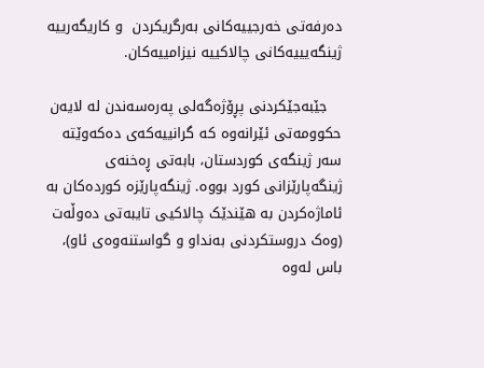دەرفەتی خەرجییەکانی بەرگریکردن  و کاریگەرییە ژینگەیییەکانی چالاکییە نیزامییەکان.

   جێبەجێکردنی پڕۆژەگەلی پەرەسەندن لە لایەن حکوومەتی ئێرانەوە کە گرانییەکەی دەکەوێتە سەر ژینگەی کوردستان، بابەتی ڕەخنەی ژینگەپارێزانی کورد بووە. ژینگەپارێزە کوردەکان بە ئاماژەکردن بە هێندێک چالاکیی تایبەتی دەوڵەت (وەک دروستکردنی بەنداو و گواستنەوەی ئاو)، باس لەوە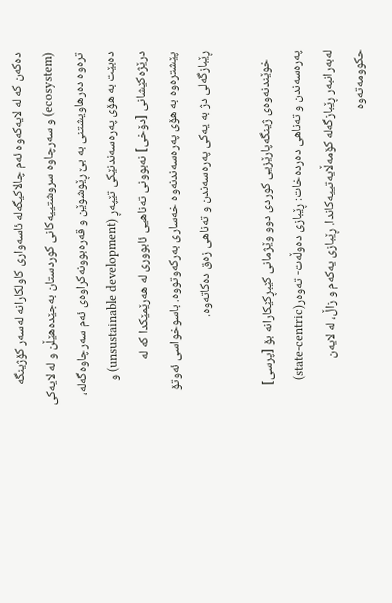دەکەن کە لە لایەکەوە ئەم چالاکیگەلە ئاسەواری کاولکارانە لەسەر کۆژینگە (ecosystem) و سەرچاوە سروشتییەکانی کوردستان بەجێدەهێڵن و لە لایەکی ترەوە دەرهاویشتنی بە بێ ڕێوشوێن و قەرەبوونەکراوەی ئەم سەرچاوەگەلە، دەبێت بە هۆی پەرەسەندنێکی تێپەڕ (unsustainable development) و درێژەکێشانی [دۆخی] نەبوونی تەناهیی ئابووری لە هەرێمێکدا کە لە پێشترەوە بە هۆی پەرەسەندنەوە خەساری بەرکەوتووە. باسوخواسی ئەوتۆ ڕێبازگەلی دژ بە یەکی پەرەسەندن و تەناهی زەق دەکاتەوە.

   خوێندنەوەی ژینگەپارێزیی کوردی دوو وێژمانی کێبڕکێکارانە بۆ [پرسی] پەرەسەندن و تەناهی دەردەخات: ڕێبازی دەوڵەت- تەوەر(state-centric) لەبەرانبەر ڕێبازگەلە کۆمەڵایەتییەکاندا. ڕێبازی یەکەم و زاڵ، لە لایەن حکوومەتەوە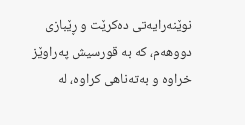نوێنەرایەتی دەکرێت و ڕێبازی دووهەم، کە بە قورسیش پەراوێز خراوە و بەتەناهی کراوە، لە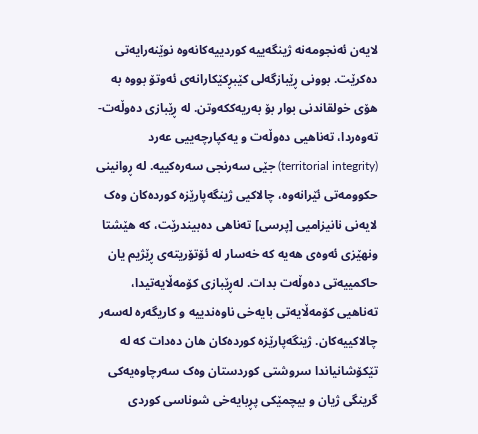لایەن ئەنجومەنە ژینگەییە کوردییەکانەوە نوێنەرایەتی دەکرێت. بوونی ڕێبازگەلی کێبڕکێکارانەی ئەوتۆ بووە بە هۆی خولقاندنی بوار بۆ بەریەککەوتن. لە ڕێبازی دەوڵەت-تەوەردا، تەناهیی دەوڵەت و یەکپارچەییی عەرد (territorial integrity) جێی سەرنجی سەرەکییە. لە ڕوانینی حکوومەتی ئێرانەوە، چالاکیی ژینگەپارێزە کوردەکان وەک لایەنی نانیزامیی [پرسی] تەناهی دەبیندرێت، کە هێشتا ونهێزی ئەوەی هەیە کە خەسار لە ئۆتۆریتەی ڕێژیم یان حاکمییەتی دەوڵەت بدات. لەڕێبازی کۆمەڵایەتیدا، تەناهیی کۆمەڵایەتی بایەخی ناوەندییە و کاریگەرە لەسەر چالاکییەکان. ژینگەپارێزە کوردەکان هان دەدات کە لە تێکۆشانیاندا سروشتی کوردستان وەک سەرچاوەیەکی گرینگی ژیان و بیچمێکی پڕبایەخی شوناسی کوردی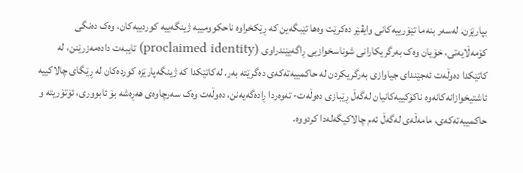بپارێزن. لەسەر بنەما تێۆرییەکانی وایڤێر دەکرێت وەها تێبگەین کە ڕێکخراوە ناحکوومییە ژینگەییە کوردییەکان، وەک دەنگی کۆمەڵایەتی، خۆیان وەک بەرگریکارانی شوناسخوازیی ڕاگەیێندراوی (proclaimed identity) تایبەت دادەمەزرێنن، لە کاتێکدا دەوڵەت ئەجێندای جیاوازی بەرگریکردن لە حاکمییەتەکەی دەگرێتە بەر. لەکاتێکدا کە ژینگەپارێزە کوردەکان لە ڕێگای چالاکییە ئاشتیخوازانەکانەوە ناکۆکییەکانیان لەگەڵ ڕێبازی دەوڵەت- تەوەردا ڕادەگەیەنن، دەوڵەت وەک سەرچاوەی هەڕەشە بۆ ئابووری، ئۆتۆریتە و حاکمییەتەکەی، مامەڵەی لەگەڵ ئەم چالاکیگەلەدا کردووە.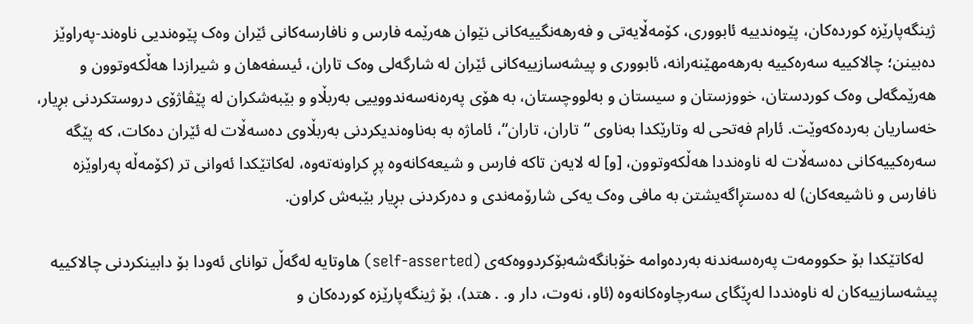ژینگەپارێزە کوردەکان، پێوەندییە ئابووری، کۆمەڵایەتی و فەرهەنگییەکانی نێوان هەرێمە فارس و نافارسەکانی ئێران وەک پێوەندیی ناوەند-پەراوێز دەبینن؛ چالاکییە سەرەکییە بەرهەمهێنەرانە، ئابووری و پیشەسازییەکانی ئێران لە شارگەلی وەک تاران، ئیسفەهان و شیرازدا هەڵکەوتوون و هەرێمگەلی وەک کوردستان، خووزستان و سیستان و بەلووچستان، بە هۆی پەرەنەسەندووییی بەربڵاو و بێبەشکران لە پێڤاژۆی دروستکردنی بڕیار، خەساریان بەردەکەوێت. ئارام فەتحی لە وتارێکدا بەناوی “تاران، تاران“، ئاماژە بە بەناوەندیکردنی بەربڵاوی دەسەڵات لە ئێران دەکات، کە پێگە سەرەکییەکانی دەسەڵات لە ناوەنددا هەڵکەوتوون، [و] لە لایەن تاکە فارس و شیعەکانەوە پڕ کراونەتەوە، لەکاتێکدا ئەوانی تر (کۆمەڵە پەراوێزە نافارس و ناشیعەکان) لە دەستڕاگەیشتن بە مافی وەک یەکی شارۆمەندی و دەرکردنی بڕیار بێبەش کراون.

   لەکاتێکدا بۆ حکوومەت پەرەسەندنە بەردەوامە خۆبانگەشەبۆکردووەکەی (self-asserted) هاوتایە لەگەڵ توانای ئەودا بۆ دابینکردنی چالاکییە پیشەسازییەکان لە ناوەنددا لەڕێگای سەرچاوەکانەوە (ئاو، نەوت، دار و. . هتد)، بۆ ژینگەپارێزە کوردەکان و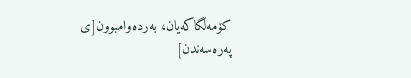کۆمەڵگاکەیان، بەردەوامبوون[ی پەرەسەندن]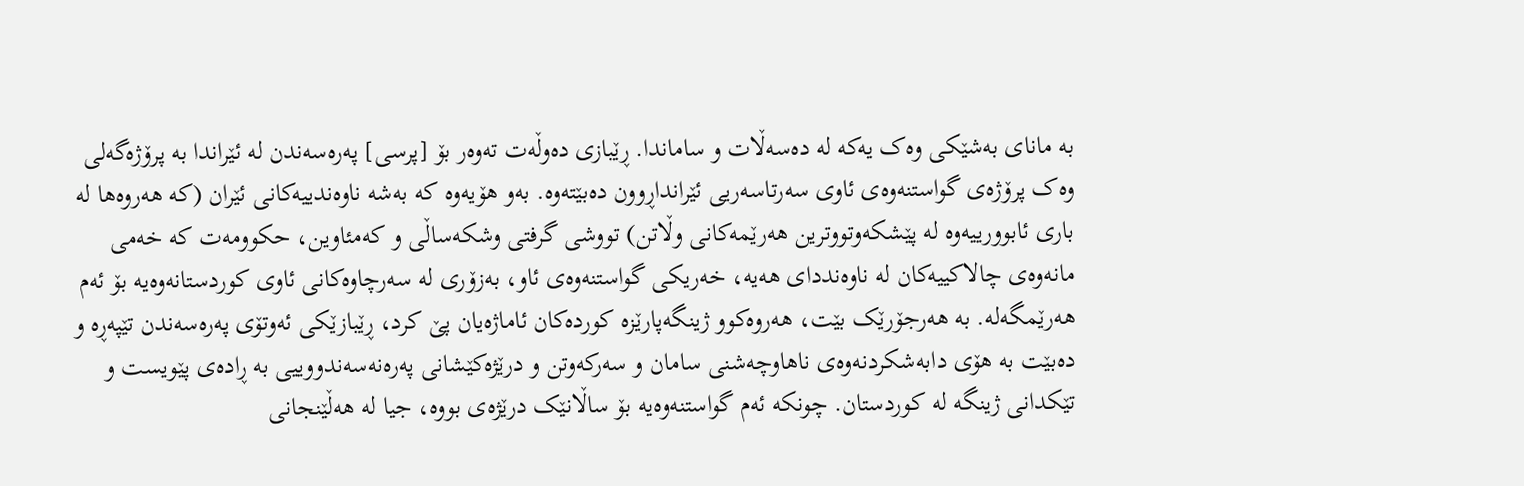بە مانای بەشێکی وەک یەکە لە دەسەڵات و ساماندا. ڕێبازی دەوڵەت تەوەر بۆ [پرسی] پەرەسەندن لە ئێراندا بە پرۆژەگەلی وەک پرۆژەی گواستنەوەی ئاوی سەرتاسەریی ئێرانداڕوون دەبێتەوە. بەو هۆیەوە کە بەشە ناوەندییەکانی ئێران (کە هەروەها لە باری ئابوورییەوە لە پێشکەوتووترین هەرێمەکانی وڵاتن) تووشی گرفتی وشکەساڵی و کەمئاوین، حکوومەت کە خەمی مانەوەی چالاکییەکان لە ناوەنددای هەیە، خەریکی گواستنەوەی ئاو، بەزۆری لە سەرچاوەکانی ئاوی کوردستانەوەیە بۆ ئەم هەرێمگەلە. بە هەرجۆرێک بێت، هەروەکوو ژینگەپارێزە کوردەکان ئاماژەیان پێ کرد، ڕێبازێکی ئەوتۆی پەرەسەندن تێپەڕە و دەبێت بە هۆی دابەشکردنەوەی ناهاوچەشنی سامان و سەرکەوتن و درێژەکێشانی پەرەنەسەندووییی بە ڕادەی پێویست و تێکدانی ژینگە لە کوردستان. چونکە ئەم گواستنەوەیە بۆ ساڵانێک درێژەی بووە، جیا لە هەڵێنجانی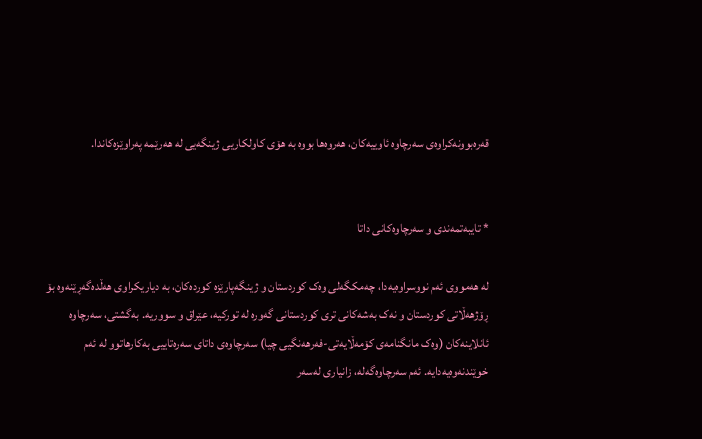قەرەبوونەکراوەی سەرچاوە ئاوییەکان، هەروەها بووە بە هۆی کاولکاریی ژینگەیی لە هەرێمە پەراوێزەکاندا.


* تایبەتمەندی و سەرچاوەکانی داتا

لە هەمووی ئەم نووسراوەیەدا، چەمکگەلی وەک کوردستان و ژینگەپارێزە کوردەکان، بە دیاریکراوی هەڵدەگەڕێنەوە بۆ ڕۆژهەڵاتی کوردستان و نەک بەشەکانی تری کوردستانی گەورە لە تورکیە، عێراق و سووریە. بەگشتی، سەرچاوە ئانلاینەکان (وەک مانگنامەی کۆمەڵایەتی-فەرهەنگیی چیا) سەرچاوەی داتای سەرەتاییی بەکارهاتوو لە ئەم خوێندنەوەیەدایە. ئەم سەرچاوەگەلە، زانیاری لەسەر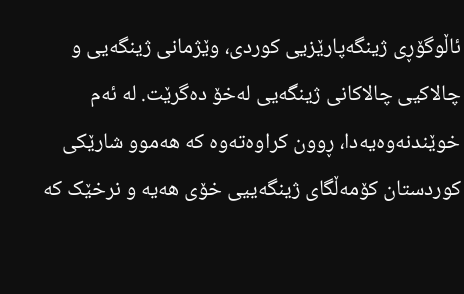ئاڵوگۆڕی ژینگەپارێزیی کوردی، وێژمانی ژینگەیی و چالاکیی چالاکانی ژینگەیی لەخۆ دەگرێت. لە ئەم خوێندنەوەیەدا، ڕوون کراوەتەوە کە هەموو شارێکی کوردستان کۆمەڵگای ژینگەییی خۆی هەیە و نرخێک کە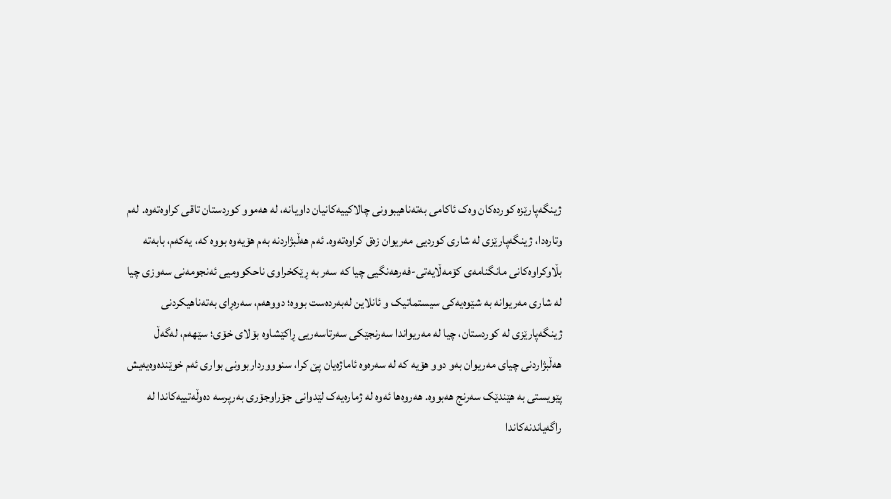ژینگەپارێزە کوردەکان وەک ئاکامی بەتەناهیبوونی چالاکییەکانیان داویانە، لە هەموو کوردستان تاقی کراوەتەوە. لەم وتارەدا، ژینگەپارێزی لە شاری کوردیی مەریوان زەق کراوەتەوە. ئەم هەڵبژاردنە بەم هۆیەوە بووە کە، یەکەم، بابەتە بڵاوکراوەکانی مانگنامەی کۆمەڵایەتی-فەرهەنگیی چیا کە سەر بە ڕێکخراوی ناحکوومیی ئەنجومەنی سەوزی چیا لە شاری مەریوانە بە شێوەیەکی سیستماتیک و ئانلاین لەبەردەست بووە؛ دووهەم، سەرەڕای بەتەناهیکردنی ژینگەپارێزی لە کوردستان، چیا لە مەریواندا سەرنجێکی سەرتاسەریی ڕاکێشاوە بۆلای خۆی؛ سێهەم، لەگەڵ هەڵبژاردنی چیای مەریوان بەو دوو هۆیە کە لە سەرەوە ئاماژەیان پێ کرا، سنووورداربوونی بواری ئەم خوێندەوەیەیش پێویستی بە هێندێک سەرنج هەبووە. هەروەها ئەوە لە ژمارەیەک لێدوانی جۆراوجۆری بەرپرسە دەوڵەتییەکاندا لە راگەیاندنەکاندا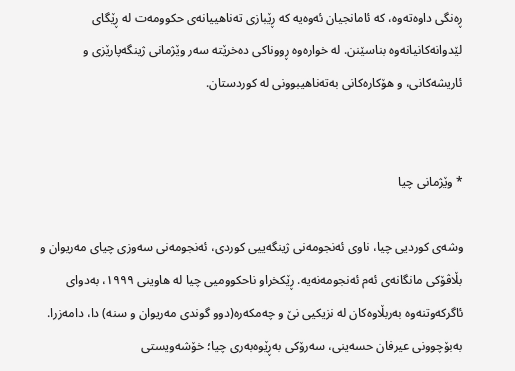ڕەنگی داوەتەوە، کە ئامانجیان ئەوەیە کە ڕێبازی تەناهییانەی حکوومەت لە ڕێگای لێدوانەکانیانەوە بناسێنن. لە خوارەوە ڕووناکی دەخرێتە سەر وێژمانی ژینگەپارێزی و ئاریشەکانی، و هۆکارەکانی بەتەناهیبوونی لە کوردستان.


* وێژمانی چیا

وشەی کوردیی چیا، ناوی ئەنجومەنی ژینگەییی کوردی، ئەنجومەنی سەوزی چیای مەریوان و بڵاڤۆکی مانگانەی ئەم ئەنجومەنەیە. ڕێکخراو ناحکوومیی چیا لە هاوینی ١٩٩٩، بەدوای ئاگرکەوتنەوە بەربڵاوەکان لە نزیکیی نێ و چەمکەرە(دوو گوندی مەریوان و سنە) دا، دامەزرا. بەبۆچوونی عیرفان حسەینی، سەرۆکی بەڕێوەبەری چیا؛ خۆشەویستی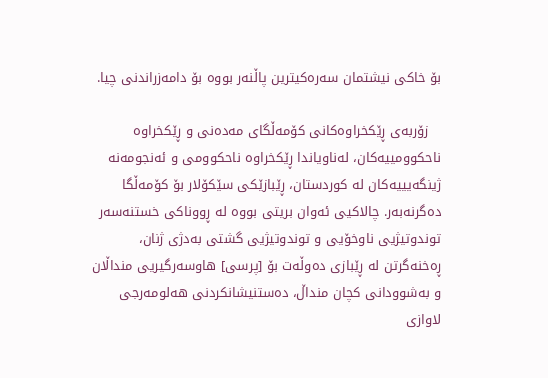بۆ خاکی نیشتمان سەرەکیترین پاڵنەر بووە بۆ دامەزراندنی چیا.

   زۆربەی ڕێکخراوەکانی کۆمەڵگای مەدەنی و ڕێکخراوە ناحکوومییەکان، لەناویاندا ڕێکخراوە ناحکوومی و ئەنجومەنە ژینگەیییەکان لە کوردستان، ڕێبازێکی سێکۆلار بۆ کۆمەڵگا دەگرنەبەر. چالاکیی ئەوان بریتی بووە لە ڕووناکی خستنەسەر توندوتیژیی ناوخۆیی و توندوتیژیی گشتی بەدژی ژنان، ڕەخنەگرتن لە ڕێبازی دەوڵەت بۆ [پرسی] هاوسەرگیریی منداڵان و بەشوودانی کچان منداڵ، دەستنیشانکردنی هەلومەرجی لاوازی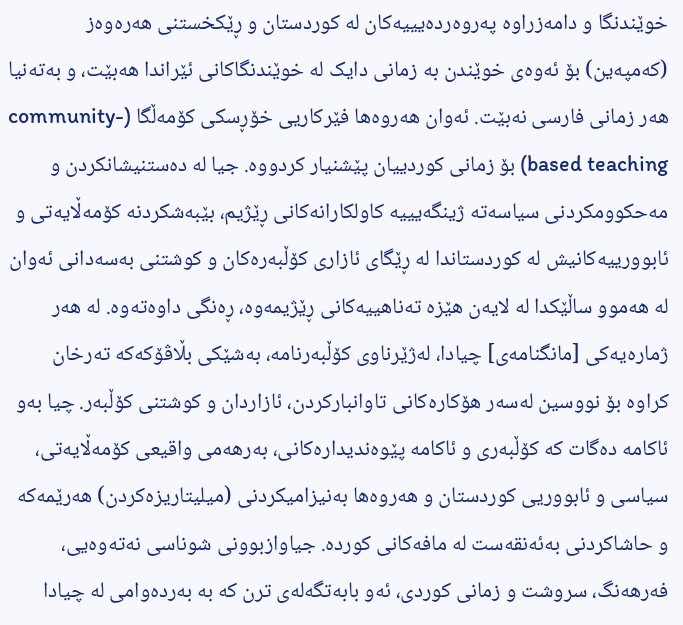خوێندنگا و دامەزراوە پەروەردەیییەکان لە کوردستان و ڕێکخستنی هەرەوەز (کەمپەین) بۆ ئەوەی خوێندن بە زمانی دایک لە خوێندنگاکانی ئێراندا هەبێت، و بەتەنیا هەر زمانی فارسی نەبێت. ئەوان هەروەها فێرکاریی خۆڕسکی کۆمەڵگا (community-based teaching) بۆ زمانی کوردییان پێشنیار کردووە. جیا لە دەستنیشانکردن و مەحکوومکردنی سیاسەتە ژینگەیییە کاولکارانەکانی ڕێژیم، بێبەشکردنە کۆمەڵایەتی و ئابوورییەکانیش لە کوردستاندا لە ڕێگای ئازاری کۆڵبەرەکان و کوشتنی بەسەدانی ئەوان لە هەموو ساڵێکدا لە لایەن هێزە تەناهییەکانی ڕێژیمەوە، ڕەنگی داوەتەوە. لە هەر ژمارەیەکی [مانگنامەی] چیادا، لەژێرناوی کۆڵبەرنامە، بەشێکی بڵاڤۆکەکە تەرخان کراوە بۆ نووسین لەسەر هۆکارەکانی تاوانبارکردن، ئازاردان و کوشتنی کۆڵبەر. چیا بەو ئاکامە دەگات کە کۆڵبەری و ئاکامە پێوەندیدارەکانی، بەرهەمی واقیعی کۆمەڵایەتی، سیاسی و ئابووریی کوردستان و هەروەها بەنیزامیکردنی (میلیتاریزەکردن) هەرێمەکە و حاشاکردنی بەئەنقەست لە مافەکانی کوردە. جیاوازبوونی شوناسی نەتەوەیی، فەرهەنگ، سروشت و زمانی کوردی، ئەو بابەتگەلەی ترن کە بە بەردەوامی لە چیادا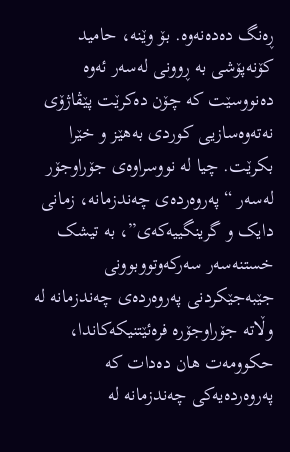ڕەنگ دەدەنەوە. بۆ وێنە، حامید کۆنەپۆشی بە ڕوونی لەسەر ئەوە دەنووسێت کە چۆن دەکرێت پێڤاژۆی نەتەوەسازیی کوردی بەهێز و خێرا بکرێت. چیا لە نووسراوەی جۆراوجۆر لەسەر “پەروەردەی چەندزمانە، زمانی دایک و گرینگییەکەی”، بە تیشک خستنەسەر سەرکەوتووبوونی جێبەجێکردنی پەروەردەی چەندزمانە لە وڵاتە جۆراوجۆرە فرەئێتنیکەکاندا، حکوومەت هان دەدات کە پەروەردەیەکی چەندزمانە لە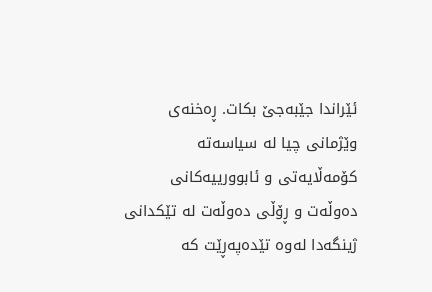ئێراندا جێبەجێ بکات. ڕەخنەی وێژمانی چیا لە سیاسەتە کۆمەڵایەتی و ئابوورییەکانی دەوڵەت و ڕۆڵی دەوڵەت لە تێکدانی ژینگەدا لەوە تێدەپەڕێت کە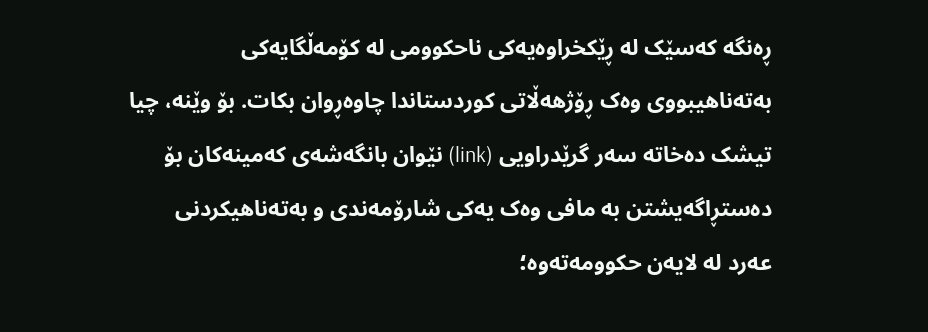ڕەنگە کەسێک لە ڕێکخراوەیەکی ناحکوومی لە کۆمەڵگایەکی بەتەناهیبووی وەک ڕۆژهەڵاتی کوردستاندا چاوەڕوان بکات. بۆ وێنە، چیا تیشک دەخاتە سەر گرێدراویی (link) نێوان بانگەشەی کەمینەکان بۆ دەستڕاگەیشتن بە مافی وەک یەکی شارۆمەندی و بەتەناهیکردنی عەرد لە لایەن حکوومەتەوە؛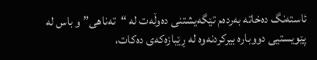ئاستەنگ دەخاتە بەردەم تێگەیشتنی دەوڵەت لە “تەناهی” و باس لە پێویستیی دووبارە بیرکردنەوە لە ڕێبازەکەی دەکات،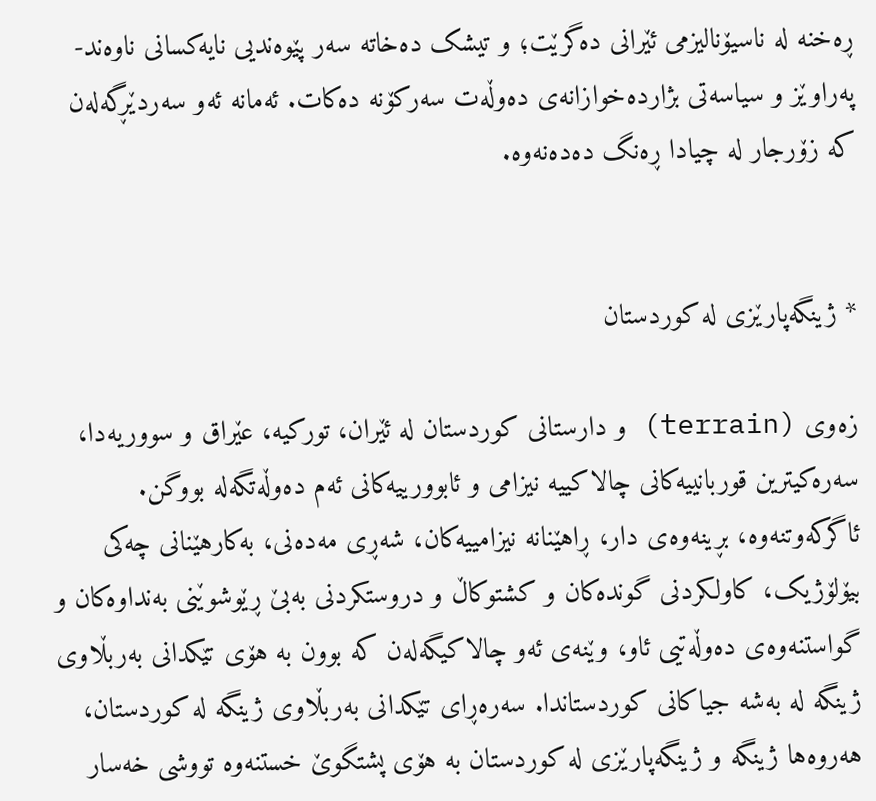ڕەخنە لە ناسیۆنالیزمی ئێرانی دەگرێت؛ و تیشک دەخاتە سەر پێوەندیی نایەکسانی ناوەند-پەراوێز و سیاسەتی بژاردەخوازانەی دەوڵەت سەرکۆنە دەکات. ئەمانە ئەو سەردێڕگەلەن کە زۆرجار لە چیادا ڕەنگ دەدەنەوە.


* ژینگەپارێزی لە کوردستان

زەوی (terrain) و دارستانی کوردستان لە ئێران، تورکیە، عێراق و سووریەدا، سەرەکیترین قوربانییەکانی چالاکییە نیزامی و ئابوورییەکانی ئەم دەوڵەتگەلە بووگن. ئاگرکەوتنەوە، بڕینەوەی دار، ڕاهێنانە نیزامییەکان، شەڕی مەدەنی، بەکارهێنانی چەکی بیۆلۆژیک، کاولکردنی گوندەکان و کشتوکاڵ و دروستکردنی بەبێ ڕێوشوێنی بەنداوەکان و گواستنەوەی دەوڵەتیی ئاو، وێنەی ئەو چالاکیگەلەن کە بوون بە هۆی تێکدانی بەربڵاوی ژینگە لە بەشە جیاکانی کوردستاندا. سەرەڕای تێکدانی بەربڵاوی ژینگە لە کوردستان، هەروەها ژینگە و ژینگەپارێزی لە کوردستان بە هۆی پشتگوێ خستنەوە تووشی خەسار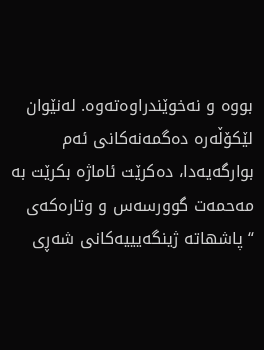بووە و نەخوێندراوەتەوە. لەنێوان لێکۆڵەرە دەگمەنەکانی ئەم بوارگەیەدا، دەکرێت ئاماژە بکرێت بە مەحمەت گوورسەس و وتارەکەی “پاشهاتە ژینگەیییەکانی شەڕی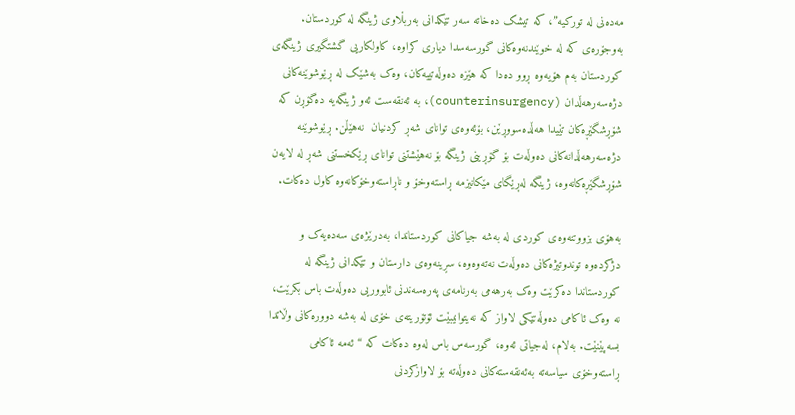مەدەنی لە تورکیە”، کە تیشک دەخاتە سەر تێکدانی بەربڵاوی ژینگە لە کوردستان. بەوجۆرەی کە لە خوێندنەوەکانی گورسەسدا دیاری کراوە، کاولکاریی گشتگیری ژینگەی کوردستان بەم هۆیەوە ڕوو دەدا کە هێزە دەوڵەتییەکان، وەک بەشێک لە ڕێوشوێنەکانی دژەسەرهەڵدان (counterinsurgency)، بە ئەنقەست ئەو ژینگەیە دەگۆڕن کە شۆڕشگێڕەکان تێیدا هەڵدەسووڕێن، بۆئەوەی توانای شەڕ کردنیان  نەهێڵن. ڕێوشوێنە دژەسەرهەڵدانەکانی دەوڵەت بۆ گۆڕینی ژینگە بۆ نەهێشتنی توانای ڕێکخستنی شەڕ لە لایەن شۆڕشگێڕەکانەوە، ژینگە لەڕێگای مێکانیزمە ڕاستەوخۆ و ناڕاستەوخۆکانەوە کاول دەکات.

بەهۆی بزووتنەوەی کوردی لە بەشە جیاکانی کوردستاندا، بەدرێژەی سەدەیەک و دژکردەوە توندوتیژەکانی دەوڵەت نەتەوەوە، سڕینەوەی دارستان و تێکدانی ژینگە لە کوردستاندا دەکرێت وەک بەرهەمی بەرنامەی پەرەسەندنی ئابووریی دەوڵەت باس بکرێت، نە وەک ئاکامی دەوڵەتێکی لاواز کە نەیتوانیبێت ئۆتۆریتەی خۆی لە بەشە دوورەکانی وڵاتدا بسەپێنێت. بەلام، لەجیاتی ئەوە، گورسەس باس لەوە دەکات کە “ئەمە ئاکامی ڕاستەوخۆی سیاسەتە بەئەنقەستەکانی دەوڵەتە بۆ لاوازکردنی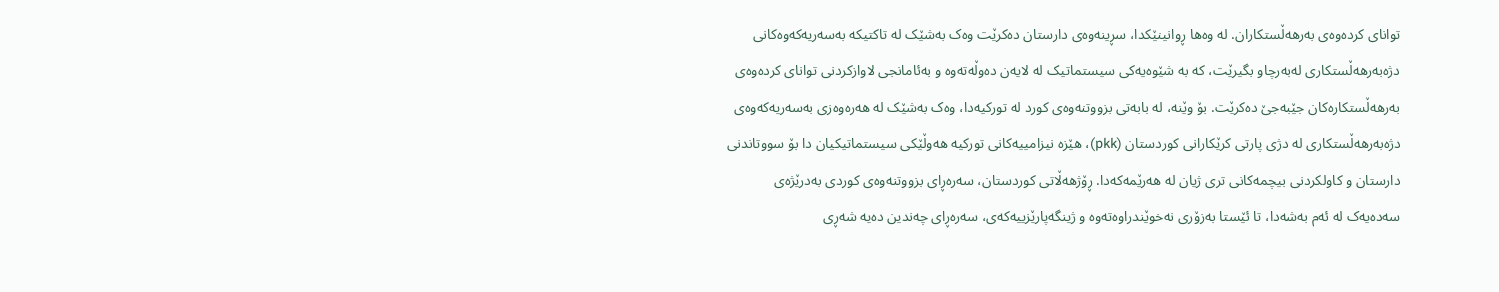توانای کردەوەی بەرهەڵستکاران. لە وەها ڕوانینێکدا، سڕینەوەی دارستان دەکرێت وەک بەشێک لە تاکتیکە بەسەریەکەوەکانی دژەبەرهەڵستکاری لەبەرچاو بگیرێت، کە بە شێوەیەکی سیستماتیک لە لایەن دەوڵەتەوە و بەئامانجی لاوازکردنی توانای کردەوەی بەرهەڵستکارەکان جێبەجێ دەکرێت. بۆ وێنە، لە بابەتی بزووتنەوەی کورد لە تورکیەدا، وەک بەشێک لە هەرەوەزی بەسەریەکەوەی دژەبەرهەڵستکاری لە دژی پارتی کرێکارانی کوردستان (pkk)، هێزە نیزامییەکانی تورکیە هەوڵێکی سیستماتیکیان دا بۆ سووتاندنی دارستان و کاولکردنی بیچمەکانی تری ژیان لە هەرێمەکەدا. ڕۆژهەڵاتی کوردستان، سەرەڕای بزووتنەوەی کوردی بەدرێژەی سەدەیەک لە ئەم بەشەدا، تا ئێستا بەزۆری نەخوێندراوەتەوە و ژینگەپارێزییەکەی، سەرەڕای چەندین دەیە شەڕی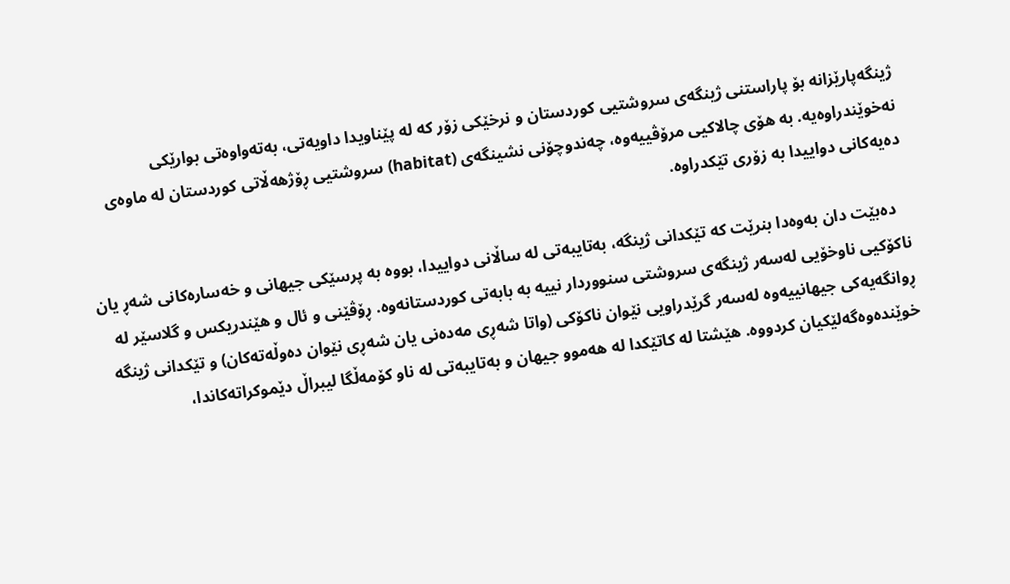ژینگەپارێزانە بۆ پاراستنی ژینگەی سروشتیی کوردستان و نرخێکی زۆر کە لە پێناویدا داویەتی، بەتەواوەتی بوارێکی نەخوێندراوەیە. بە هۆی چالاکیی مرۆڤییەوە، چەندوچۆنی نشینگەی (habitat) سروشتیی ڕۆژهەڵاتی کوردستان لە ماوەی دەیەکانی دواییدا بە زۆری تێکدراوە.

   دەبێت دان بەوەدا بنرێت کە تێکدانی ژینگە، بەتایبەتی لە ساڵانی دواییدا، بووە بە پرسێکی جیهانی و خەسارەکانی شەڕ یان ناکۆکیی ناوخۆیی لەسەر ژینگەی سروشتی سنووردار نییە بە بابەتی کوردستانەوە. ڕۆڤێنی و ئال و هێندریکس و گلاسێر لە ڕوانگەیەکی جیهانییەوە لەسەر گرێدراویی نێوان ناکۆکی (واتا شەڕی مەدەنی یان شەڕی نێوان دەوڵەتەکان) و تێکدانی ژینگە خوێندەوەگەلێکیان کردووە. هێشتا لە کاتێکدا لە هەموو جیهان و بەتایبەتی لە ناو کۆمەڵگا لیبراڵ دێموکراتەکاندا،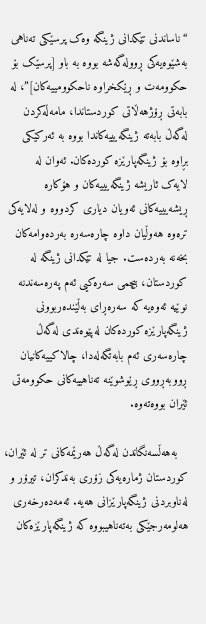“ناساندنی تێکدانی ژینگە وەک پرسێکی تەناهی بەشێوەیەکی ڕوولەگەشە بووە بە باو [پرسێک بۆ حکوومەت و ڕێکخراوە ناحکوومییەکان]”، لە بابەتی ڕۆژهەڵاتی کوردستاندا، مامەڵەکردن لەگەڵ بابەتە ژینگەیییەکاندا بووە بە ئەرکێکی بڕاوە بۆ ژینگەپارێزە کوردەکان. ئەوان لە لایەک ئاریشە ژینگەیییەکان و هۆکارە ڕیشەیییەکانی ئەویان دیاری کردووە و لەلایەکی ترەوە هەوڵیان داوە چارەسەرە بەردەوامەکان بخەنە بەردەست. جیا لە تێکدانی ژینگە لە کوردستان، بیچمی سەرەکیی ئەم پەرەسەندنە نوێیە ئەوەیە کە سەرەڕای بەڵێندەربوونی ژینگەپارێزە کوردەکان لەپێوەندی لەگەڵ چارەسەری ئەم بابەتگەلەدا، چالاکییەکانیان ڕووبەڕووی ڕێوشوێنە تەناهییەکانی حکوومەتی ئێران بووەتەوە.

   بەهەڵسەنگاندن لەگەڵ هەرێمەکانی تر لە ئێران، کوردستان ژمارەیەکی زۆری بەندکران، تیرۆر و لەناوبردنی ژینگەپارێزانی هەیە. ئەمەدەرخەری هەلومەرجێکی بەتەناهیبووە کە ژینگەپارێزەکان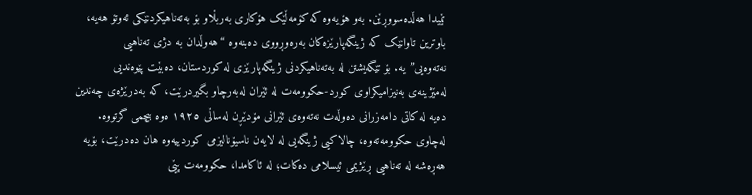تێیدا هەڵدەسووڕێن. بەو هۆیەوە کە کۆمەڵێک هۆکاری بەربڵاو بۆ بەتەناهیکردنێکی ئەوتۆ هەیە، باوترین تاوانێک کە ژینگەپارێزەکان بەرەوڕووی دەبنەوە “هەوڵدان بە دژی تەناهیی نەتەوەیی”یە. بۆ تێگەیشتن لە بەتەناهیکردنی ژینگەپارێزی لە کوردستان، دەبێت پێوەندیی لەمێژینەی بەنیزامیکراوی کورد-حکوومەت لە ئێران لەبەرچاو بگیردرێت، کە بەدرێژەی چەندین دەیە لە کاتی دامەزرانی دەوڵەت نەتەوەی ئێرانی مۆدێڕن لەساڵی ١٩٢٥ ەوە بیچمی گرتووە. لەچاوی حکوومەتەوە، چالاکیی ژینگەیی لە لایەن ناسیۆنالیزمی کوردییەوە هان دەدرێت، بۆیە هەڕەشە لە تەناهیی ڕێژیمی ئیسلامی دەکات؛ لە ئاکامدا، حکوومەت پێی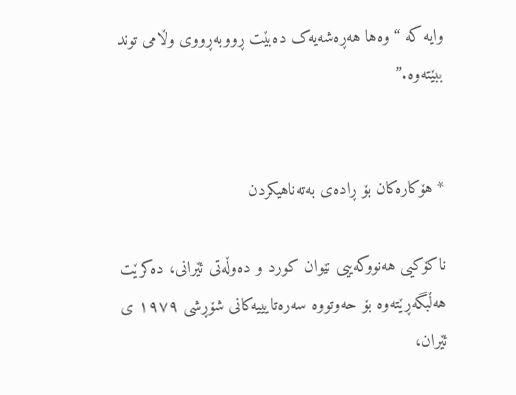وایە کە “وەها هەڕەشەیەک دەبێت ڕووبەڕووی وڵامی توند ببێتەوە.”


* هۆکارەکان بۆ ڕادەی بەتەناهیکردن

ناکۆکیی هەنووکەییی نێوان کورد و دەوڵەتی ئێرانی، دەکرێت هەڵبگەڕێتەوە بۆ حەوتووە سەرەتایییەکانی شۆڕشی ١٩٧٩ ی ئێران،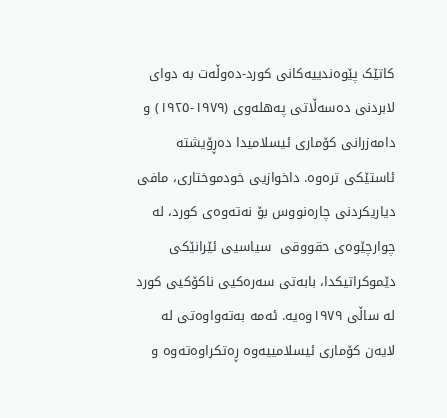کاتێک پێوەندییەکانی کورد-دەوڵەت بە دوای لابردنی دەسەڵاتی پەهلەوی (١٩٧٩-١٩٢٥) و دامەزرانی کۆماری ئیسلامیدا دەڕۆیشتە ئاستێکی ترەوە. داخوازیی خودموختاری، مافی دیاریکردنی چارەنووس بۆ نەتەوەی کورد، لە چوارچێوەی حقووقی  سیاسیی ئێرانێکی دێموکراتیکدا، بابەتی سەرەکیی ناکۆکیی کورد لە ساڵی ١٩٧٩وەیە. ئەمە بەتەواوەتی لە لایەن کۆماری ئیسلامییەوە ڕەتکراوەتەوە و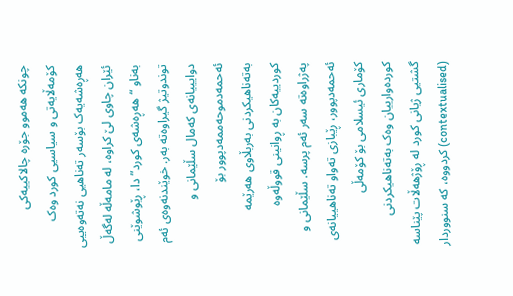چونکە هەموو جۆرە چالاکییەکی کۆمەڵایەتی و سیاسیی کورد وەک هەڕەشەیەک بۆسەر تەناهیی نەتەوەییی ئێران چاوی لێ کراوە، لە مامەڵە لەگەڵ بەناو “هەڕەشەی کورد” دا، ڕێوشوێنی توندوتیژ گیراوەتە بەر. خوێندنەوەی ئەم دوایییانەی کەمال سڵێمانی و ئەحمەدموحەممەدپوور بۆ بەتەناهیکردنی بەربڵاوی هەرێمە کوردییەکان بە ڕوانینی قووڵەوە پەژراوەتە سەر ئەم پرسە. سڵێمانی و ئەحمەدپوور، ڕێبازی تەواو تەناهییانەی کۆماری ئیسلامی بۆ کۆمەڵی کوردەوارییان وەک بەتەناهیکردنی گشتیی ژیانی کورد لە ڕۆژهەڵات پێناسە (contextualised) کردووە، کە سنووردار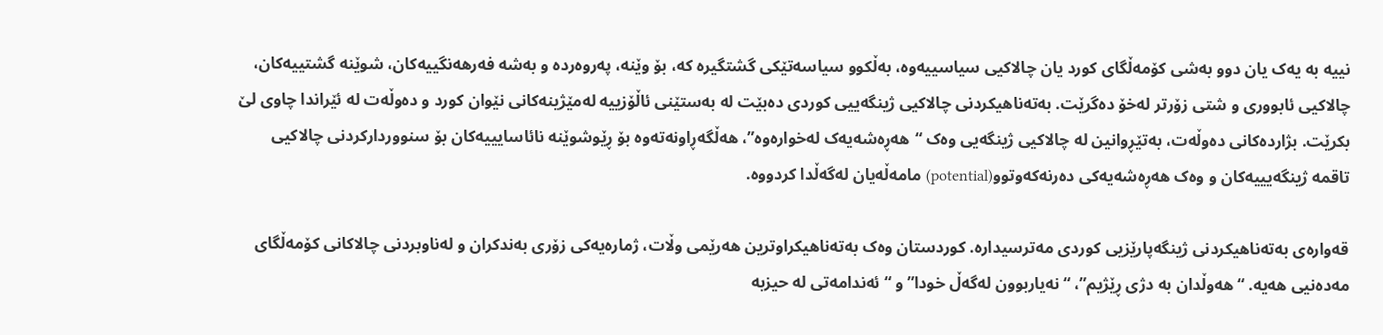نییە بە یەک یان دوو بەشی کۆمەڵگای کورد یان چالاکیی سیاسییەوە، بەڵکوو سیاسەتێکی گشتگیرە کە، بۆ وێنە، پەروەردە و بەشە فەرهەنگییەکان، شوێنە گشتییەکان، چالاکیی ئابووری و شتی زۆرتر لەخۆ دەگرێت. بەتەناهیکردنی چالاکیی ژینگەییی کوردی دەبێت لە بەستێنی ئاڵۆزییە لەمێژینەکانی نێوان کورد و دەوڵەت لە ئێراندا چاوی لێ بکرێت. بژاردەکانی دەوڵەت، بەتێڕوانین لە چالاکیی ژینگەیی وەک “هەڕەشەیەک لەخوارەوە”، هەڵگەڕاونەتەوە بۆ ڕێوشوێنە نائاسایییەکان بۆ سنووردارکردنی چالاکیی تاقمە ژینگەیییەکان و وەک هەڕەشەیەکی دەرنەکەوتوو(potential) مامەڵەیان لەگەڵدا کردووە.

قەوارەی بەتەناهیکردنی ژینگەپارێزیی کوردی مەترسیدارە. کوردستان وەک بەتەناهیکراوترین هەرێمی وڵات، ژمارەیەکی زۆری بەندکران و لەناوبردنی چالاکانی کۆمەڵگای مەدەنیی هەیە. “هەوڵدان بە دژی ڕێژیم”، “نەیاربوون لەگەڵ خودا” و “ئەندامەتی لە حیزبە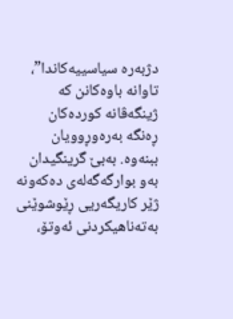دژبەرە سیاسییەکاندا”، تاوانە باوەکانن کە ژینگەڤانە کوردەکان ڕەنگە بەرەوڕوویان ببنەوە. بەبێ گرینگیدان بەو بوارگەگەلەی دەکەونە ژێر کاریگەریی ڕێوشوێنی بەتەناهیکردنی ئەوتۆ،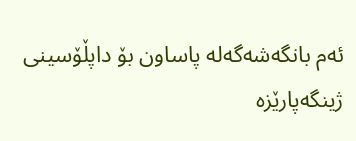ئەم بانگەشەگەلە پاساون بۆ داپڵۆسینی ژینگەپارێزە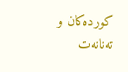کوردەکان و تەنانەت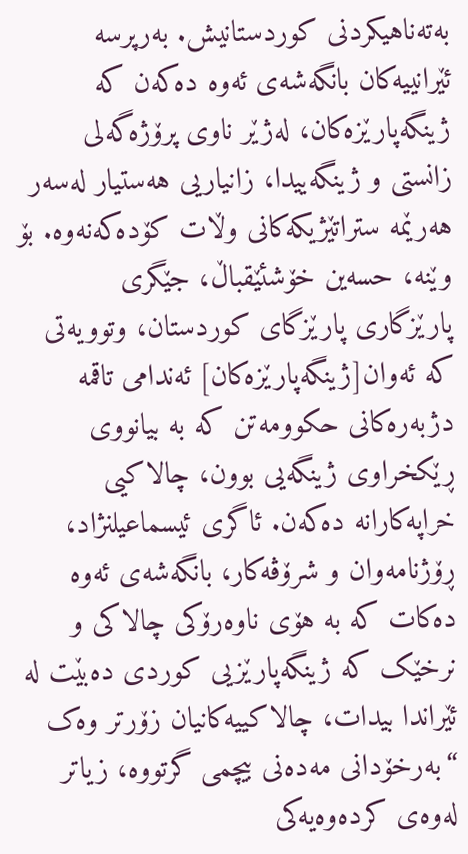بەتەناهیکردنی کوردستانیش. بەرپرسە ئێرانییەکان بانگەشەی ئەوە دەکەن کە ژینگەپارێزەکان، لەژێر ناوی پرۆژەگەلی زانستی و ژینگەییدا، زانیاریی هەستیار لەسەر هەرێمە ستراتێژیکەکانی وڵات کۆدەکەنەوە. بۆ وێنە، حسەین خۆشئێقباڵ، جێگری پارێزگاری پارێزگای کوردستان، وتوویەتی کە ئەوان[ژینگەپارێزەکان] ئەندامی تاقمە دژبەرەکانی حکوومەتن کە بە بیانووی ڕێکخراوی ژینگەیی بوون، چالاکیی خراپەکارانە دەکەن. ئاگری ئیسماعیلنژاد، ڕۆژنامەوان و شرۆڤەکار، بانگەشەی ئەوە دەکات کە بە هۆی ناوەرۆکی چالاکی و نرخێک کە ژینگەپارێزیی کوردی دەبێت لە ئێراندا بیدات، چالاکییەکانیان زۆرتر وەک “بەرخۆدانی مەدەنی بیچمی گرتووە، زیاتر لەوەی کردەوەیەکی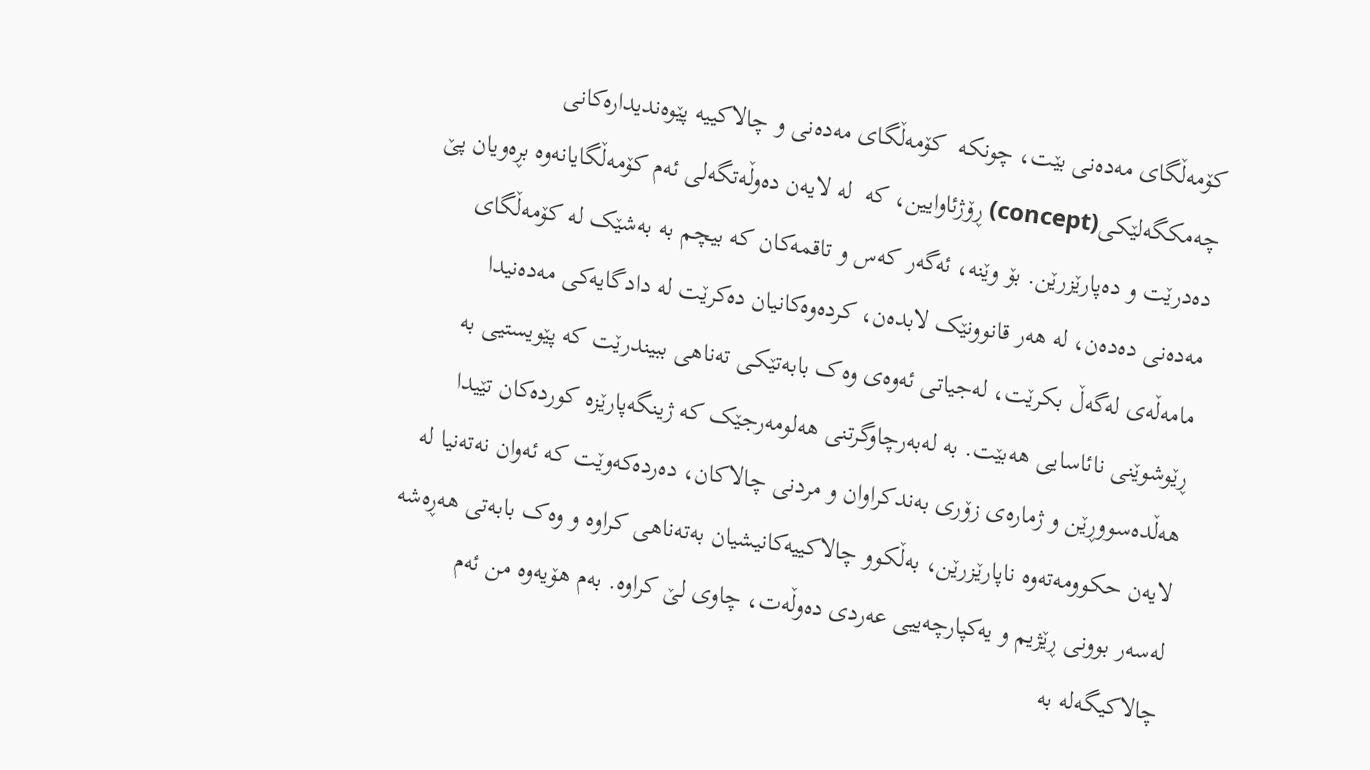کۆمەڵگای مەدەنی بێت، چونکە  کۆمەڵگای مەدەنی و چالاکییە پێوەندیدارەکانی چەمکگەلێکی(concept) ڕۆژئاوایین، کە  لە لایەن دەوڵەتگەلی ئەم کۆمەڵگایانەوە بڕەویان پێ دەدرێت و دەپارێزرێن. بۆ وێنە، ئەگەر کەس و تاقمەکان کە بیچم بە بەشێک لە کۆمەڵگای مەدەنی دەدەن، لە هەر قانوونێک لابدەن، کردەوەکانیان دەکرێت لە دادگایەکی مەدەنیدا مامەڵەی لەگەڵ بکرێت، لەجیاتی ئەوەی وەک بابەتێکی تەناهی ببیندرێت کە پێویستیی بە ڕێوشوێنی نائاسایی هەبێت. بە لەبەرچاوگرتنی هەلومەرجێک کە ژینگەپارێزە کوردەکان تێیدا هەڵدەسووڕێن و ژمارەی زۆری بەندکراوان و مردنی چالاکان، دەردەکەوێت کە ئەوان نەتەنیا لە لایەن حکوومەتەوە ناپارێزرێن، بەڵکوو چالاکییەکانیشیان بەتەناهی کراوە و وەک بابەتی هەڕەشە لەسەر بوونی ڕێژیم و یەکپارچەییی عەردی دەوڵەت، چاوی لێ کراوە. بەم هۆیەوە من ئەم چالاکیگەلە بە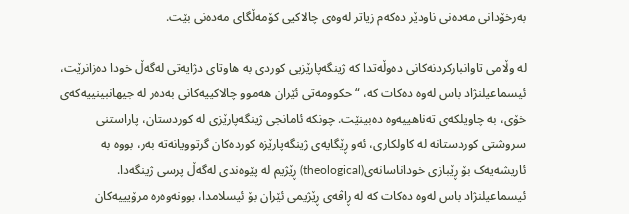بەرخۆدانی مەدەنی ناودێر دەکەم زیاتر لەوەی چالاکیی کۆمەڵگای مەدەنی بێت.

لە وڵامی تاوانبارکردنەکانی دەوڵەتدا کە ژینگەپارێزیی کوردی بە هاوتای دژایەتی لەگەڵ خودا دەزانرێت، ئیسماعیلنژاد باس لەوە دەکات کە، “حکوومەتی ئێران هەموو چالاکییەکانی بەدەر لە جیهانبینییەکەی خۆی، بە چاویلکەی تەناهییەوە دەبینێت. چونکە ئامانجی ژینگەپارێزی لە کوردستان، پاراستنی سروشتی کوردستانە لە کاولکاری، ئەو ڕێگایەی ژینگەپارێزە کوردەکان گرتوویانەتە بەر، بووە بە ئاریشەیەک بۆ ڕێبازی خوداناسانەی(theological) ڕێژیم لە پێوەندی لەگەڵ پرسی ژینگەدا. ئیسماعیلنژاد باس لەوە دەکات کە لە ڕاڤەی ڕێژیمی ئێران بۆ ئیسلامدا، بوونەوەرە مرۆیییەکان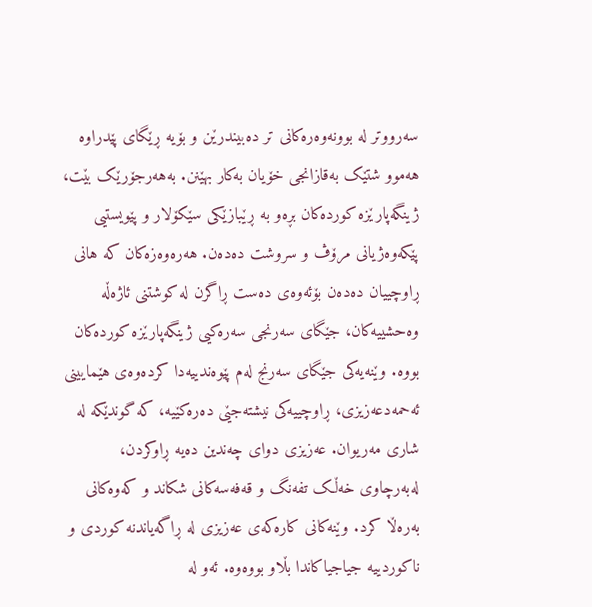سەرووتر لە بوونەوەرەکانی تر دەبیندرێن و بۆیە ڕێگای پێدراوە هەموو شتێک بەقازانجی خۆیان بەکار بهێنن. بەهەرجۆرێک بێت، ژینگەپارێزە کوردەکان بڕەو بە ڕێبازێکی سێکۆلار و پێویستیی پێکەوەژیانی مرۆڤ و سروشت دەدەن. هەرەوەزەکان کە هانی ڕاوچییان دەدەن بۆئەوەی دەست ڕاگرن لە کوشتنی ئاژەڵە وەحشییەکان، جێگای سەرنجی سەرەکیی ژینگەپارێزە کوردەکان بووە. وێنەیەکی جێگای سەرنج لەم پێوەندییەدا کردەوەی هێمایینی ئەحمەدعەزیزی، ڕاوچییەکی نیشتەجێی دەرەکێیە، کە گوندێکە لە شاری مەریوان. عەزیزی دوای چەندین دەیە ڕاوکردن، لەبەرچاوی خەڵک تفەنگ و قەفەسەکانی شکاند و کەوەکانی بەرەڵا کرد. وێنەکانی کارەکەی عەزیزی لە ڕاگەیاندنە کوردی و ناکوردییە جیاجیاکاندا بڵاو بووەوە. ئەو لە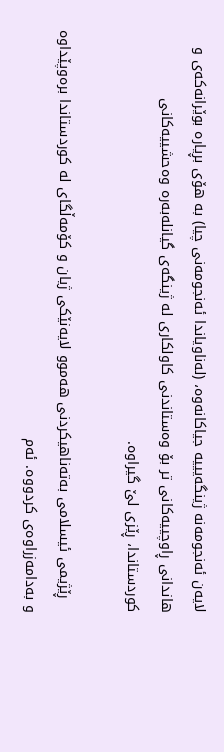لایەن ئەنجومەنە ژینگەیییە جیاکانەوە، (لەناویاندا ئەنجومەنی چیا) بە هۆی بڕیارە بوێرانەکەی و هاندانی ڕاوچییەکانی تر بۆ وەستاندنی کاولکاری لە ژینگەی گیانلەبەرە وەحشییەکانی کوردستاندا، ڕێزی لێ گیراوە.

   ڕێژیمی ئیسلامی بەتەناهیکردنی هەموو لایەنێکی ژیان و کۆمەڵگای لە کوردستاندا برەوپێداوە و بەدامەزراوەی کردووە. ئەم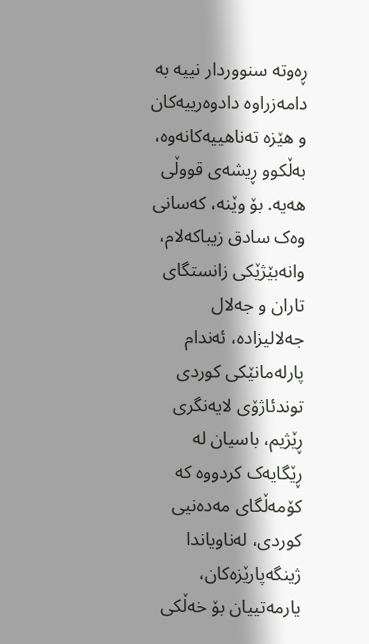ڕەوتە سنووردار نییە بە دامەزراوە دادوەرییەکان و هێزە تەناهییەکانەوە، بەڵکوو ڕیشەی قووڵی هەیە. بۆ وێنە، کەسانی وەک سادق زیباکەلام، وانەبێژێکی زانستگای تاران و جەلال جەلالیزادە، ئەندام پارلەمانێکی کوردی توندئاژۆی لایەنگری ڕێژیم، باسیان لە ڕێگایەک کردووە کە کۆمەڵگای مەدەنیی کوردی، لەناویاندا ژینگەپارێزەکان، یارمەتییان بۆ خەڵکی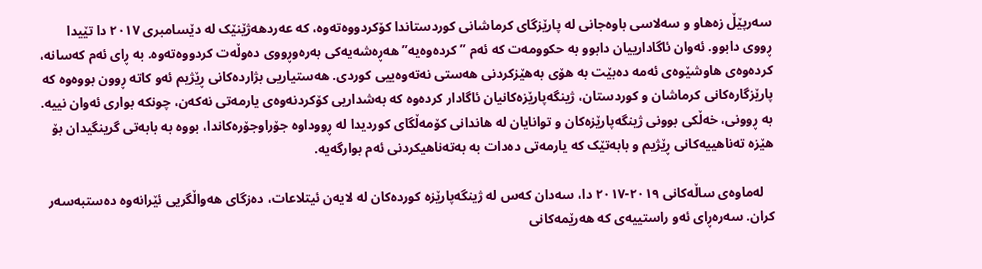سەرپێڵ زەهاو و سەلاسی باوەجانی لە پارێزگای کرماشانی کوردستاندا کۆکردووەتەوە، کە عەردهەژێنێک لە دێسامبری ٢٠١٧ دا تێیدا ڕووی دابوو. ئەوان ئاگادارییان دابوو بە حکوومەت کە ئەم ” کردەوەیە” هەڕەشەیەکی بەرەوڕووی دەوڵەت کردووەتەوە. بە ڕای ئەم کەسانە، کردەوەی هاوشێوەی ئەمە دەبێت بە هۆی بەهێزکردنی هەستی نەتەوەییی کوردی. هەستیاریی بژاردەکانی ڕێژیم ئەو کاتە ڕوون بووەوە کە پارێزگارەکانی کرماشان و کوردستان، ژینگەپارێزەکانیان ئاگادار کردەوە کە بەشداریی کۆکردنەوەی یارمەتی نەکەن، چونکە بواری ئەوان نییە. بە ڕوونی، خەڵکی بوونی ژینگەپارێزەکان و توانایان لە هاندانی کۆمەڵگای کوردیدا لە ڕووداوە جۆراوجۆرەکاندا، بووە بە بابەتی گرینگیدان بۆ هێزە تەناهییەکانی ڕێژیم و بابەتێک کە یارمەتی دەدات بە بەتەناهیکردنی ئەم بوارگەیە.

   لەماوەی ساڵەکانی ٢٠١٩-٢٠١٧ دا، سەدان کەس لە ژینگەپارێزە کوردەکان لە لایەن ئیتلاعات، دەزگای هەواڵگریی ئێرانەوە دەستبەسەر کران. سەرەڕای ئەو راستییەی کە هەرێمەکانی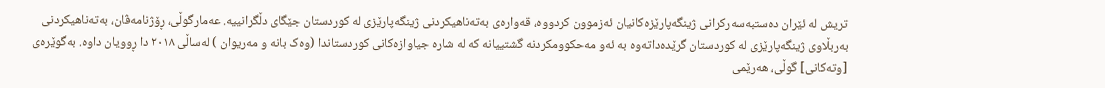تریش لە ئێران دەستبەسەرکرانی ژینگەپارێزەکانیان ئەزموون کردووە، قەوارەی بەتەناهیکردنی ژینگەپارێزی لە کوردستان جێگای دڵگرانییە. عەمارگوڵی، ڕۆژنامەڤان، بەتەناهیکردنی بەربڵاوی ژینگەپارێزی لە کوردستان گرێدەداتەوە بە ئەو مەحکوومکردنە گشتییانە کە لە شارە جیاوازەکانی کوردستاندا (وەک بانە و مەریوان ) لەساڵی ٢٠١٨ دا ڕوویان داوە. بەگوێرەی [وتەکانی] گوڵی، هەرێمی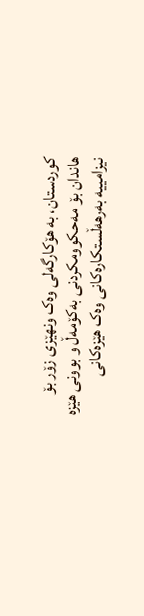کوردستان، بە هۆکارگەلی وەک ونهێزی زۆر بۆ هاندان بۆ مەحکوومکردنی بەکۆمەڵ و بوونی ‌هێزە نیزامییە بەرهەڵستکارەکانی وەک هێزەکانی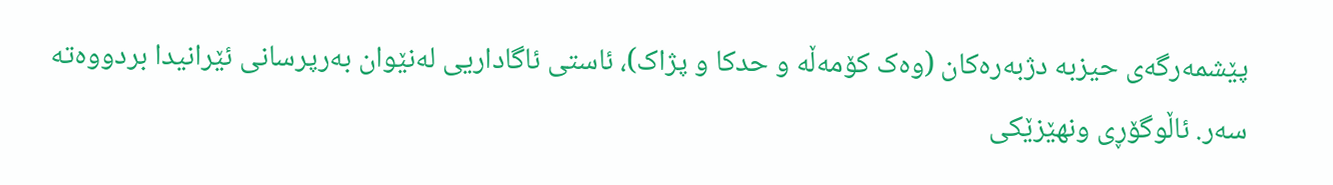پێشمەرگەی حیزبە دژبەرەکان (وەک کۆمەڵە و حدکا و پژاک)، ئاستی ئاگاداریی لەنێوان بەرپرسانی ئێرانیدا بردووەتە سەر. ئاڵوگۆڕی ونهێزێکی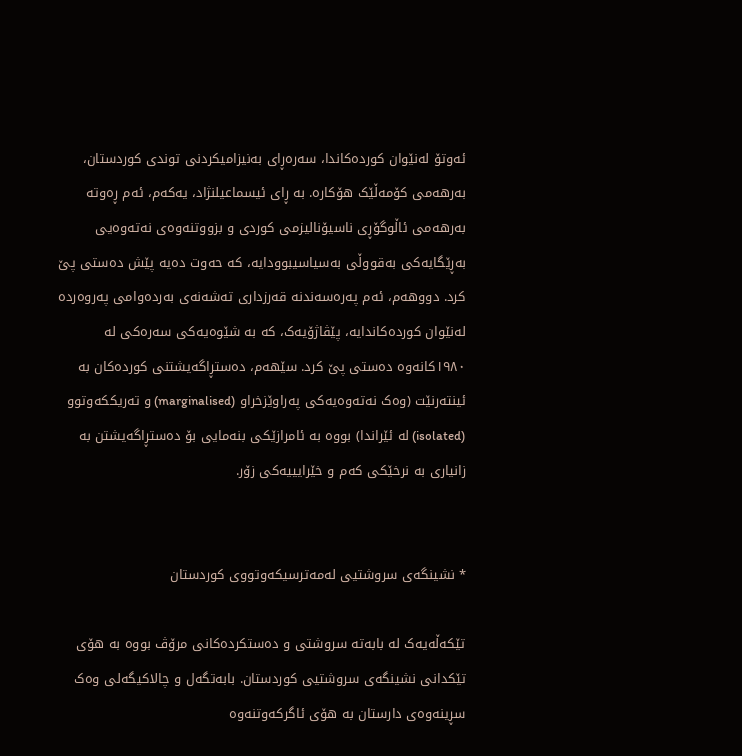ئەوتۆ لەنێوان کوردەکاندا، سەرەڕای بەنیزامیکردنی توندی کوردستان، بەرهەمی کۆمەڵێک هۆکارە. بە ڕای ئیسماعیلنژاد، یەکەم، ئەم ڕەوتە بەرهەمی ئاڵوگۆڕی ناسیۆنالیزمی کوردی و بزووتنەوەی نەتەوەیی بەڕێگایەکی بەقووڵی بەسیاسیبوودایە، کە حەوت دەیە پێش دەستی پێ کرد. دووهەم، ئەم پەرەسەندنە قەرزداری تەشەنەی بەردەوامی پەروەردە لەنێوان کوردەکاندایە، پێڤاژۆیەک، کە بە شێوەیەکی سەرەکی لە ١٩٨٠کانەوە دەستی پێ کرد. سێهەم، دەستڕاگەیشتنی کوردەکان بە ئینتەرنێت (وەک نەتەوەیەکی پەراوێزخراو (marginalised) و تەریککەوتوو (isolated) لە ئێراندا) بووە بە ئامرازێکی بنەمایی بۆ دەستڕاگەیشتن بە زانیاری بە نرخێکی کەم و خێرایییەکی زۆر.


* نشینگەی سروشتیی لەمەترسیکەوتووی کوردستان

تێکەڵەیەک لە بابەتە سروشتی و دەستکردەکانی مرۆڤ بووە بە هۆی تێکدانی نشینگەی سروشتیی کوردستان. بابەتگەل و چالاکیگەلی وەک سڕینەوەی دارستان بە هۆی ئاگرکەوتنەوە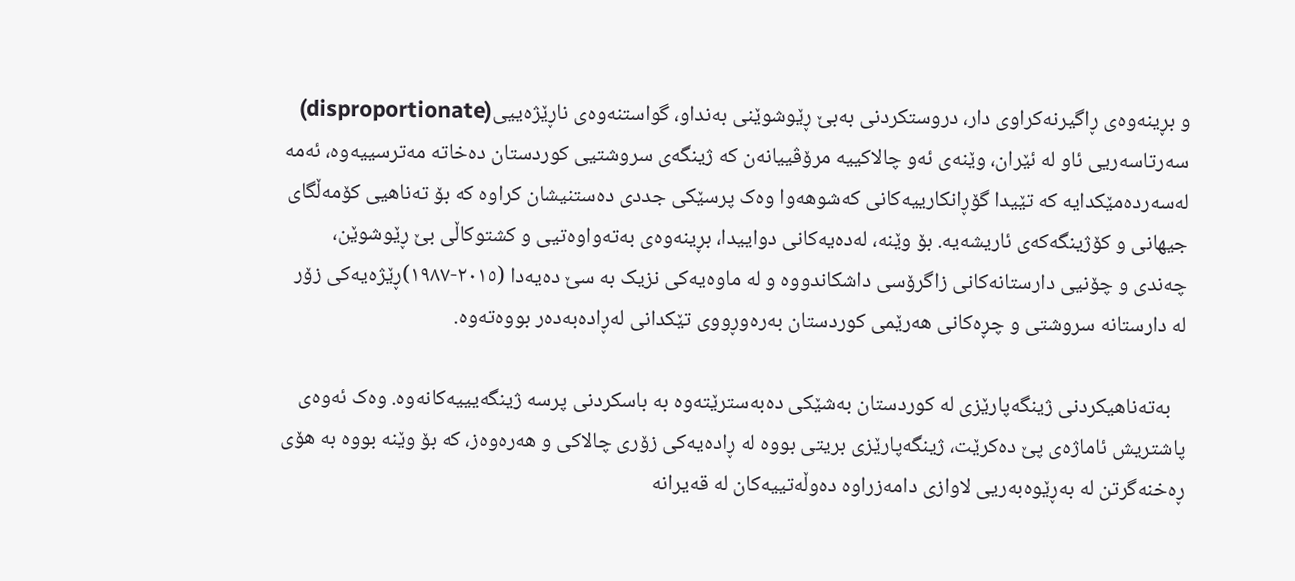و بڕینەوەی ڕاگیرنەکراوی دار، دروستکردنی بەبێ ڕێوشوێنی بەنداو، گواستنەوەی ناڕێژەییی(disproportionate) سەرتاسەریی ئاو لە ئێران، وێنەی ئەو چالاکییە مرۆڤییانەن کە ژینگەی سروشتیی کوردستان دەخاتە مەترسییەوە، ئەمە لەسەردەمێکدایە کە تێیدا گۆڕانکارییەکانی کەشوهەوا وەک پرسێکی جددی دەستنیشان کراوە کە بۆ تەناهیی کۆمەڵگای جیهانی و کۆژینگەکەی ئاریشەیە. بۆ وێنە، لەدەیەکانی دواییدا، بڕینەوەی بەتەواوەتیی و کشتوکاڵی بێ ڕێوشوێن، چەندی و چۆنیی دارستانەکانی زاگرۆسی داشکاندووە و لە ماوەیەکی نزیک بە سێ دەیەدا (٢٠١٥-١٩٨٧)ڕێژەیەکی زۆر لە دارستانە سروشتی و چڕەکانی هەرێمی کوردستان بەرەوڕووی تێکدانی لەڕادەبەدەر بووەتەوە.

   بەتەناهیکردنی ژینگەپارێزی لە کوردستان بەشێکی دەبەسترێتەوە بە باسکردنی پرسە ژینگەیییەکانەوە. وەک ئەوەی پاشتریش ئاماژەی پێ دەکرێت، ژینگەپارێزی بریتی بووە لە ڕادەیەکی زۆری چالاکی و هەرەوەز، کە بۆ وێنە بووە بە هۆی ڕەخنەگرتن لە بەڕێوەبەریی لاوازی دامەزراوە دەوڵەتییەکان لە قەیرانە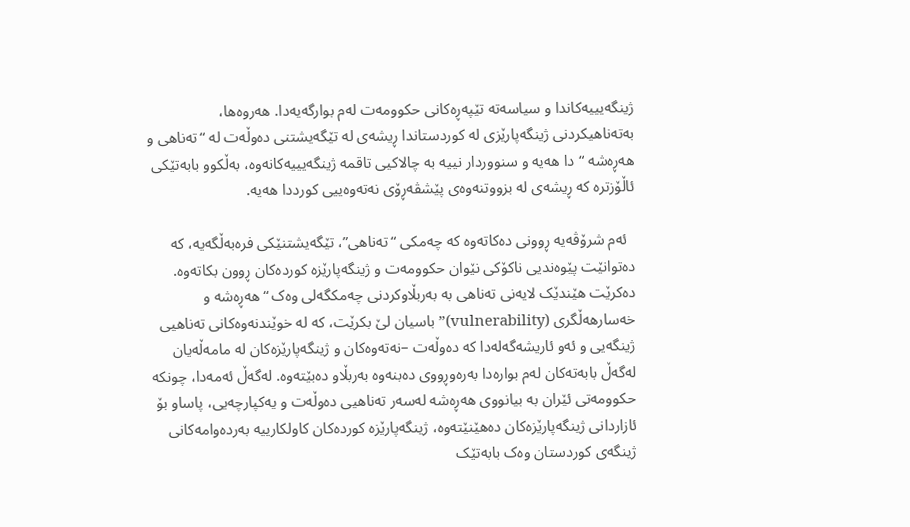ژینگەیییەکاندا و سیاسەتە تێپەڕەکانی حکوومەت لەم بوارگەیەدا. هەروەها، بەتەناهیکردنی ژینگەپارێزی لە کوردستاندا ڕیشەی لە تێگەیشتنی دەوڵەت لە “تەناهی و هەڕەشە “دا هەیە و سنووردار نییە بە چالاکیی تاقمە ژینگەیییەکانەوە، بەڵکوو بابەتێکی ئاڵۆزترە کە ڕیشەی لە بزووتنەوەی پێشڤەڕۆی نەتەوەییی کورددا هەیە.

  ئەم شرۆڤەیە ڕوونی دەکاتەوە کە چەمکی “تەناهی”، تێگەیشتنێکی فرەبەڵگەیە، کە دەتوانێت پێوەندیی ناکۆکی نێوان حکوومەت و ژینگەپارێزە کوردەکان ڕوون بکاتەوە. دەکرێت هێندێک لایەنی تەناهی بە بەربڵاوکردنی چەمکگەلی وەک “هەڕەشە و خەسارهەڵگری (vulnerability)” باسیان لێ بکرێت، کە لە خوێندنەوەکانی تەناهیی ژینگەیی و ئەو ئاریشەگەلەدا کە دەوڵەت –نەتەوەکان و ژینگەپارێزەکان لە مامەڵەیان لەگەڵ بابەتەکان لەم بوارەدا بەرەوڕووی دەبنەوە بەربڵاو دەبێتەوە. لەگەڵ ئەمەدا، چونکە حکوومەتی ئێران بە بیانووی هەڕەشە لەسەر تەناهیی دەوڵەت و یەکپارچەیی، پاساو بۆ ئازاردانی ژینگەپارێزەکان دەهێنێتەوە، ژینگەپارێزە کوردەکان کاولکارییە بەردەوامەکانی ژینگەی کوردستان وەک بابەتێک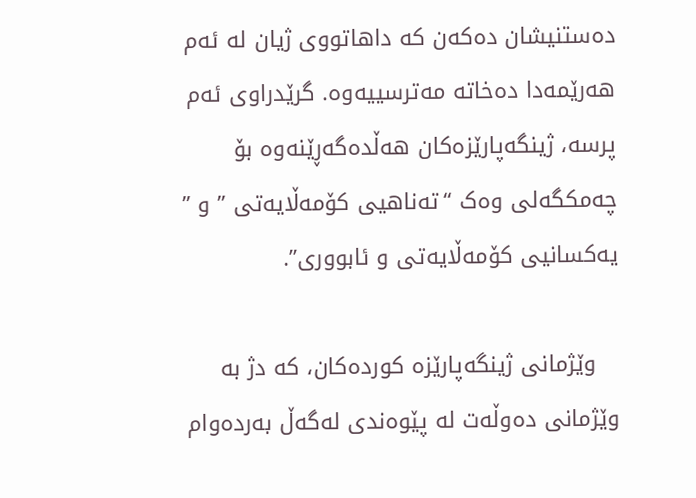دەستنیشان دەکەن کە داهاتووی ژیان لە ئەم هەرێمەدا دەخاتە مەترسییەوە. گرێدراوی ئەم پرسە، ژینگەپارێزەکان هەڵدەگەڕێنەوە بۆ چەمکگەلی وەک “تەناهیی کۆمەڵایەتی ” و ” یەکسانیی کۆمەڵایەتی و ئابووری”.

   وێژمانی ژینگەپارێزە کوردەکان، کە دژ بە وێژمانی دەوڵەت لە پێوەندی لەگەڵ بەردەوام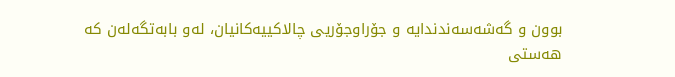بوون و گەشەسەندندایە و جۆراوجۆریی چالاکییەکانیان، لەو بابەتگەلەن کە هەستی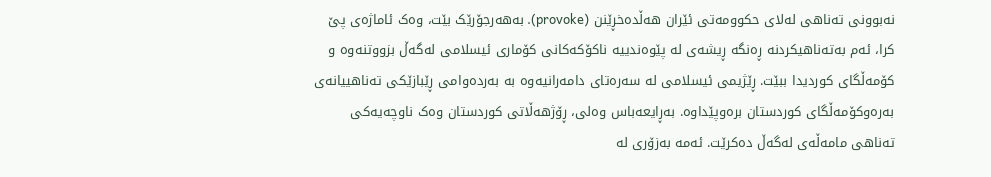نەبوونی تەناهی لەلای حکوومەتی ئێران هەڵدەخڕێنن (provoke). بەهەرجۆرێک بێت، وەک ئاماژەی پێ کرا، ئەم بەتەناهیکردنە ڕەنگە ڕیشەی لە پێوەندییە ناکۆکەکانی کۆماری ئیسلامی لەگەڵ بزووتنەوە و کۆمەڵگای کوردیدا ببێت. ڕێژیمی ئیسلامی لە سەرەتای دامەرانیەوە بە بەردەوامی ڕێبازێکی تەناهییانەی بەرەوکۆمەڵگای کوردستان برەوپێداوە. بەڕایعەباس وەلی، ڕۆژهەڵاتی کوردستان وەک ناوچەیەکی تەناهی مامەڵەی لەگەڵ دەکرێت. ئەمە بەزۆری لە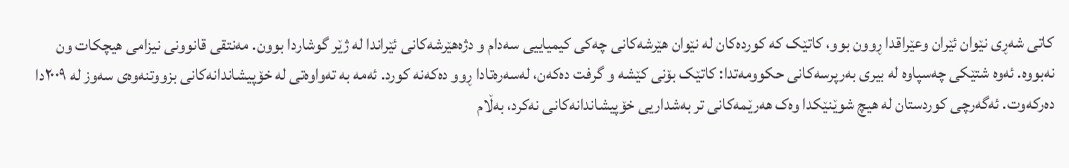کاتی شەڕی نێوان ئێران وعێراقدا ڕوون بوو، کاتێک کە کوردەکان لە نێوان هێرشەکانی چەکی کیمیاییی سەدام و دژەهێرشەکانی ئێراندا لە ژێر گوشاردا بوون. مەنتقی قانوونی نیزامی هیچکات ون نەبووە. ئەوە شتێکی چەسپاوە لە بیری بەرپرسەکانی حکوومەتدا: کاتێک بۆنی کێشە و گرفت دەکەن، لەسەرەتادا ڕوو دەکەنە کورد. ئەمە بە تەواوەتی لە خۆپیشاندانەکانی بزووتنەوەی سەوز لە ٢٠٠٩دا دەرکەوت. ئەگەرچی کوردستان لە هیچ شوێنێکدا وەک هەرێمەکانی تر بەشداریی خۆپیشاندانەکانی نەکرد، بەڵام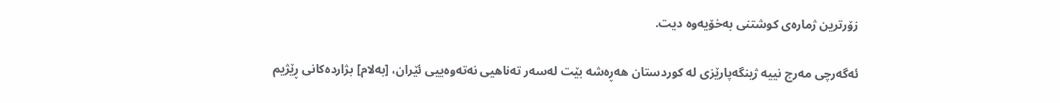زۆرترین ژمارەی کوشتنی بەخۆیەوە دیت.

ئەگەرچی مەرج نییە ژینگەپارێزی لە کوردستان هەڕەشە بێت لەسەر تەناهیی نەتەوەییی ئێران، [بەلام] بژاردەکانی ڕێژیم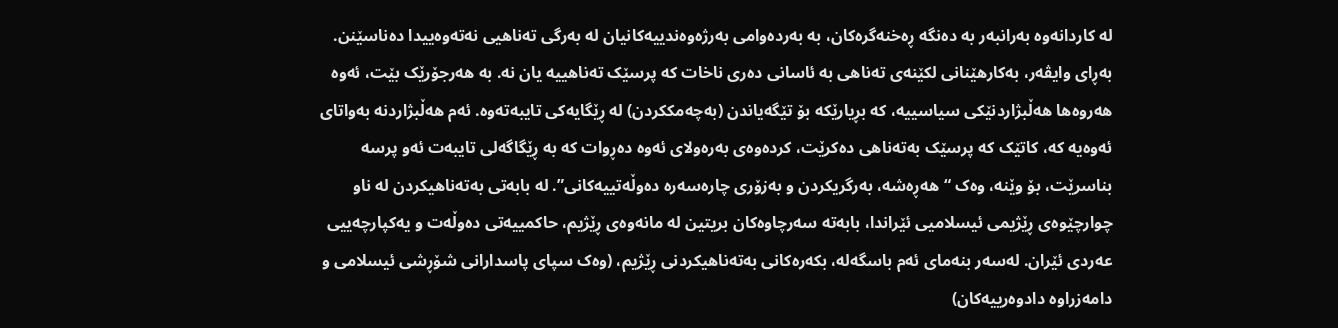لە کاردانەوە بەرانبەر بە دەنگە ڕەخنەگرەکان، بە بەردەوامی بەرژەوەندییەکانیان لە بەرگی تەناهیی نەتەوەییدا دەناسێنن. بەڕای وایڤەر، بەکارهێنانی لکێنەی تەناهی بە ئاسانی دەری ناخات کە پرسێک تەناهییە یان نە. بە هەرجۆرێک بێت، ئەوە هەروەها هەڵبژاردنێکی سیاسییە، کە بڕیارێکە بۆ تێگەیاندن (بەچەمککردن) لە ڕێگایەکی تایبەتەوە. ئەم هەڵبژاردنە بەواتای ئەوەیە کە، کاتێک کە پرسێک بەتەناهی دەکرێت، کردەوەی بەرەولای ئەوە دەڕوات کە بە ڕێگاگەلی تایبەت ئەو پرسە بناسرێت، بۆ وێنە، وەک “هەڕەشە، بەرگریکردن و بەزۆری چارەسەرە دەوڵەتییەکانی”. لە بابەتی بەتەناهیکردن لە ناو چوارچێوەی ڕێژیمی ئیسلامیی ئێراندا، بابەتە سەرچاوەکان بریتین لە مانەوەی ڕێژیم، حاکمییەتی دەوڵەت و یەکپارچەییی عەردی ئێران. لەسەر بنەمای ئەم باسگەلە، بکەرەکانی بەتەناهیکردنی ڕێژیم، (وەک سپای پاسدارانی شۆڕشی ئیسلامی و دامەزراوە دادوەرییەکان)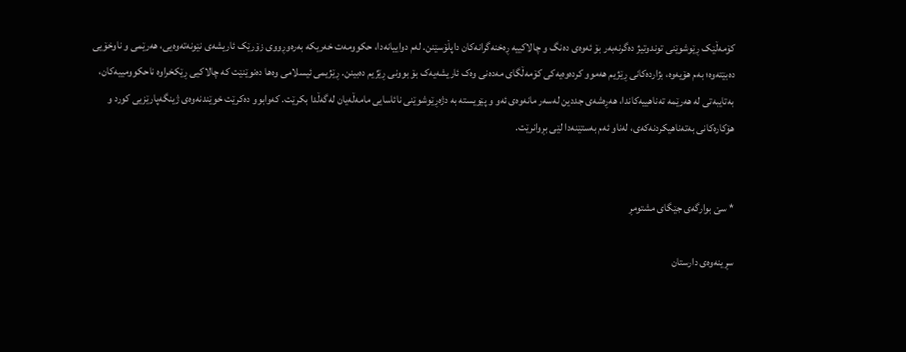کۆمەڵێک ڕێوشوێنی توندوتیژ دەگرنەبەر بۆ ئەوەی دەنگ و چالاکییە ڕەخنەگرانەکان داپڵۆسێنن. لەم دواییانەدا، حکوومەت خەریکە بەرەوڕووی زۆرێک ئاریشەی نێونەتەوەیی، هەرێمی و ناوخۆیی دەبێتەوە؛ بەم هۆیەوە، بژاردەکانی ڕێژیم هەموو کردەوەیەکی کۆمەڵگای مەدەنی وەک ئاریشەیەک بۆ بوونی ڕێژیم دەبینن. ڕێژیمی ئیسلامی وەها دەنوێنێت کە چالاکیی ڕێکخراوە ناحکوومییەکان، بەتایبەتی لە هەرێمە تەناهییەکاندا، هەڕەشەی جددین لەسەر مانەوەی ئەو و پێویستە بە دژەڕێوشوێنی نائاسایی مامەڵەیان لەگەڵدا بکرێت. کەوابوو دەکرێت خوێندنەوەی ژینگەپارێزیی کورد و هۆکارەکانی بەتەناهیکردنەکەی، لەناو ئەم بەستێنەدا لێی بڕوانرێت.


* سێ بوارگەی جێگای مشتومڕ

سڕینەوەی دارستان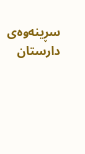سڕینەوەی دارستان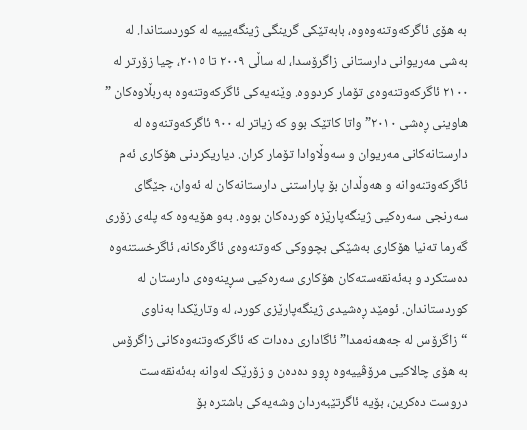بە هۆی ئاگرکەوتنەوەوە، بابەتێکی گرینگی ژینگەیییە لە کوردستاندا. لە بەشی مەریوانی دارستانی زاگرۆسدا، لە ساڵی ٢٠٠٩ تا ٢٠١٥، چیا زۆرتر لە ٢١٠٠ ئاگرکەوتنەوەی تۆمار کردووە. وێنەیەکی ئاگرکەوتنەوە بەربڵاوەکان ” هاوینی ڕەشی ٢٠١٠” واتا کاتێک بوو کە زیاتر لە ٩٠٠ ئاگرکەوتنەوە لە دارستانەکانی مەریوان و سەوڵاوادا تۆمار کران. دیاریکردنی هۆکاری ئەم ئاگرکەوتنەوانە و هەوڵدان بۆ پاراستنی دارستانەکان لە ئەوان، جێگای سەرنجی سەرەکیی ژینگەپارێزە کوردەکان بووە. بەو هۆیەوە کە پلەی زۆری گەرما تەنیا هۆکاری بەشێکی بچووکی کەوتنەوەی ئاگرەکانە، ئاگرخستنەوە دەستکرد و بەئەنقەستەکان هۆکاری سەرەکیی سڕینەوەی دارستان لە کوردستاندان. ئومێد ڕەشیدی ژینگەپارێزی کورد، لە وتارێکدا بەناوی “زاگرۆس لە جەهەنەمدا” ئاگاداری دەدات کە ئاگرکەوتنەوەکانی زاگرۆس بە هۆی چالاکیی مرۆڤییەوە ڕوو دەدەن و زۆرێک لەوانە بەئەنقەست دروست دەکرین، بۆیە ئاگرتێبەردان وشەیەکی باشترە بۆ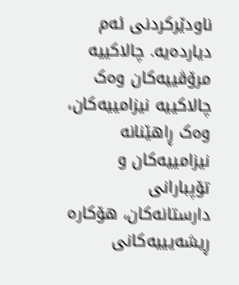ناودێرکردنی ئەم دیاردەیە. چالاکییە مرۆڤییەکان وەک چالاکییە نیزامییەکان، وەک ڕاهێنانە نیزامییەکان و تۆپبارانی دارستانەکان، هۆکارە ڕیشەیییەکانی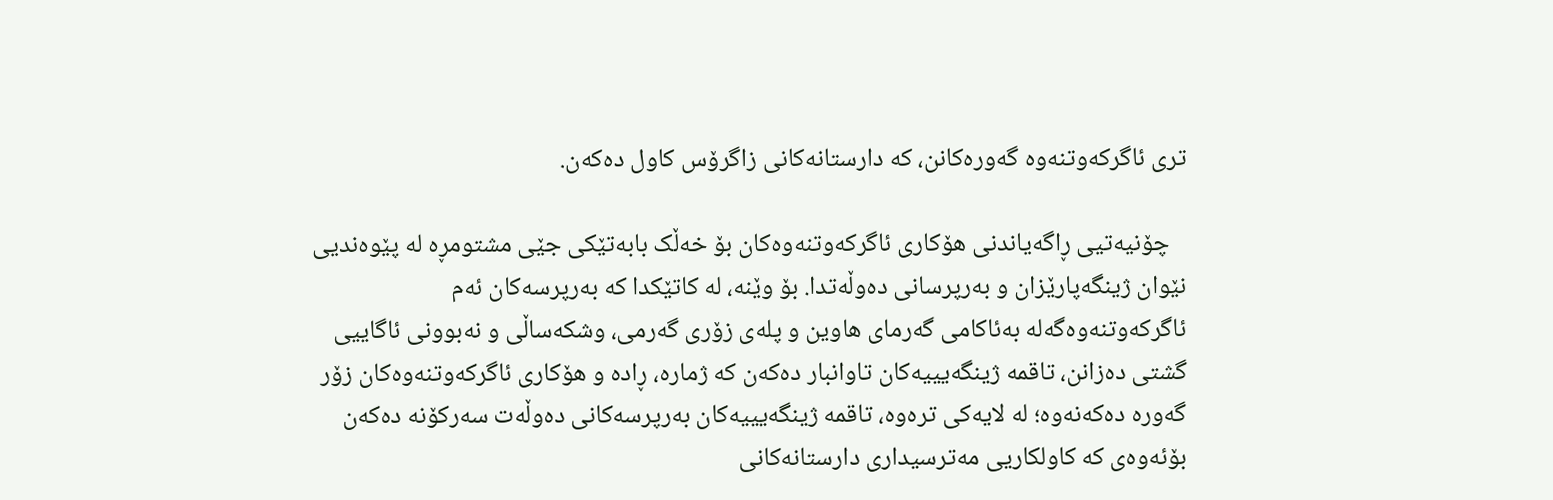تری ئاگرکەوتنەوە گەورەکانن، کە دارستانەکانی زاگرۆس کاول دەکەن.

   چۆنیەتیی ڕاگەیاندنی هۆکاری ئاگرکەوتنەوەکان بۆ خەڵک بابەتێکی جێی مشتومڕە لە پێوەندیی نێوان ژینگەپارێزان و بەرپرسانی دەوڵەتدا. بۆ وێنە، لە کاتێکدا کە بەرپرسەکان ئەم ئاگرکەوتنەوەگەلە بەئاکامی گەرمای هاوین و پلەی زۆری گەرمی، وشکەساڵی و نەبوونی ئاگاییی گشتی دەزانن، تاقمە ژینگەیییەکان تاوانبار دەکەن کە ژمارە، ڕادە و هۆکاری ئاگرکەوتنەوەکان زۆر گەورە دەکەنەوە؛ لە لایەکی ترەوە، تاقمە ژینگەیییەکان بەرپرسەکانی دەوڵەت سەرکۆنە دەکەن بۆئەوەی کە کاولکاریی مەترسیداری دارستانەکانی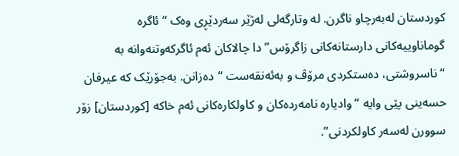کوردستان لەبەرچاو ناگرن. لە وتارگەلی لەژێر سەردێڕی وەک “ئاگرە گوماناوییەکانی دارستانەکانی زاگرۆس” دا چالاکان ئەم ئاگرکەوتنەوانە بە “ناسروشتی، دەستکردی مرۆڤ و بەئەنقەست “دەزانن. بەجۆرێک کە عیرفان حسەینی پێی وایە “وادیارە نامەردەکان و کاولکارەکانی ئەم خاکە [کوردستان] زۆر سوورن لەسەر کاولکردنی”.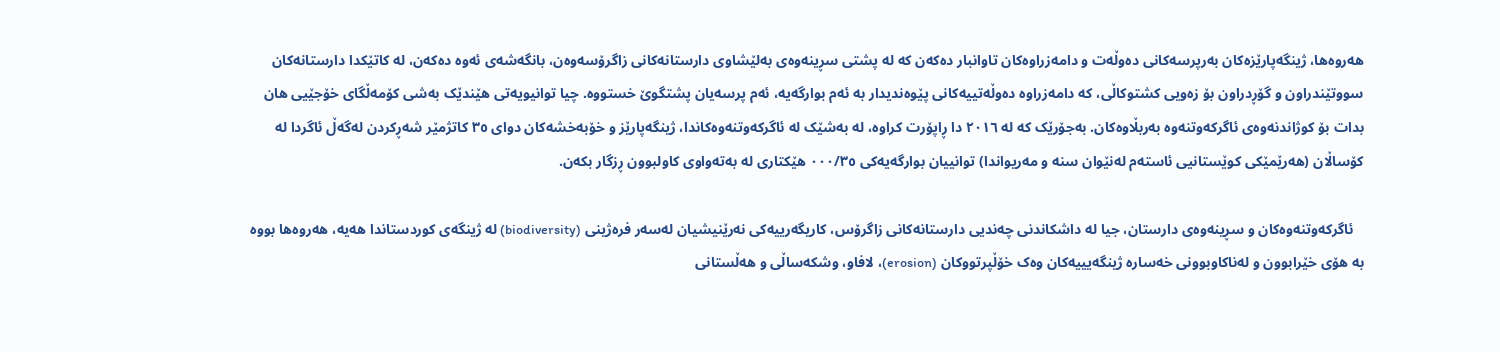هەروەها، ژینگەپارێزەکان بەرپرسەکانی دەوڵەت و دامەزراوەکان تاوانبار دەکەن کە لە پشتی سڕینەوەی بەلێشاوی دارستانەکانی زاگرۆسەوەن، بانگەشەی ئەوە دەکەن، لە کاتێکدا دارستانەکان سووتێندراون و گۆڕدراون بۆ زەویی کشتوکاڵی، کە دامەزراوە دەوڵەتییەکانی پێوەندیدار بە ئەم بوارگەیە، ئەم پرسەیان پشتگوێ خستووە. چیا توانیویەتی هێندێک بەشی کۆمەڵگای خۆجێیی هان بدات بۆ کوژاندنەوەی ئاگرکەوتنەوە بەربڵاوەکان. بەجۆرێک کە لە ٢٠١٦ دا ڕاپۆرت کراوە، لە بەشێک لە ئاگرکەوتنەوەکاندا، ژینگەپارێز و خۆبەخشەکان دوای ٣٥ کاتژمێر شەڕکردن لەگەڵ ئاگردا لە کۆساڵان (هەرێمێکی کوێستانیی ئاستەم لەنێوان سنە و مەریواندا) توانییان بوارگەیەکی ٠٠٠/٣٥ هێکتاری لە بەتەواوی کاولبوون ڕزگار بکەن.

   ئاگرکەوتنەوەکان و سڕینەوەی دارستان، جیا لە داشکاندنی چەندیی دارستانەکانی زاگرۆس، کاریگەرییەکی نەرێنیشیان لەسەر فرەژینی (biodiversity) لە ژینگەی کوردستاندا هەیە، هەروەها بووە بە هۆی خێرابوون و لەناکاوبوونی خەسارە ژینگەیییەکان وەک خۆڵپرتووکان (erosion)، لافاو، وشکەساڵی و هەڵستانی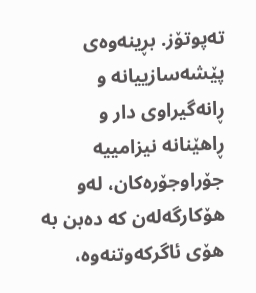تەپوتۆز. بڕینەوەی پێشەسازییانە و ڕانەگیراوی دار و ڕاهێنانە نیزامییە جۆراوجۆرەکان، لەو هۆکارگەلەن کە دەبن بە هۆی ئاگرکەوتنەوە،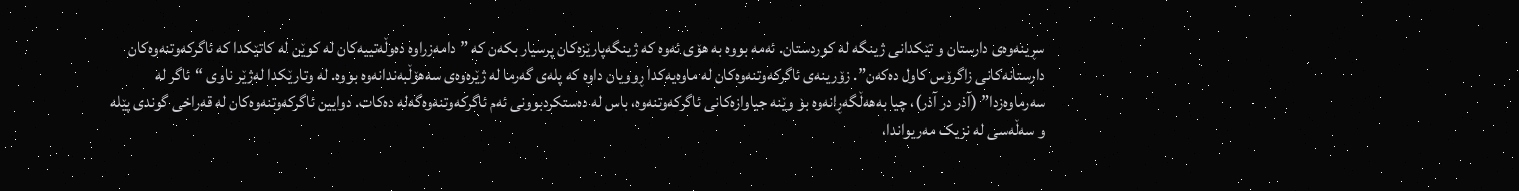سڕینەوەی دارستان و تێکدانی ژینگە لە کوردستان. ئەمە بووە بە هۆی ئەوە کە ژینگەپارێزەکان پرسیار بکەن کە ” دامەزراوە دەوڵەتییەکان لە کوێن لە کاتێکدا کە ئاگرکەوتنەوەکان دارستانەکانی زاگرۆس کاول دەکەن”. زۆرینەی ئاگرکەوتنەوەکان لە ماوەیەکدا ڕوویان داوە کە پلەی گەرما لە ژێرەوەی سەهۆڵبەندانەوە بووە. لە وتارێکدا لەژێر ناوی “ئاگر لە سەرماوەزدا” (آذر در آذر)، چیا بەهەڵگەڕانەوە بۆ وێنە جیاوازەکانی ئاگرکەوتنەوە، باس لە دەستکردبوونی ئەم ئاگرکەوتنەوەگەلە دەکات. دوایین ئاگرکەوتنەوەکان لە قەراخی گوندی پێلە و سەڵەسی لە نزیک مەریواندا،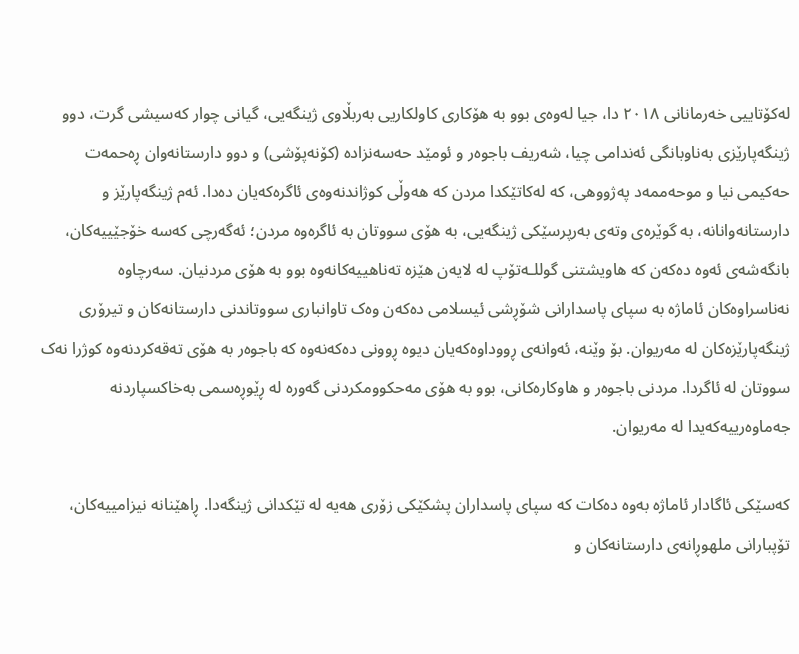لەکۆتاییی خەرمانانی ٢٠١٨ دا، جیا لەوەی بوو بە هۆکاری کاولکاریی بەربڵاوی ژینگەیی، گیانی چوار کەسیشی گرت، دوو ژینگەپارێزی بەناوبانگی ئەندامی چیا، شەریف باجوەر و ئومێد حەسەنزادە (کۆنەپۆشی) و دوو دارستانەوان ڕەحمەت حەکیمی نیا و موحەممەد پەژووهی، کە لەکاتێکدا مردن کە هەوڵی کوژاندنەوەی ئاگرەکەیان دەدا. ئەم ژینگەپارێز و دارستانەوانانە، بە گوێرەی وتەی بەرپرسێکی ژینگەیی، بە هۆی سووتان بە ئاگرەوە مردن؛ ئەگەرچی کەسە خۆجێییەکان، بانگەشەی ئەوە دەکەن کە هاویشتنی گوللـەتۆپ لە لایەن هێزە تەناهییەکانەوە بوو بە هۆی مردنیان. سەرچاوە نەناسراوەکان ئاماژە بە سپای پاسدارانی شۆڕشی ئیسلامی دەکەن وەک تاوانباری سووتاندنی دارستانەکان و تیرۆری ژینگەپارێزەکان لە مەریوان. بۆ وێنە، ئەوانەی ڕووداوەکەیان دیوە ڕوونی دەکەنەوە کە باجوەر بە هۆی تەقەکردنەوە کوژرا نەک سووتان لە ئاگردا. مردنی باجوەر و هاوکارەکانی، بوو بە هۆی مەحکوومکردنی گەورە لە ڕێوڕەسمی بەخاکسپاردنە جەماوەرییەکەیدا لە مەریوان.

کەسێکی ئاگادار ئاماژە بەوە دەکات کە سپای پاسداران پشکێکی زۆری هەیە لە تێکدانی ژینگەدا. ڕاهێنانە نیزامییەکان، تۆپبارانی ملهوڕانەی دارستانەکان و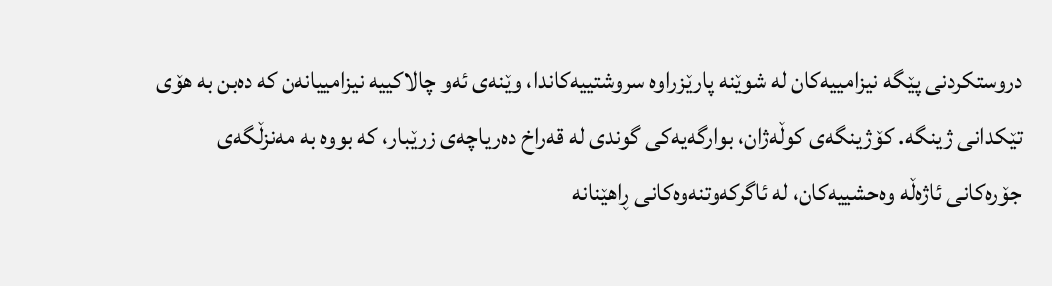دروستکردنی پێگە نیزامییەکان لە شوێنە پارێزراوە سروشتییەکاندا، وێنەی ئەو چالاکییە نیزامییانەن کە دەبن بە هۆی تێکدانی ژینگە. کۆژینگەی کوڵەژان، بوارگەیەکی گوندی لە قەراخ دەریاچەی زرێبار، کە بووە بە مەنزڵگەی جۆرەکانی ئاژەڵە وەحشییەکان، لە ئاگرکەوتنەوەکانی ڕاهێنانە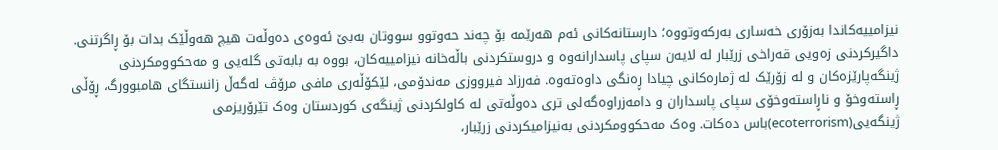نیزامییەکاندا بەزۆری خەساری بەرکەوتووە؛ دارستانەکانی ئەم هەرێمە بۆ چەند حەوتوو سووتان بەبێ ئەوەی دەوڵەت هیچ هەوڵێک بدات بۆ ڕاگرتنی. داگیرکردنی زەویی قەراخی زرێبار لە لایەن سپای پاسدارانەوە و دروستکردنی باڵەخانە نیزامییەکان، بووە بە بابەتی گلەیی و مەحکوومکردنی ژینگەپارێزەکان و لە زۆرێک لە ژمارەکانی چیادا ڕەنگی داوەتەوە. فەرزاد فیرووزی مەندۆمی، لێکۆڵەری مافی مرۆڤ لەگەڵ زانستگای هامبوورگ، ڕۆڵی ڕاستەوخۆ و ناڕاستەوخۆی سپای پاسداران و دامەزراوەگەلی تری دەوڵەتی لە کاولکردنی ژینگەی کوردستان وەک تێرۆریزمی ژینگەیی(ecoterrorism)باس دەکات. وەک مەحکوومکردنی بەنیزامیکردنی زرێبار،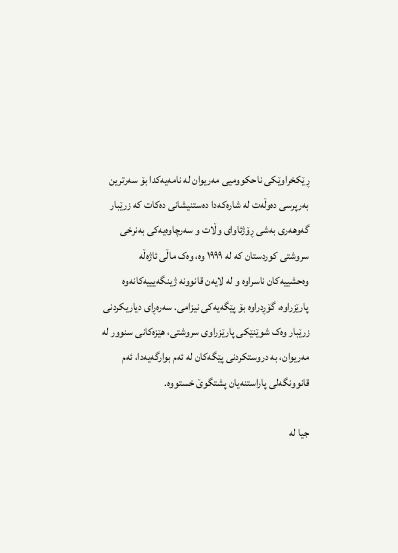ڕێکخراوێکی ناحکوومیی مەریوان لە نامەیەکدا بۆ سەرترین بەرپرسی دەوڵەت لە شارەکەدا دەستنیشانی دەکات کە زرێبار گەوهەری بەشی ڕۆژئاوای وڵات و سەرچاوەیەکی بەنرخی سروشتی کوردستان کە لە ١٩٩٩ وە، وەک ماڵی ئاژەڵە وەحشییەکان ناسراوە و لە لایەن قانوونە ژینگەیییەکانەوە پارێزراوە، گۆڕدراوە بۆ پێگەیەکی نیزامی. سەرەڕای دیاریکردنی زرێبار وەک شوێنێکی پارێزراوی سروشتی، هێزەکانی سنوور لە مەریوان، بە دروستکردنی پێگەکان لە ئەم بوارگەیەدا، ئەم قانوونگەلی پاراستنەیان پشتگوێ خستووە.

جیا لە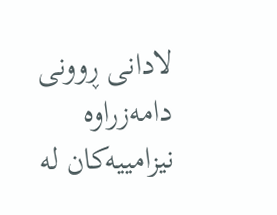لادانی ڕوونی دامەزراوە نیزامییەکان لە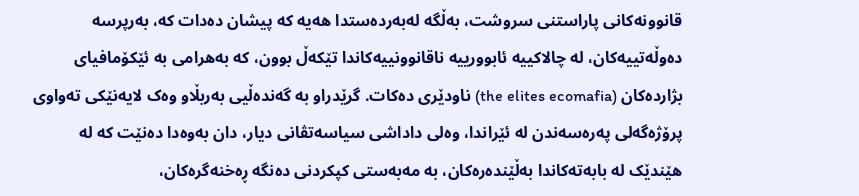قانوونەکانی پاراستنی سروشت، بەڵگە لەبەردەستدا هەیە کە پیشان دەدات کە، بەرپرسە دەوڵەتییەکان، لە چالاکییە ئابوورییە ناقانوونییەکاندا تێکەڵ بوون، کە بەهرامی بە ئێکۆمافیای بژاردەکان (the elites ecomafia) ناودێری دەکات. گرێدراو بە گەندەڵیی بەربڵاو وەک لایەنێکی تەواوی پرۆژەگەلی پەرەسەندن لە ئێراندا، وەلی داداشی سیاسەتڤانی دیار، دان بەوەدا دەنێت کە لە هێندێک لە بابەتەکاندا بەڵێندەرەکان، بە مەبەستی کپکردنی دەنگە ڕەخنەگرەکان،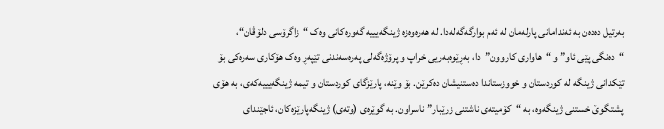بەرتیل دەدەن بە ئەندامانی پارلەمان لە ئەم بوارگەگەلەدا. لە هەرەوەزە ژینگەیییە گەورەکانی وەک “زاگرۆسی دلۆڤان“، “دەنگی پێی ئاو” و “هاواری کاروون”دا، بەڕێوەبەریی خراپ و پرۆژەگەلی پەرەسەندنی تێپەڕ وەک هۆکاری سەرەکی بۆ تێکدانی ژینگە لە کوردستان و خووزستاندا دەستنیشان دەکرێن. بۆ وێنە، پارێزگای کوردستان و تیمە ژینگەیییەکەی، بە هۆی پشتگوێ خستنی ژینگەوە، بە “کۆمیتەی ناشتنی زرێبار” ناسراون. بە گوێرەی (وتەی) ژینگەپارێزەکان، ئاجێندای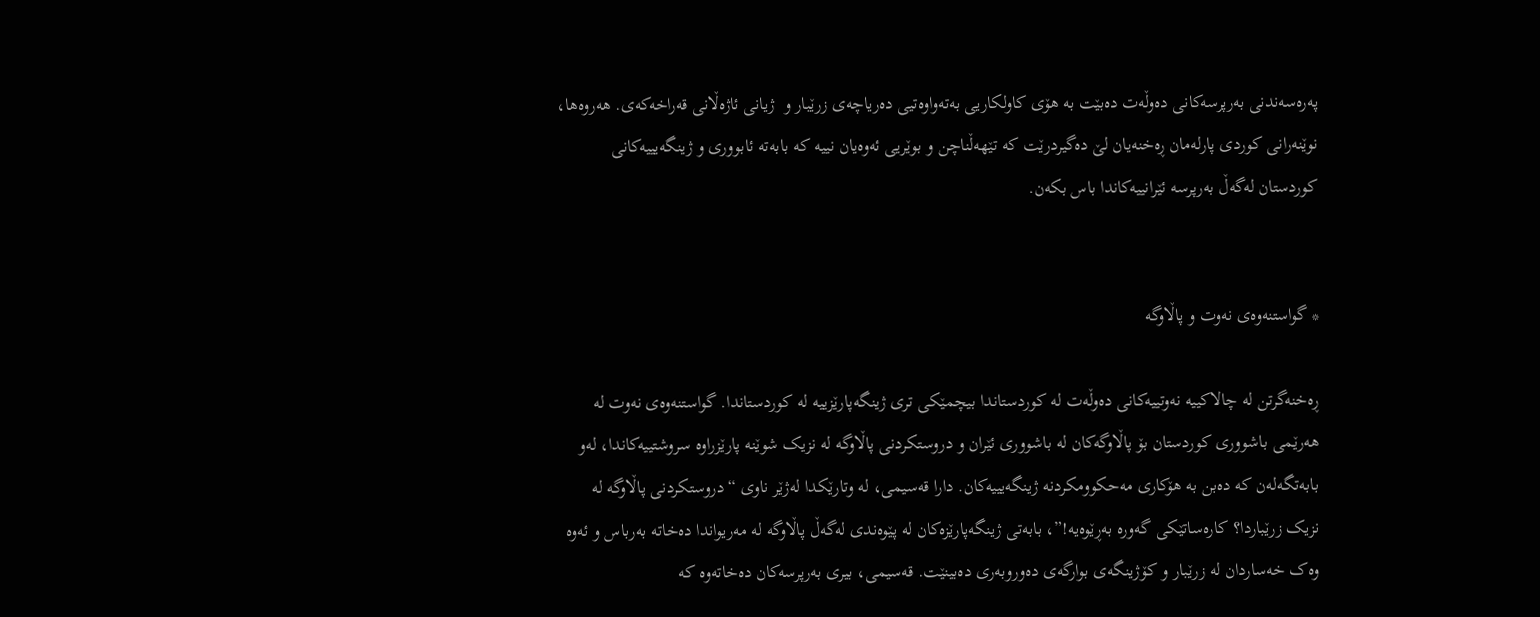پەرەسەندنی بەرپرسەکانی دەوڵەت دەبێت بە هۆی کاولکاریی بەتەواوەتیی دەریاچەی زرێبار و  ژیانی ئاژەڵانی قەراخەکەی. هەروەها، نوێنەرانی کوردی پارلەمان ڕەخنەیان لێ دەگیردرێت کە تێهەڵناچن و بوێریی ئەوەیان نییە کە بابەتە ئابووری و ژینگەیییەکانی کوردستان لەگەڵ بەرپرسە ئێرانییەکاندا باس بکەن.


* گواستنەوەی نەوت و پاڵاوگە

ڕەخنەگرتن لە چالاکییە نەوتییەکانی دەوڵەت لە کوردستاندا بیچمێکی تری ژینگەپارێزییە لە کوردستاندا. گواستنەوەی نەوت لە هەرێمی باشووری کوردستان بۆ پاڵاوگەکان لە باشووری ئێران و دروستکردنی پاڵاوگە لە نزیک شوێنە پارێزراوە سروشتییەکاندا، لەو بابەتگەلەن کە دەبن بە هۆکاری مەحکوومکردنە ژینگەیییەکان. دارا قەسیمی، لە وتارێکدا لەژێر ناوی “دروستکردنی پاڵاوگە لە نزیک زرێباردا؟ کارەساتێکی گەورە بەڕێوەیە!”، بابەتی ژینگەپارێزەکان لە پێوەندی لەگەڵ پاڵاوگە لە مەریواندا دەخاتە بەرباس و ئەوە وەک خەساردان لە زرێبار و کۆژینگەی بوارگەی دەوروبەری دەبینێت. قەسیمی، بیری بەرپرسەکان دەخاتەوە کە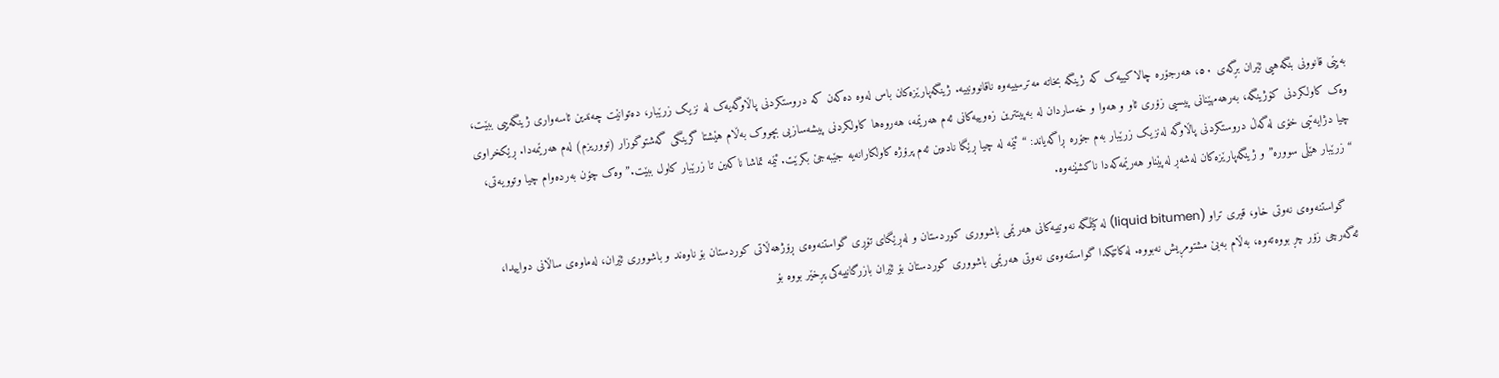بەپێی قانوونی بنگەهیی ئێران بڕگەی ٥٠، هەرجۆرە چالاکییەک کە ژینگە بخاتە مەترسییەوە ناقانوونییە. ژینگەپارێزەکان باس لەوە دەکەن کە دروستکردنی پاڵاوگەیەک لە نزیک زرێبار، دەتوانێت چەندین ئاسەواری ژینگەییی ببێت، وەک کاولکردنی کۆژینگە، بەرهەمهێنانی پیسیی زۆری ئاو و هەوا و خەساردان لە بەپیتترین زەوییەکانی ئەم هەرێمە، هەروەها کاولکردنی پیشەسازیی بچووک بەڵام هێشتا گرینگی گەشتوگوزار (تووریزم) لەم هەرێمەدا. ڕێکخراوی چیا دژایەتیی خۆی لەگەڵ دروستکردنی پاڵاوگە لەنزیک زرێبار بەم جۆرە ڕاگەیاند: “ئێمە لە چیا ڕێگا نادەین ئەم پرۆژە کاولکارانەیە جێبەجێ بکرێت. ئێمە تماشا ناکەین تا زرێبار کاول ببێت.” وەک چۆن بەردەوام چیا وتوویەتی، “زرێبار هێڵی سوورە” و ژینگەپارێزەکان لەشەڕ لەپێناو هەرێمەکەدا ناکشێنەوە.

   گواستنەوەی نەوتی خاو، قیری تراو (liquid bitumen) لە کێڵگە نەوتییەکانی هەرێمی باشووری کوردستان و لەڕێگای تۆڕی گواستنەوەی ڕۆژهەڵاتی کوردستان بۆ ناوەند و باشووری ئێران، لەماوەی ساڵانی دواییدا، ئەگەرچی زۆر چڕ بووەتەوە، بەڵام بەبێ مشتومڕیش نەبووە. لەکاتێکدا گواستنەوەی نەوتی هەرێمی باشووری کوردستان بۆ ئێران بازرگانییەکی پڕخێر بووە بۆ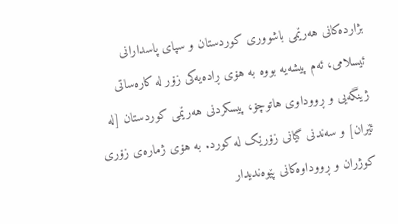بژاردەکانی هەرێمی باشووری کوردستان و سپای پاسدارانی ئیسلامی، ئەم پیشەیە بووە بە هۆی ڕادەیەکی زۆر لە کارەساتی ژینگەیی و ڕووداوی هاتوچۆ، پیسکردنی هەرێمی کوردستان [لە ئێران] و سەندنی گیانی زۆرێک لە کورد. بە هۆی ژمارەی زۆری کوژران و ڕووداوەکانی پێوەندیدار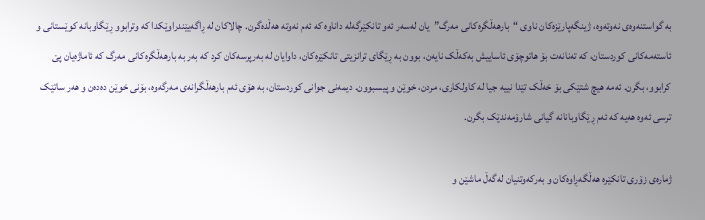بە گواستنەوەی نەوتەوە، ژینگەپارێزەکان ناوی “بارهەڵگرەکانی مەرگ”یان لەسەر ئەو تانکێرگەلە داناوە کە ئەم نەوتە هەڵدەگرن. چالاکان لە ڕاگەیێندراوێکدا کە وترابوو ڕێگاوبانە کوێستانی و ئاستەمەکانی کوردستان، کە تەنانەت بۆ هاتوچۆی ئاساییش بەکەڵک نایەن، بوون بە ڕێگای ترانزیتی تانکێرەکان، داوایان لە بەرپرسەکان کرد کە بەر بە بارهەڵگرەکانی مەرگ کە ئاماژەیان پێ کرابوو، بگرن. ئەمە هیچ شتێکی بۆ خەڵک تێدا نییە جیا لە کاولکاری، مردن، خوێن و پیسبوون. دیمەنی جوانی کوردستان، بە هۆی ئەم بارهەڵگرانەی مەرگەوە، بۆنی خوێن دەدەن و هەر ساتێک ترسی ئەوە هەیە کە ئەم ڕێگاوبانانە گیانی شارۆمەندێک بگرن.

ژمارەی زۆری تانکێرە هەڵگەڕاوەکان و بەرکەوتنیان لەگەڵ ماشێن و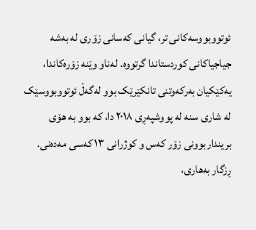ئوتووبووسەکانی تر، گیانی کەسانی زۆری لە بەشە جیاجیاکانی کوردستاندا گرتووە. لەناو وێنە زۆرەکاندا، یەکێکیان بەرکەوتنی تانکێرێک بوو لەگەڵ ئوتووبووسێک لە شاری سنە لە پووشپەڕی ٢٠١٨ دا، کە بوو بە هۆی برینداربوونی زۆر کەس و کوژرانی ١٣ کەسی مەدەنی. ڕزگار بەهاری،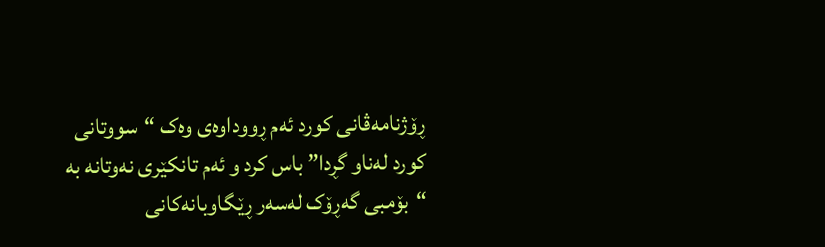ڕۆژنامەڤانی کورد ئەم ڕووداوەی وەک “سووتانی کورد لەناو گڕدا” باس کرد و ئەم تانکێری نەوتانە بە “بۆمبی گەڕۆک لەسەر ڕێگاوبانەکانی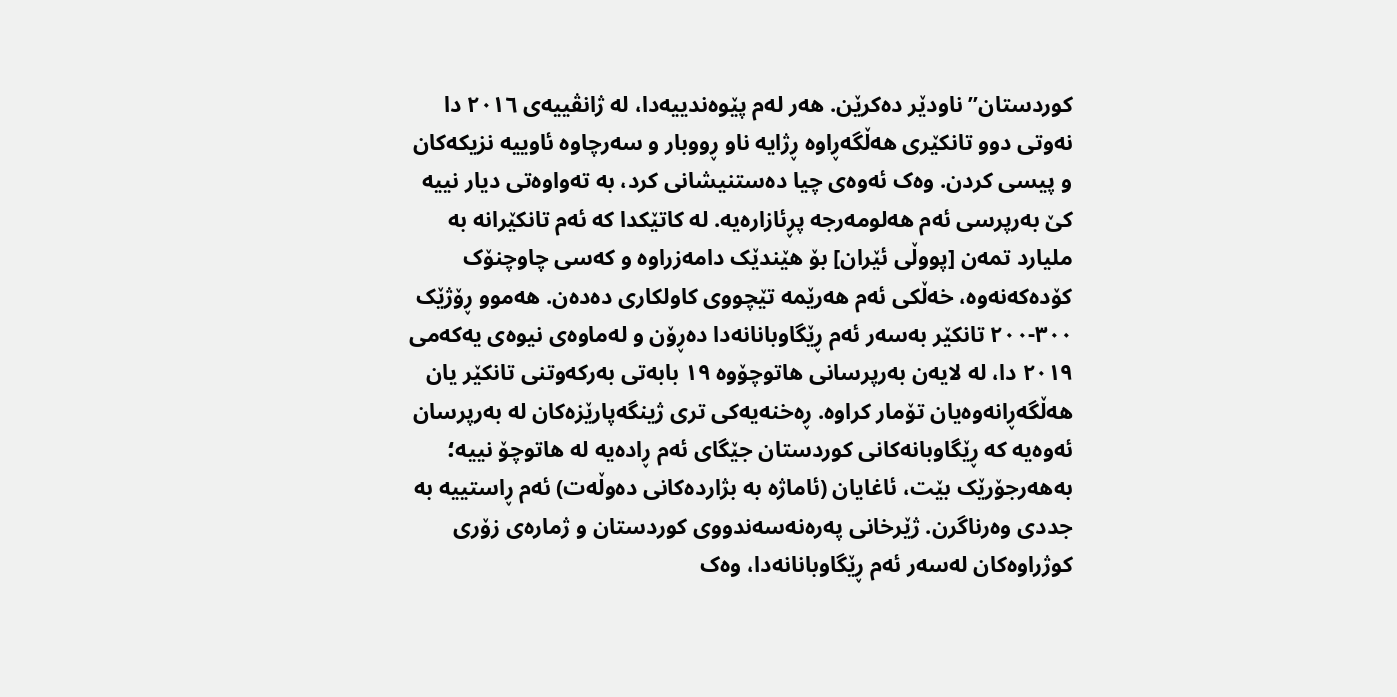کوردستان” ناودێر دەکرێن. هەر لەم پێوەندییەدا، لە ژانڤییەی ٢٠١٦ دا نەوتی دوو تانکێری هەڵگەڕاوە ڕژایە ناو ڕووبار و سەرچاوە ئاوییە نزیکەکان و پیسی کردن. وەک ئەوەی چیا دەستنیشانی کرد، بە تەواوەتی دیار نییە کێ بەرپرسی ئەم هەلومەرجە پڕئازارەیە. لە کاتێکدا کە ئەم تانکێرانە بە ملیارد تمەن [پووڵی ئێران] بۆ هێندێک دامەزراوە و کەسی چاوچنۆک کۆدەکەنەوە، خەڵکی ئەم هەرێمە تێچووی کاولکاری دەدەن. هەموو ڕۆژێک ٣٠٠-٢٠٠ تانکێر بەسەر ئەم ڕێگاوبانانەدا دەڕۆن و لەماوەی نیوەی یەکەمی ٢٠١٩ دا، لە لایەن بەرپرسانی هاتوچۆوە ١٩ بابەتی بەرکەوتنی تانکێر یان هەڵگەڕانەوەیان تۆمار کراوە. ڕەخنەیەکی تری ژینگەپارێزەکان لە بەرپرسان ئەوەیە کە ڕێگاوبانەکانی کوردستان جێگای ئەم ڕادەیە لە هاتوچۆ نییە؛ بەهەرجۆرێک بێت، ئاغایان (ئاماژە بە بژاردەکانی دەوڵەت) ئەم ڕاستییە بە جددی وەرناگرن. ژێرخانی پەرەنەسەندووی کوردستان و ژمارەی زۆری کوژراوەکان لەسەر ئەم ڕێگاوبانانەدا، وەک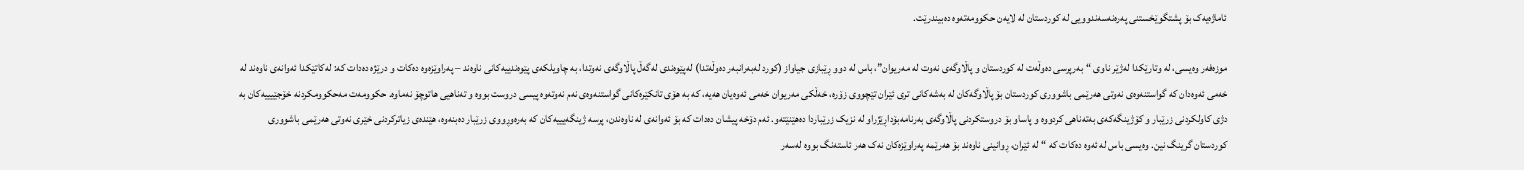ئاماژەیەک بۆ پشتگوێخستنی پەرەنەسەندوویی لە کوردستان لە لایەن حکوومەتەوە دەبیندرێت.

موزەفەر وەیسی، لە وتارێکدا لەژێر ناوی “بەرپرسی دەوڵەت لە کوردستان و پاڵاوگەی نەوت لە مەریوان”، باس لە دوو ڕێبازی جیاواز (کورد لەبەرانبەر دەوڵەتدا) لەپێوەندی لەگەڵ پاڵاوگەی نەوتدا، بە چاویلکەی پێوەندییەکانی ناوەند – پەراوێزەوە دەکات و درێژە دەدات کە: لەکاتێکدا ئەوانەی ناوەند لە خەمی ئەوەدان کە گواستنەوەی نەوتی هەرێمی باشووری کوردستان بۆ پاڵاوگەکان لە بەشەکانی تری ئێران تێچووی زۆرە، خەڵکی مەریوان خەمی ئەوەیان هەیە، کە بە هۆی تانکێرەکانی گواستنەوەی نەم نەوتەوە پیسی دروست بووە و تەناهیی هاتوچۆ نەماوە. حکوومەت مەحکوومکردنە خۆجێیییەکان بە دژی کاولکردنی زرێبار و کۆژینگەکەی بەتەناهی کردووە و پاساو بۆ دروستکردنی پاڵاوگەی بەرنامەبۆداڕێژراو لە نزیک زرێباردا دەهێنێتەو. ئەم دۆخە پیشان دەدات کە بۆ ئەوانەی لە ناوەندن، پرسە ژینگەیییەکان کە بەرەوڕووی زرێبار دەبنەوە، هێندەی زیاترکردنی خێری نەوتی هەرێمی باشووری کوردستان گرینگ نین. وەیسی باس لە ئەوە دەکات کە “لە ئێران، ڕوانینی ناوەند بۆ هەرێمە پەراوێزەکان نەک هەر ئاستەنگ بووە لەسەر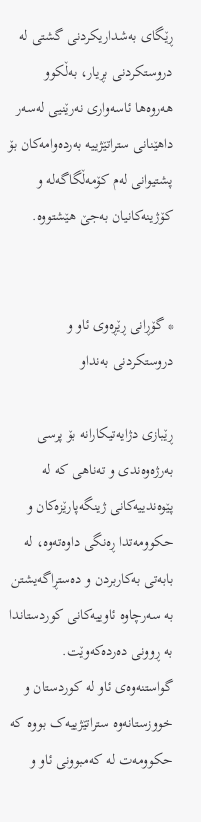ڕێگای بەشداریکردنی گشتی لە دروستکردنی بڕیار، بەڵکوو هەروەها ئاسەواری نەرێنیی لەسەر داهێنانی ستراتێژییە بەردەوامەکان بۆ پشتیوانی لەم کۆمەڵگاگەلە و کۆژینەکانیان بەجێ هێشتووە.


* گۆڕانی ڕێڕەوی ئاو و دروستکردنی بەنداو

ڕێبازی دژایەتیکارانە بۆ پرسی بەرژەوەندی و تەناهی کە لە پێوەندییەکانی ژینگەپارێزەکان و حکوومەتدا ڕەنگی داوەتەوە، لە بابەتی بەکاربردن و دەستڕاگەیشتن بە سەرچاوە ئاوییەکانی کوردستاندا بە ڕوونی دەردەکەوێت. گواستنەوەی ئاو لە کوردستان و خووزستانەوە ستراتێژییەک بووە کە حکوومەت لە کەمبوونی ئاو و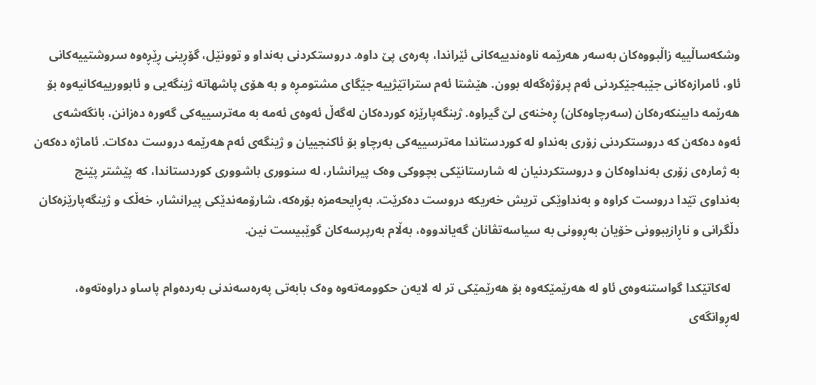وشکەساڵییە زاڵبووەکان بەسەر هەرێمە ناوەندییەکانی ئێراندا، پەرەی پێ داوە. دروستکردنی بەنداو و توونێل، گۆڕینی ڕێڕەوە سروشتییەکانی ئاو، ئامرازەکانی جێبەجێکردنی ئەم پرۆژەگەلە بوون. هێشتا ئەم ستراتێژییە جێگای مشتومڕە و بە هۆی پاشهاتە ژینگەیی و ئابوورییەکانیەوە بۆ هەرێمە دابینکەرەکان (سەرچاوەکان) ڕەخنەی لێ گیراوە. ژینگەپارێزە کوردەکان لەگەڵ ئەوەی ئەمە بە مەترسییەکی گەورە دەزانن، بانگەشەی ئەوە دەکەن کە دروستکردنی زۆری بەنداو لە کوردستاندا مەترسییەکی بەرچاو بۆ ئاکنجییان و ژینگەی ئەم هەرێمە دروست دەکات. ئاماژە دەکەن بە ژمارەی زۆری بەنداوەکان و دروستکردنیان لە شارستانێکی بچووکی وەک پیرانشار، لە سنووری باشووری کوردستاندا، کە پێشتر پێنج بەنداوی تێدا دروست کراوە و بەنداوێکی تریش خەریکە دروست دەکرێت. بەڕایحەمزە بۆرەکە، شارۆمەندێکی پیرانشار، خەڵک و ژینگەپارێزەکان دڵگرانی و ناڕازیبوونی خۆیان بەڕوونی بە سیاسەتڤانان گەیاندووە، بەڵام بەرپرسەکان گوێبیست نین.

   لەکاتێکدا گواستنەوەی ئاو لە هەرێمێکەوە بۆ هەرێمێکی تر لە لایەن حکوومەتەوە وەک بابەتی پەرەسەندنی بەردەوام پاساو دراوەتەوە، لەڕوانگەی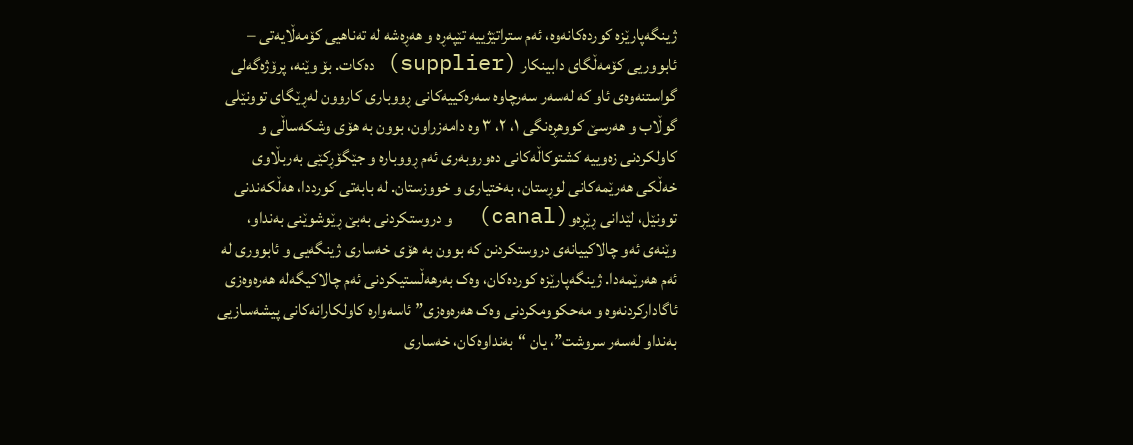ژینگەپارێزە کوردەکانەوە، ئەم ستراتێژییە تێپەڕە و هەڕەشە لە تەناهیی کۆمەڵایەتی – ئابووریی کۆمەڵگای دابینکار (supplier) دەکات. بۆ وێنە، پرۆژەگەلی گواستنەوەی ئاو کە لەسەر سەرچاوە سەرەکییەکانی ڕووباری کاروون لەڕێگای توونێلی گوڵاب و هەرسێ کووهڕەنگی ١، ٢، ٣ وە دامەزراون، بوون بە هۆی وشکەساڵی و کاولکردنی زەوییە کشتوکاڵەکانی دەوروبەری ئەم ڕووبارە و جێگۆڕکێی بەربڵاوی خەڵکی هەرێمەکانی لوڕستان، بەختیاری و خووزستان. لە بابەتی کورددا، هەڵکەندنی توونێل، لێدانی ڕێڕەو(canal)  و دروستکردنی بەبێ ڕێوشوێنی بەنداو، وێنەی ئەو چالاکییانەی دروستکردنن کە بوون بە هۆی خەساری ژینگەیی و ئابووری لە ئەم هەرێمەدا. ژینگەپارێزە کوردەکان، وەک بەرهەڵستیکردنی ئەم چالاکیگەلە هەرەوەزی ئاگادارکردنەوە و مەحکوومکردنی وەک هەرەوەزی” ئاسەوارە کاولکارانەکانی پیشەسازیی بەنداو لەسەر سروشت”، یان “بەنداوەکان، خەساری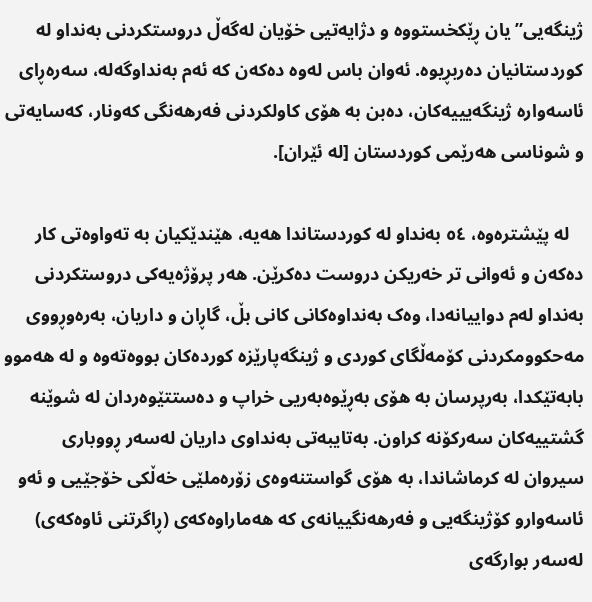ژینگەیی”یان ڕێکخستووە و دژایەتیی خۆیان لەگەڵ دروستکردنی بەنداو لە کوردستانیان دەربڕیوە. ئەوان باس لەوە دەکەن کە ئەم بەنداوگەلە، سەرەڕای ئاسەوارە ژینگەیییەکان، دەبن بە هۆی کاولکردنی فەرهەنگی کەونار، کەسایەتی و شوناسی هەرێمی کوردستان [لە ئێران].

   لە پێشترەوە، ٥٤ بەنداو لە کوردستاندا هەیە، هێندێکیان بە تەواوەتی کار دەکەن و ئەوانی تر خەریکن دروست دەکرێن. هەر پرۆژەیەکی دروستکردنی بەنداو لەم دواییانەدا، وەک بەنداوەکانی کانی بڵ، گاڕان و داریان، بەرەوڕووی مەحکوومکردنی کۆمەڵگای کوردی و ژینگەپارێزە کوردەکان بووەتەوە و لە هەموو بابەتێکدا، بەرپرسان بە هۆی بەڕێوەبەریی خراپ و دەستتێوەردان لە شوێنە گشتییەکان سەرکۆنە کراون. بەتایبەتی بەنداوی داریان لەسەر ڕووباری سیروان لە کرماشاندا، بە هۆی گواستنەوەی زۆرەملێی خەڵکی خۆجێیی و ئەو ئاسەوارو کۆژینگەیی و فەرهەنگییانەی کە هەماراوەکەی (ڕاگرتنی ئاوەکەی) لەسەر بوارگەی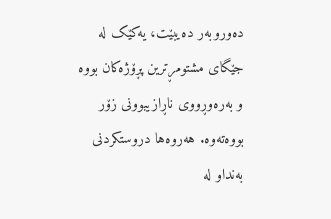دەوروبەر دەیبێت، یەکێک لە جێگای مشتومڕترین پڕۆژەکان بووە و بەرەوڕووی ناڕازیبوونی زۆر بووەتەوە. هەروەها دروستکردنی بەنداو لە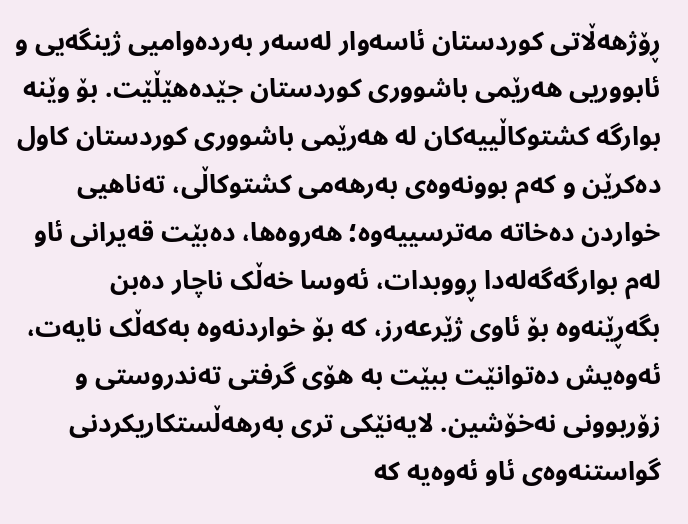ڕۆژهەڵاتی کوردستان ئاسەوار لەسەر بەردەوامیی ژینگەیی و ئابووریی هەرێمی باشووری کوردستان جێدەهێڵێت. بۆ وێنە بوارگە کشتوکاڵییەکان لە هەرێمی باشووری کوردستان کاول دەکرێن و کەم بوونەوەی بەرهەمی کشتوکاڵی، تەناهیی خواردن دەخاتە مەترسییەوە؛ هەروەها، دەبێت قەیرانی ئاو لەم بوارگەگەلەدا ڕووبدات، ئەوسا خەڵک ناچار دەبن بگەڕێنەوە بۆ ئاوی ژێرعەرز، کە بۆ خواردنەوە بەکەڵک نایەت، ئەوەیش دەتوانێت ببێت بە هۆی گرفتی تەندروستی و زۆربوونی نەخۆشین. لایەنێکی تری بەرهەڵستکاریکردنی گواستنەوەی ئاو ئەوەیە کە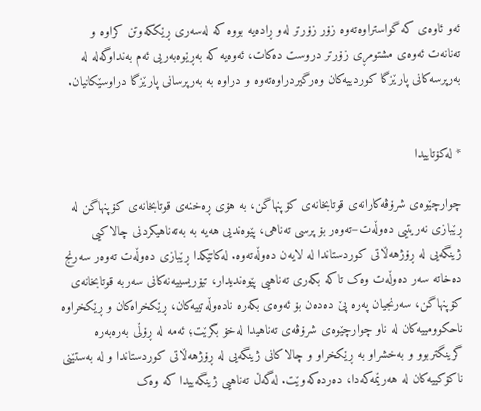ئەو ئاوەی کە گواستراوەتەوە زۆر زۆرتر لەو ڕادەیە بووە کە لەسەری ڕێککەوتن کراوە و تەنانەت ئەوەی مشتومڕی زۆرتر دروست دەکات، ئەوەیە کە بەڕێوەبەریی ئەم بەنداوگەلە لە بەرپرسەکانی پارێزگا کوردییەکان وەرگیردراوەتەوە و دراوە بە بەرپرسانی پارێزگا دراوسێکانیان.


* لەکۆتاییدا

چوارچێوەی شرۆڤەکارانەی قوتابخانەی کۆپنهاگن، بە هۆی ڕەخنەی قوتابخانەی کۆپنهاگن لە ڕێبازی نەریتیی دەوڵەت–تەوەر بۆ پرسی تەناهی، پێوەندیی هەیە بە بەتەناهیکردنی چالاکیی ژینگەیی لە ڕۆژهەڵاتی کوردستاندا لە لایەن دەوڵەتەوە. لەکاتێکدا ڕێبازی دەوڵەت تەوەر سەرنج دەخاتە سەر دەوڵەت وەک تاکە بکەری تەناهیی پێوەندیدار، تیۆریسییەنەکانی سەربە قوتابخانەی کۆپنهاگن، سەرنجیان پەرە پێ دەدەن بۆ ئەوەی بکەرە نادەوڵەتییەکان، ڕێکخراەکان و ڕێکخراوە ناحکوومییەکان لە ناو چوارچێوەی شرۆڤەی تەناهیدا لەخۆ بگرێت؛ ئەمە لە ڕۆڵی بەرەبەرە گرینگتربوو و بەخشراو بە ڕێکخراو و چالاکانی ژینگەیی لە ڕۆژهەڵاتی کوردستاندا و لە بەستێنی ناکۆکییەکان لە هەرێمەکەدا، دەردەکەوێت. لەگەڵ تەناهیی ژینگەییدا کە وەک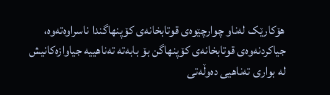هۆکارێک لەناو چوارچێوەی قوتابخانەی کۆپنهاگندا ناسراوەتەوە، جیاکردنەوەی قوتابخانەی کۆپنهاگن بۆ بابەتە تەناهییە جیاوازەکانیش لە بواری تەناهیی دەوڵەتی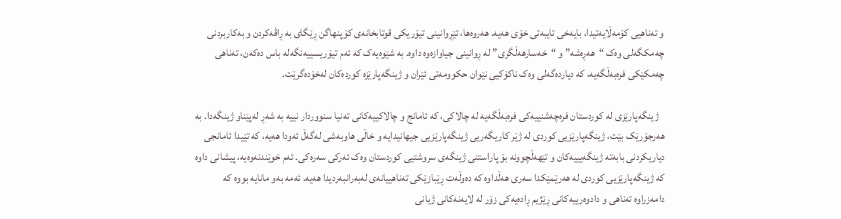و تەناهیی کۆمەڵایەتیدا، بایەخی تایبەتی خۆی هەیە. هەروەها، تێڕوانینی تیۆریکی قوتابخانەی کۆپنهاگن ڕێگای بە ڕاڤەکردن و بەکاربردنی چەمکگەلی وەک “هەڕەشە” و “خەسارهەڵگری” لە ڕوانینی جیاوازەوە داوە. بە شێوەیەک کە ئەم تیۆریسییەنگەلە باس دەکەن، تەناهی چەمکێکی فرەبەڵگەیە، کە دیاردەگەلی وەک ناکۆکیی نێوان حکوومەتی ئێران و ژینگەپارێزە کوردەکان لەخۆدەگرێت.

   ژینگەپارێزی لە کوردستان فرەچەشنییەکی فرەبەڵگەیە لە چالاکی، کە ئامانج و چالاکییەکانی تەنیا سنووردار نییە بە شەڕ لەپێناو ژینگەدا. بە هەرجۆرێک بێت، ژینگەپارێزیی کوردی لە ژێر کاریگەریی ژینگەپارێزیی جیهانیدایە و خاڵی هاوبەشی لەگەڵ ئەودا هەیە، کە تێیدا ئامانجی دیاریکردنی بابەتە ژینگەیییەکان و تێهەڵچوونە بۆ پاراستنی ژینگەی سروشتیی کوردستان وەک ئەرکی سەرەکی. ئەم خوێندنەوەیە، پیشانی داوە کە ژینگەپارێزیی کوردی لە هەرێمێکدا سەری هەڵداوە کە دەوڵەت ڕێبازێکی تەناهییانەی لەبەرانبەردیدا هەیە. ئەمە بەو مانایە بووە کە دامەزراوە تەناهی و دادوەرییەکانی ڕێژیم ڕادەیەکی زۆر لە لایەنەکانی ژیانی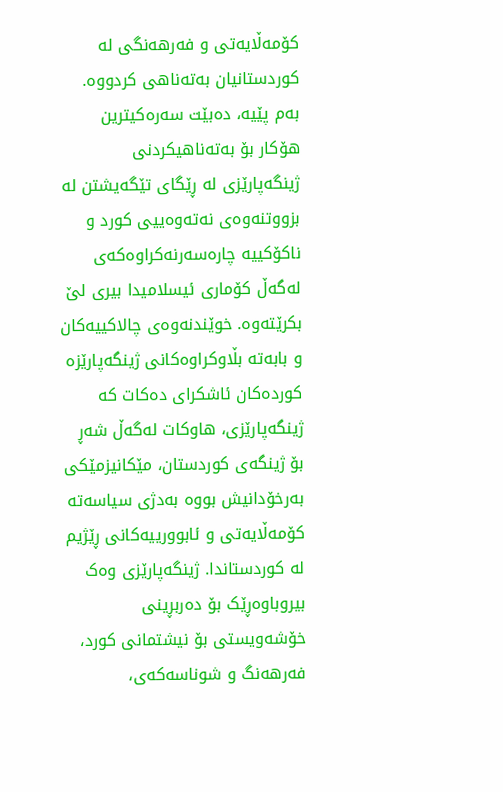کۆمەڵایەتی و فەرهەنگی لە کوردستانیان بەتەناهی کردووە. بەم پێیە، دەبێت سەرەکیترین هۆکار بۆ بەتەناهیکردنی ژینگەپارێزی لە ڕێگای تێگەیشتن لە بزووتنەوەی نەتەوەییی کورد و ناکۆکییە چارەسەرنەکراوەکەی لەگەڵ کۆماری ئیسلامیدا بیری لێ بکرێتەوە. خوێندنەوەی چالاکییەکان و بابەتە بڵاوکراوەکانی ژینگەپارێزە کوردەکان ئاشکرای دەکات کە ژینگەپارێزی، هاوکات لەگەڵ شەڕ بۆ ژینگەی کوردستان، مێکانیزمێکی بەرخۆدانیش بووە بەدژی سیاسەتە کۆمەڵایەتی و ئابوورییەکانی ڕێژیم لە کوردستاندا. ژینگەپارێزی وەک بیروباوەڕێک بۆ دەربڕینی خۆشەویستی بۆ نیشتمانی کورد، فەرهەنگ و شوناسەکەی،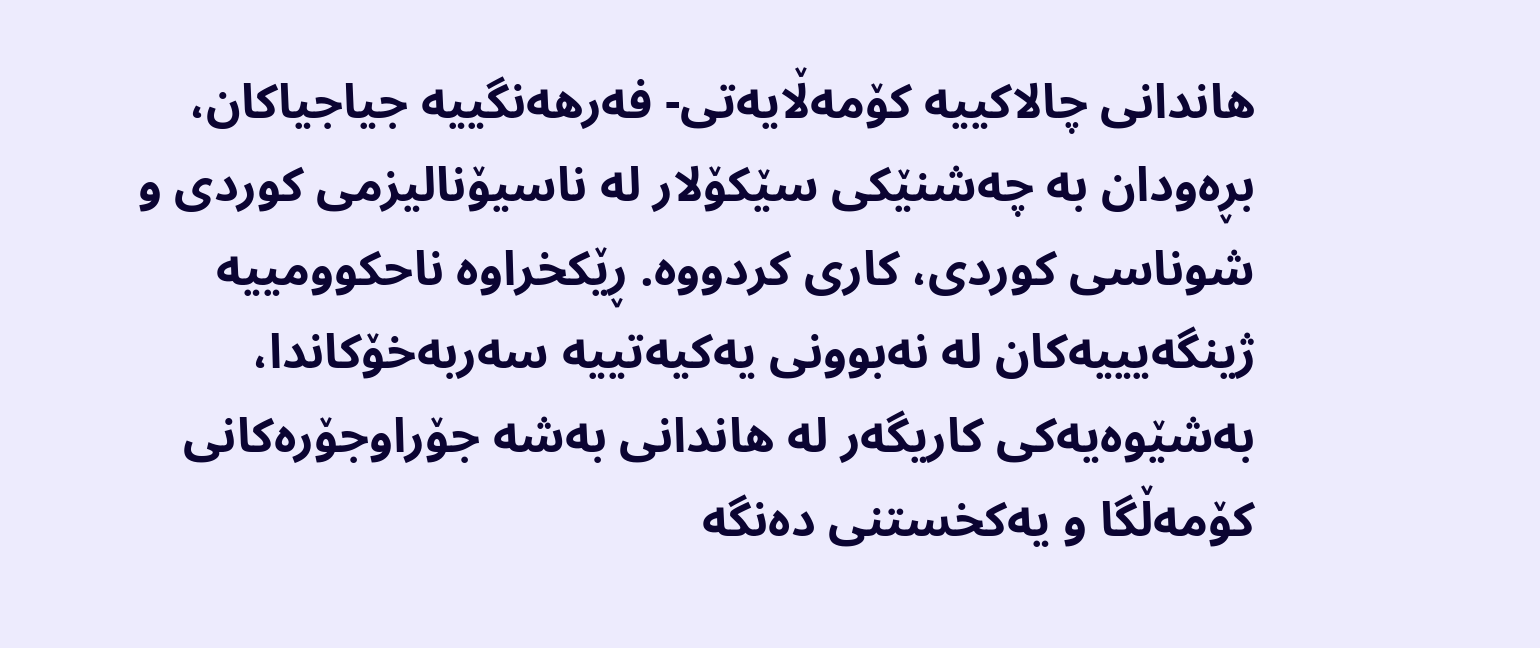هاندانی چالاکییە کۆمەڵایەتی- فەرهەنگییە جیاجیاکان، بڕەودان بە چەشنێکی سێکۆلار لە ناسیۆنالیزمی کوردی و شوناسی کوردی، کاری کردووە. ڕێکخراوە ناحکوومییە ژینگەیییەکان لە نەبوونی یەکیەتییە سەربەخۆکاندا، بەشێوەیەکی کاریگەر لە هاندانی بەشە جۆراوجۆرەکانی کۆمەڵگا و یەکخستنی دەنگە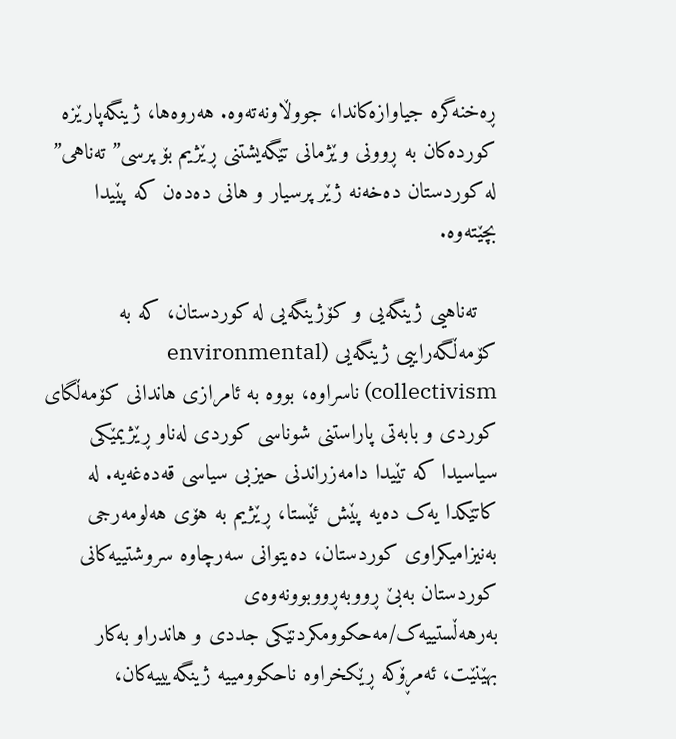ڕەخنەگرە جیاوازەکاندا، جووڵاونەتەوە. هەروەها، ژینگەپارێزە کوردەکان بە ڕوونی وێژمانی تێگەیشتنی ڕێژیم بۆ پرسی”تەناهی” لە کوردستان دەخەنە ژێر پرسیار و هانی دەدەن کە پێیدا بچێتەوە.

   تەناهیی ژینگەیی و کۆژینگەیی لە کوردستان، کە بە کۆمەڵگەراییی ژینگەیی (environmental collectivism) ناسراوە، بووە بە ئامرازی هاندانی کۆمەڵگای کوردی و بابەتی پاراستنی شوناسی کوردی لەناو ڕێژیمێکی سیاسیدا کە تێیدا دامەزراندنی حیزبی سیاسی قەدەغەیە. لە کاتێکدا یەک دەیە پێش ئێستا، ڕێژیم بە هۆی هەلومەرجی بەنیزامیکراوی کوردستان، دەیتوانی سەرچاوە سروشتییەکانی کوردستان بەبێ ڕووبەڕووبوونەوەی بەرهەڵستییەک/مەحکوومکردنێکی جددی و هاندراو بەکار بهێنێت، ئەمڕۆکە ڕێکخراوە ناحکوومییە ژینگەیییەکان،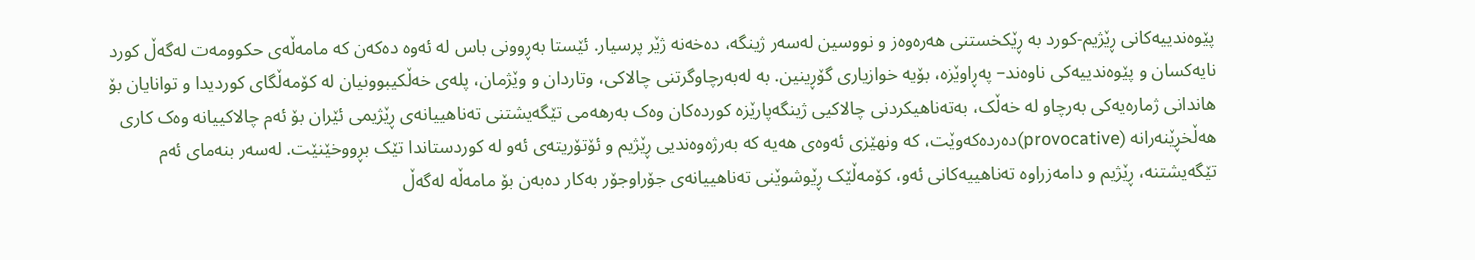پێوەندییەکانی ڕێژیم-کورد بە ڕێکخستنی هەرەوەز و نووسین لەسەر ژینگە، دەخەنە ژێر پرسیار. ئێستا بەڕوونی باس لە ئەوە دەکەن کە مامەڵەی حکوومەت لەگەڵ کورد نایەکسان و پێوەندییەکی ناوەند– پەڕاوێزە، بۆیە خوازیاری گۆڕینین. بە لەبەرچاوگرتنی چالاکی، وتاردان و وێژمان، پلەی خەڵکیبوونیان لە کۆمەڵگای کوردیدا و توانایان بۆ هاندانی ژمارەیەکی بەرچاو لە خەڵک، بەتەناهیکردنی چالاکیی ژینگەپارێزە کوردەکان وەک بەرهەمی تێگەیشتنی تەناهییانەی ڕێژیمی ئێران بۆ ئەم چالاکییانە وەک کاری هەڵخڕێنەرانە (provocative)دەردەکەوێت، کە ونهێزی ئەوەی هەیە کە بەرژەوەندیی ڕێژیم و ئۆتۆریتەی ئەو لە کوردستاندا تێک بڕووخێنێت. لەسەر بنەمای ئەم تێگەیشتنە، ڕێژیم و دامەزراوە تەناهییەکانی ئەو، کۆمەڵێک ڕێوشوێنی تەناهییانەی جۆراوجۆر بەکار دەبەن بۆ مامەڵە لەگەڵ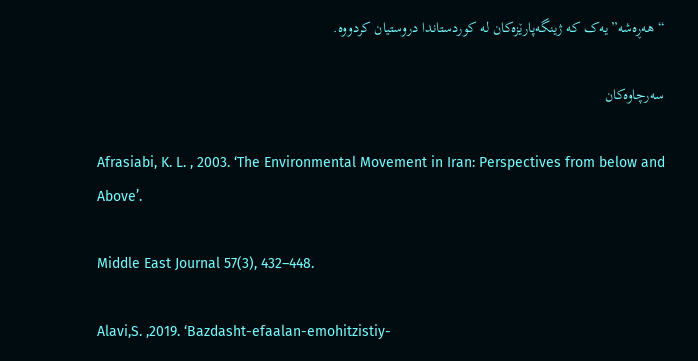“هەڕەشە”یەک کە ژینگەپارێزەکان لە کوردستاندا دروستیان کردووە.

سەرچاوەکان

Afrasiabi, K. L. , 2003. ‘The Environmental Movement in Iran: Perspectives from below and Above’.

Middle East Journal 57(3), 432–448.

Alavi,S. ,2019. ‘Bazdasht-efaalan-emohitzistiy-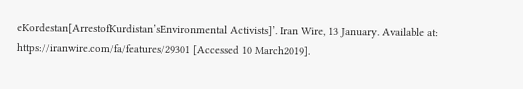eKordestan[ArrestofKurdistan’sEnvironmental Activists]’. Iran Wire, 13 January. Available at: https://iranwire.com/fa/features/29301 [Accessed 10 March2019].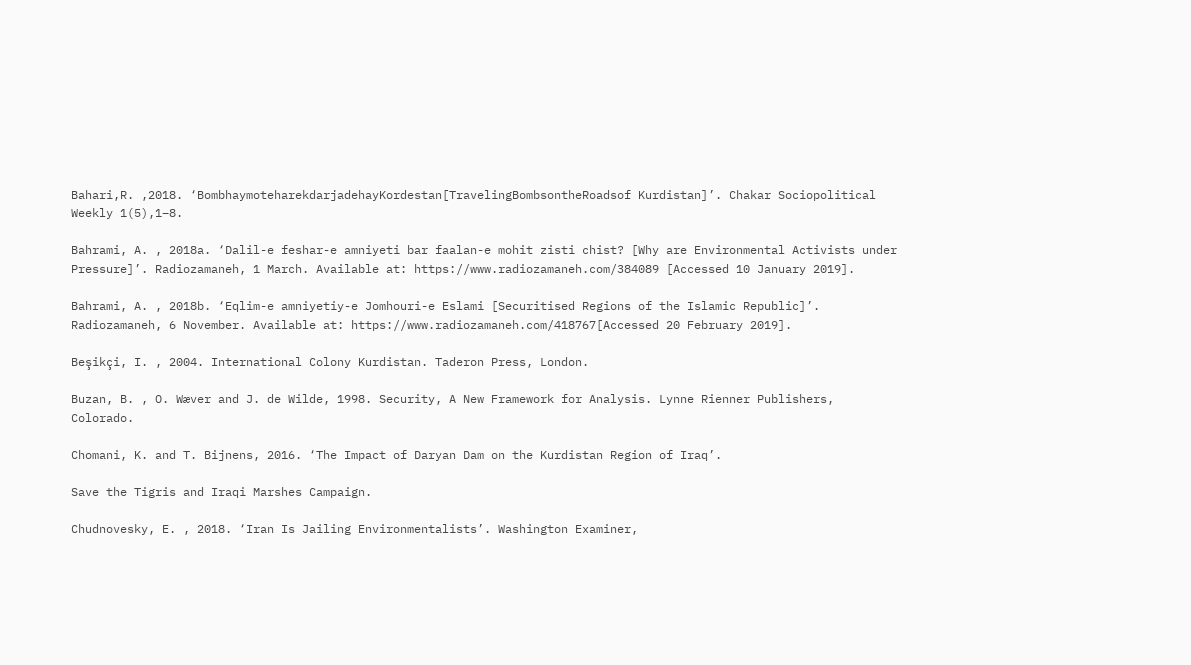Bahari,R. ,2018. ‘BombhaymoteharekdarjadehayKordestan[TravelingBombsontheRoadsof Kurdistan]’. Chakar Sociopolitical Weekly 1(5),1–8.

Bahrami, A. , 2018a. ‘Dalil-e feshar-e amniyeti bar faalan-e mohit zisti chist? [Why are Environmental Activists under Pressure]’. Radiozamaneh, 1 March. Available at: https://www.radiozamaneh.com/384089 [Accessed 10 January 2019].

Bahrami, A. , 2018b. ‘Eqlim-e amniyetiy-e Jomhouri-e Eslami [Securitised Regions of the Islamic Republic]’. Radiozamaneh, 6 November. Available at: https://www.radiozamaneh.com/418767[Accessed 20 February 2019].

Beşikçi, I. , 2004. International Colony Kurdistan. Taderon Press, London.

Buzan, B. , O. Wæver and J. de Wilde, 1998. Security, A New Framework for Analysis. Lynne Rienner Publishers, Colorado.

Chomani, K. and T. Bijnens, 2016. ‘The Impact of Daryan Dam on the Kurdistan Region of Iraq’.

Save the Tigris and Iraqi Marshes Campaign.

Chudnovesky, E. , 2018. ‘Iran Is Jailing Environmentalists’. Washington Examiner,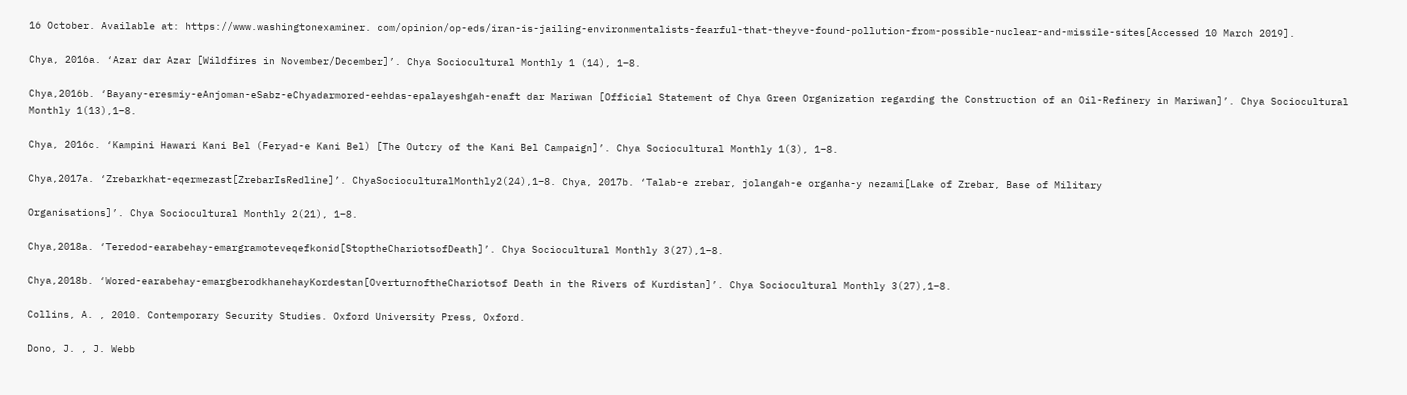16 October. Available at: https://www.washingtonexaminer. com/opinion/op-eds/iran-is-jailing-environmentalists-fearful-that-theyve-found-pollution-from-possible-nuclear-and-missile-sites[Accessed 10 March 2019].

Chya, 2016a. ‘Azar dar Azar [Wildfires in November/December]’. Chya Sociocultural Monthly 1 (14), 1–8.

Chya,2016b. ‘Bayany-eresmiy-eAnjoman-eSabz-eChyadarmored-eehdas-epalayeshgah-enaft dar Mariwan [Official Statement of Chya Green Organization regarding the Construction of an Oil-Refinery in Mariwan]’. Chya Sociocultural Monthly 1(13),1–8.

Chya, 2016c. ‘Kampini Hawari Kani Bel (Feryad-e Kani Bel) [The Outcry of the Kani Bel Campaign]’. Chya Sociocultural Monthly 1(3), 1–8.

Chya,2017a. ‘Zrebarkhat-eqermezast[ZrebarIsRedline]’. ChyaSocioculturalMonthly2(24),1–8. Chya, 2017b. ‘Talab-e zrebar, jolangah-e organha-y nezami[Lake of Zrebar, Base of Military

Organisations]’. Chya Sociocultural Monthly 2(21), 1–8.

Chya,2018a. ‘Teredod-earabehay-emargramoteveqefkonid[StoptheChariotsofDeath]’. Chya Sociocultural Monthly 3(27),1–8.

Chya,2018b. ‘Wored-earabehay-emargberodkhanehayKordestan[OverturnoftheChariotsof Death in the Rivers of Kurdistan]’. Chya Sociocultural Monthly 3(27),1–8.

Collins, A. , 2010. Contemporary Security Studies. Oxford University Press, Oxford.

Dono, J. , J. Webb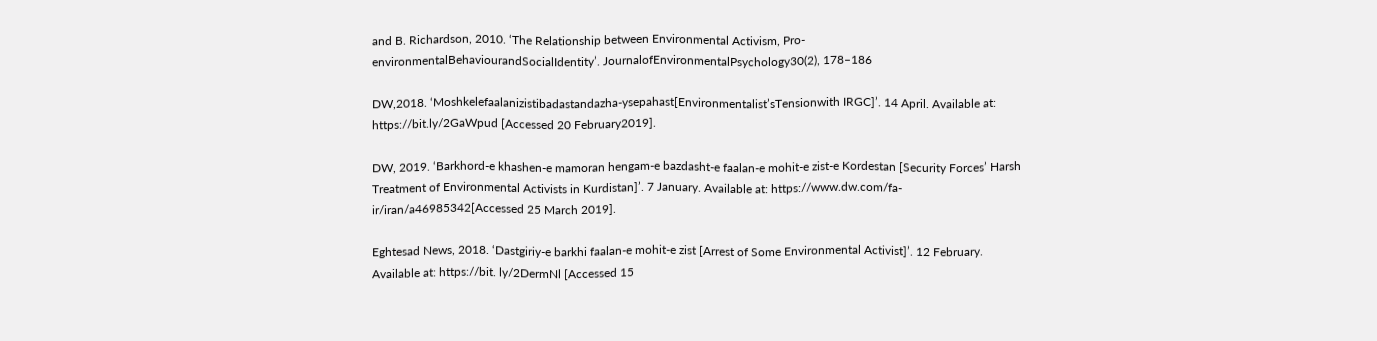and B. Richardson, 2010. ‘The Relationship between Environmental Activism, Pro-environmentalBehaviourandSocialIdentity’. JournalofEnvironmentalPsychology30(2), 178–186

DW,2018. ‘Moshkelefaalanizistibadastandazha-ysepahast[Environmentalist’sTensionwith IRGC]’. 14 April. Available at: https://bit.ly/2GaWpud [Accessed 20 February2019].

DW, 2019. ‘Barkhord-e khashen-e mamoran hengam-e bazdasht-e faalan-e mohit-e zist-e Kordestan [Security Forces’ Harsh Treatment of Environmental Activists in Kurdistan]’. 7 January. Available at: https://www.dw.com/fa-ir/iran/a46985342[Accessed 25 March 2019].

Eghtesad News, 2018. ‘Dastgiriy-e barkhi faalan-e mohit-e zist [Arrest of Some Environmental Activist]’. 12 February. Available at: https://bit. ly/2DermNl [Accessed 15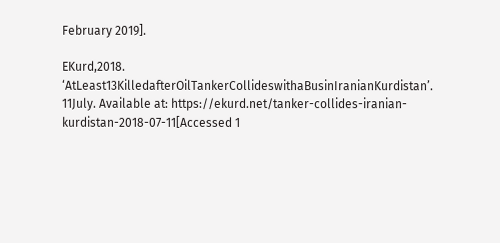February 2019].

EKurd,2018. ‘AtLeast13KilledafterOilTankerCollideswithaBusinIranianKurdistan’. 11July. Available at: https://ekurd.net/tanker-collides-iranian-kurdistan-2018-07-11[Accessed 1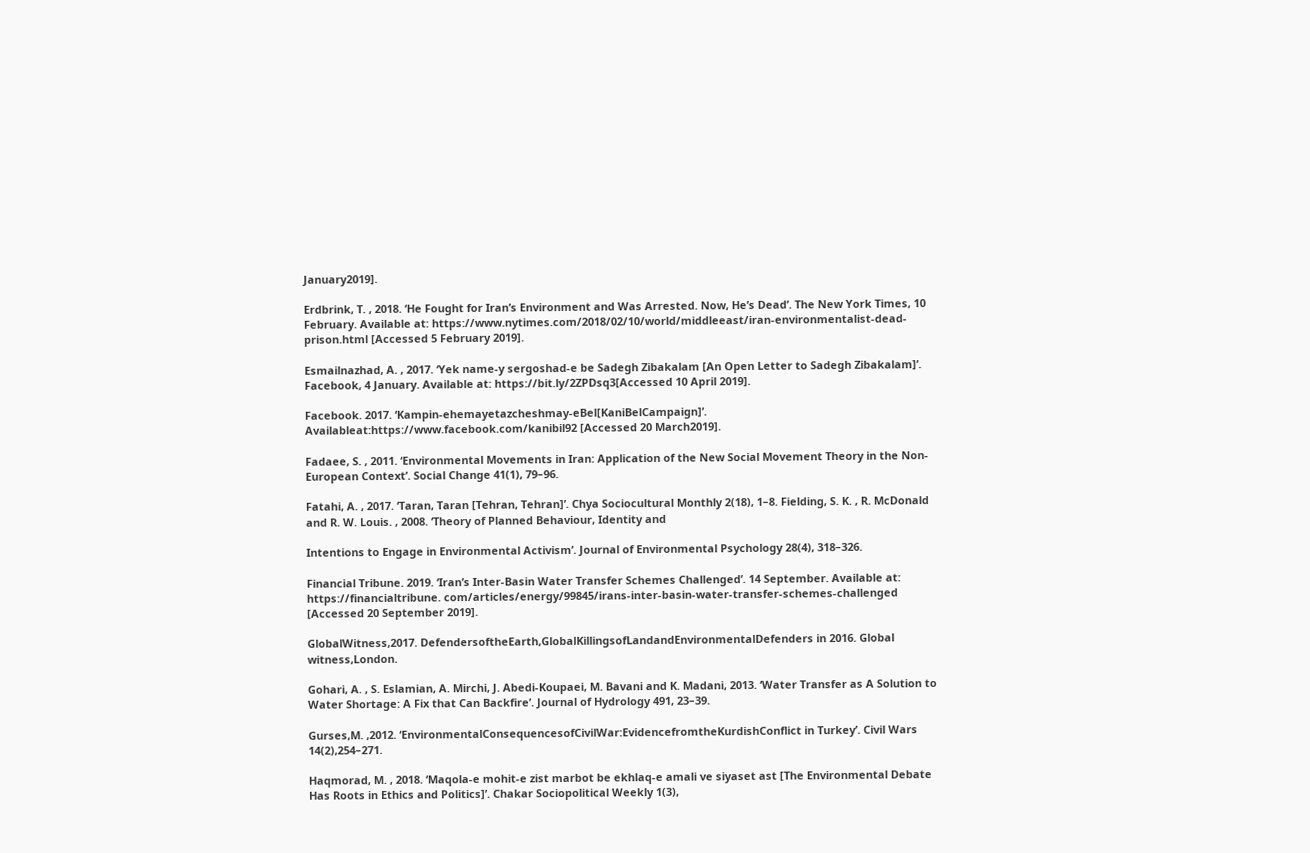January2019].

Erdbrink, T. , 2018. ‘He Fought for Iran’s Environment and Was Arrested. Now, He’s Dead’. The New York Times, 10 February. Available at: https://www.nytimes.com/2018/02/10/world/middleeast/iran-environmentalist-dead-prison.html [Accessed 5 February 2019].

Esmailnazhad, A. , 2017. ‘Yek name-y sergoshad-e be Sadegh Zibakalam [An Open Letter to Sadegh Zibakalam]’. Facebook, 4 January. Available at: https://bit.ly/2ZPDsq3[Accessed 10 April 2019].

Facebook. 2017. ‘Kampin-ehemayetazcheshmay-eBel[KaniBelCampaign]’. Availableat:https://www.facebook.com/kanibil92 [Accessed 20 March2019].

Fadaee, S. , 2011. ‘Environmental Movements in Iran: Application of the New Social Movement Theory in the Non- European Context’. Social Change 41(1), 79–96.

Fatahi, A. , 2017. ‘Taran, Taran [Tehran, Tehran]’. Chya Sociocultural Monthly 2(18), 1–8. Fielding, S. K. , R. McDonald and R. W. Louis. , 2008. ‘Theory of Planned Behaviour, Identity and

Intentions to Engage in Environmental Activism’. Journal of Environmental Psychology 28(4), 318–326.

Financial Tribune. 2019. ‘Iran’s Inter-Basin Water Transfer Schemes Challenged’. 14 September. Available at: https://financialtribune. com/articles/energy/99845/irans-inter-basin-water-transfer-schemes-challenged [Accessed 20 September 2019].

GlobalWitness,2017. DefendersoftheEarth,GlobalKillingsofLandandEnvironmentalDefenders in 2016. Global witness,London.

Gohari, A. , S. Eslamian, A. Mirchi, J. Abedi-Koupaei, M. Bavani and K. Madani, 2013. ‘Water Transfer as A Solution to Water Shortage: A Fix that Can Backfire’. Journal of Hydrology 491, 23–39.

Gurses,M. ,2012. ‘EnvironmentalConsequencesofCivilWar:EvidencefromtheKurdishConflict in Turkey’. Civil Wars 14(2),254–271.

Haqmorad, M. , 2018. ‘Maqola-e mohit-e zist marbot be ekhlaq-e amali ve siyaset ast [The Environmental Debate Has Roots in Ethics and Politics]’. Chakar Sociopolitical Weekly 1(3),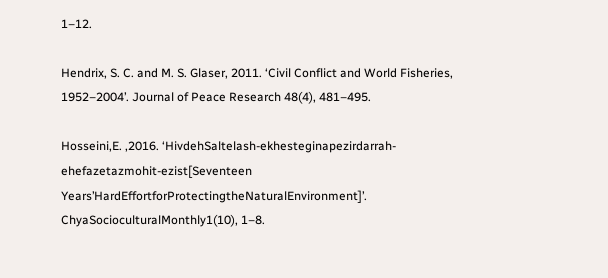1–12.

Hendrix, S. C. and M. S. Glaser, 2011. ‘Civil Conflict and World Fisheries, 1952–2004’. Journal of Peace Research 48(4), 481–495.

Hosseini,E. ,2016. ‘HivdehSaltelash-ekhesteginapezirdarrah-ehefazetazmohit-ezist[Seventeen Years’HardEffortforProtectingtheNaturalEnvironment]’. ChyaSocioculturalMonthly1(10), 1–8.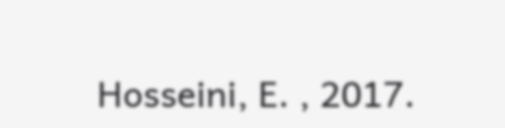Hosseini, E. , 2017.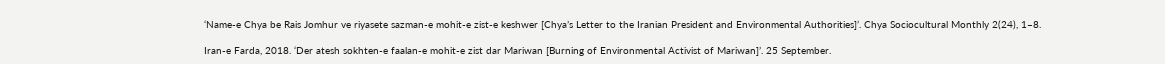‘Name-e Chya be Rais Jomhur ve riyasete sazman-e mohit-e zist-e keshwer [Chya’s Letter to the Iranian President and Environmental Authorities]’. Chya Sociocultural Monthly 2(24), 1–8.

Iran-e Farda, 2018. ‘Der atesh sokhten-e faalan-e mohit-e zist dar Mariwan [Burning of Environmental Activist of Mariwan]’. 25 September.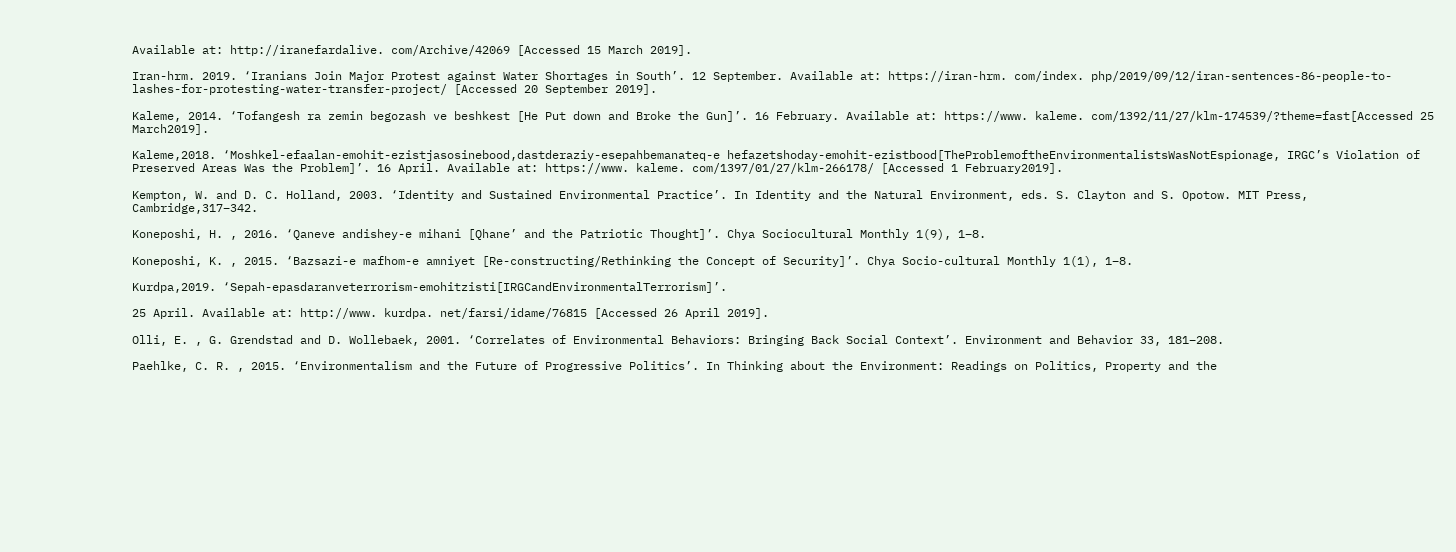Available at: http://iranefardalive. com/Archive/42069 [Accessed 15 March 2019].

Iran-hrm. 2019. ‘Iranians Join Major Protest against Water Shortages in South’. 12 September. Available at: https://iran-hrm. com/index. php/2019/09/12/iran-sentences-86-people-to-lashes-for-protesting-water-transfer-project/ [Accessed 20 September 2019].

Kaleme, 2014. ‘Tofangesh ra zemin begozash ve beshkest [He Put down and Broke the Gun]’. 16 February. Available at: https://www. kaleme. com/1392/11/27/klm-174539/?theme=fast[Accessed 25 March2019].

Kaleme,2018. ‘Moshkel-efaalan-emohit-ezistjasosinebood,dastderaziy-esepahbemanateq-e hefazetshoday-emohit-ezistbood[TheProblemoftheEnvironmentalistsWasNotEspionage, IRGC’s Violation of Preserved Areas Was the Problem]’. 16 April. Available at: https://www. kaleme. com/1397/01/27/klm-266178/ [Accessed 1 February2019].

Kempton, W. and D. C. Holland, 2003. ‘Identity and Sustained Environmental Practice’. In Identity and the Natural Environment, eds. S. Clayton and S. Opotow. MIT Press, Cambridge,317–342.

Koneposhi, H. , 2016. ‘Qaneve andishey-e mihani [Qhane’ and the Patriotic Thought]’. Chya Sociocultural Monthly 1(9), 1–8.

Koneposhi, K. , 2015. ‘Bazsazi-e mafhom-e amniyet [Re-constructing/Rethinking the Concept of Security]’. Chya Socio-cultural Monthly 1(1), 1–8.

Kurdpa,2019. ‘Sepah-epasdaranveterrorism-emohitzisti[IRGCandEnvironmentalTerrorism]’.

25 April. Available at: http://www. kurdpa. net/farsi/idame/76815 [Accessed 26 April 2019].

Olli, E. , G. Grendstad and D. Wollebaek, 2001. ‘Correlates of Environmental Behaviors: Bringing Back Social Context’. Environment and Behavior 33, 181–208.

Paehlke, C. R. , 2015. ‘Environmentalism and the Future of Progressive Politics’. In Thinking about the Environment: Readings on Politics, Property and the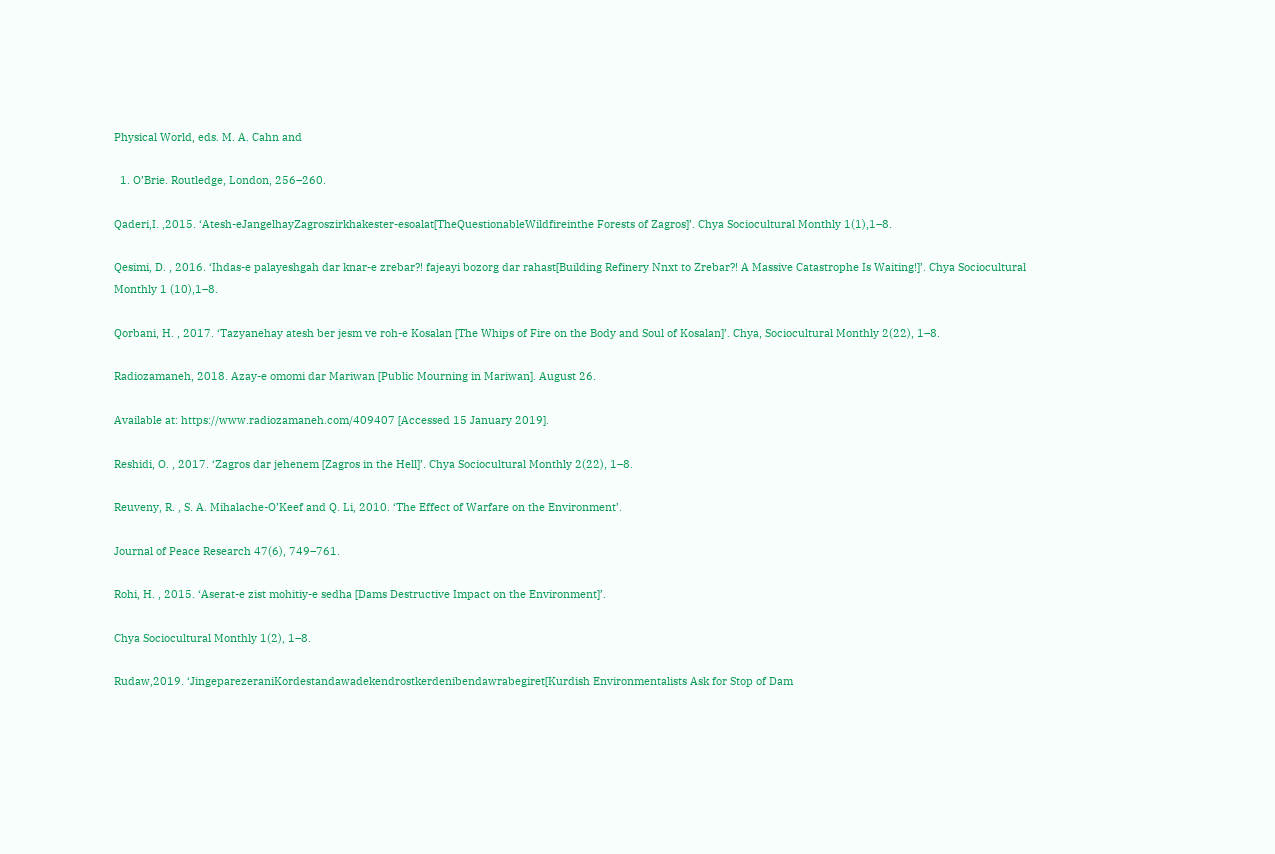Physical World, eds. M. A. Cahn and

  1. O’Brie. Routledge, London, 256–260.

Qaderi,I. ,2015. ‘Atesh-eJangelhayZagroszirkhakester-esoalat[TheQuestionableWildfireinthe Forests of Zagros]’. Chya Sociocultural Monthly 1(1),1–8.

Qesimi, D. , 2016. ‘Ihdas-e palayeshgah dar knar-e zrebar?! fajeayi bozorg dar rahast[Building Refinery Nnxt to Zrebar?! A Massive Catastrophe Is Waiting!]’. Chya Sociocultural Monthly 1 (10),1–8.

Qorbani, H. , 2017. ‘Tazyanehay atesh ber jesm ve roh-e Kosalan [The Whips of Fire on the Body and Soul of Kosalan]’. Chya, Sociocultural Monthly 2(22), 1–8.

Radiozamaneh, 2018. Azay-e omomi dar Mariwan [Public Mourning in Mariwan]. August 26.

Available at: https://www.radiozamaneh.com/409407 [Accessed 15 January 2019].

Reshidi, O. , 2017. ‘Zagros dar jehenem [Zagros in the Hell]’. Chya Sociocultural Monthly 2(22), 1–8.

Reuveny, R. , S. A. Mihalache-O’Keef and Q. Li, 2010. ‘The Effect of Warfare on the Environment’.

Journal of Peace Research 47(6), 749–761.

Rohi, H. , 2015. ‘Aserat-e zist mohitiy-e sedha [Dams Destructive Impact on the Environment]’.

Chya Sociocultural Monthly 1(2), 1–8.

Rudaw,2019. ‘JingeparezeraniKordestandawadekendrostkerdenibendawrabegiret[Kurdish Environmentalists Ask for Stop of Dam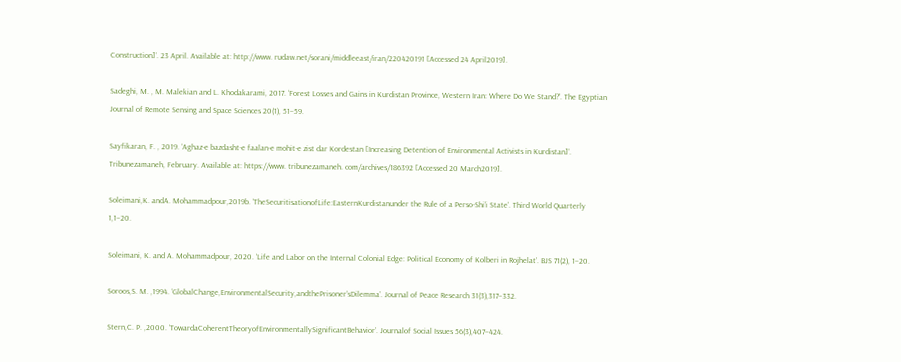Construction]’. 23 April. Available at: http://www. rudaw.net/sorani/middleeast/iran/220420191 [Accessed 24 April2019].

Sadeghi, M. , M. Malekian and L. Khodakarami, 2017. ‘Forest Losses and Gains in Kurdistan Province, Western Iran: Where Do We Stand?’. The Egyptian Journal of Remote Sensing and Space Sciences 20(1), 51–59.

Sayfikaran, F. , 2019. ‘Aghaz-e bazdasht-e faalan-e mohit-e zist dar Kordestan [Increasing Detention of Environmental Activists in Kurdistan]’. Tribunezamaneh, February. Available at: https://www. tribunezamaneh. com/archives/186392 [Accessed 20 March2019].

Soleimani,K. andA. Mohammadpour,2019b. ‘TheSecuritisationofLife:EasternKurdistanunder the Rule of a Perso-Shi’i State’. Third World Quarterly 1,1–20.

Soleimani, K. and A. Mohammadpour, 2020. ‘Life and Labor on the Internal Colonial Edge: Political Economy of Kolberi in Rojhelat’. BJS 71(2), 1–20.

Soroos,S. M. ,1994. ‘GlobalChange,EnvironmentalSecurity,andthePrisoner’sDilemma’. Journal of Peace Research 31(3),317–332.

Stern,C. P. ,2000. ‘TowardaCoherentTheoryofEnvironmentallySignificantBehavior’. Journalof Social Issues 56(3),407–424.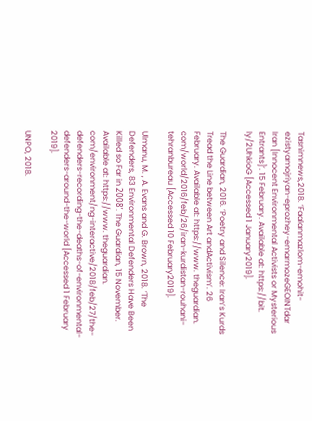Tasnimnews,2018. ‘Faalanmazlom-emohit-ezistyamojriyan-eprozhey-emarmozeGEOINTdar Iran [Innocent Environmental Activists or Mysterious Entrants]’. 15 February. Available at: https://bit. ly/2UhkioG [Accessed 1 January2019].

The Guardian, 2016. ‘Poetry and Silence: Iran’s Kurds Tread the Line between Art andActivism’. 26 February. Available at: https://www. theguardian. com/world/2016/feb/26/iran-kurdistan-rouhani-tehranbureau [Accessed 10 February2019].

Ulmanu, M. , A. Evans and G. Brown, 2018. ‘The Defenders, 83 Environmental Defenders Have Been Killed so Far in 2008ʹ. The Guardian, 15 November. Available at: https://www. theguardian. com/environment/ng-interactive/2018/feb/27/the-defenders-recording-the-deaths-of-environmental-defenders-around-the-world [Accessed 1 February 2019].

UNPO, 2018.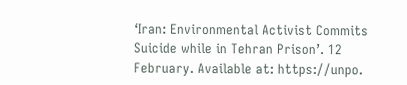‘Iran: Environmental Activist Commits Suicide while in Tehran Prison’. 12 February. Available at: https://unpo.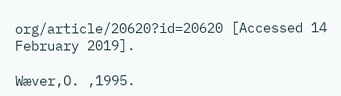org/article/20620?id=20620 [Accessed 14 February 2019].

Wæver,O. ,1995.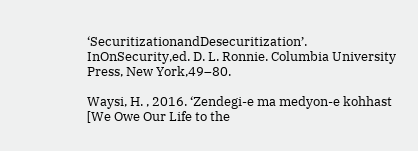‘SecuritizationandDesecuritization’. InOnSecurity,ed. D. L. Ronnie. Columbia University Press, New York,49–80.

Waysi, H. , 2016. ‘Zendegi-e ma medyon-e kohhast [We Owe Our Life to the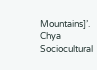Mountains]’. Chya Sociocultural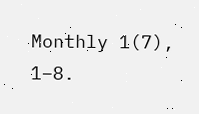Monthly 1(7), 1–8.